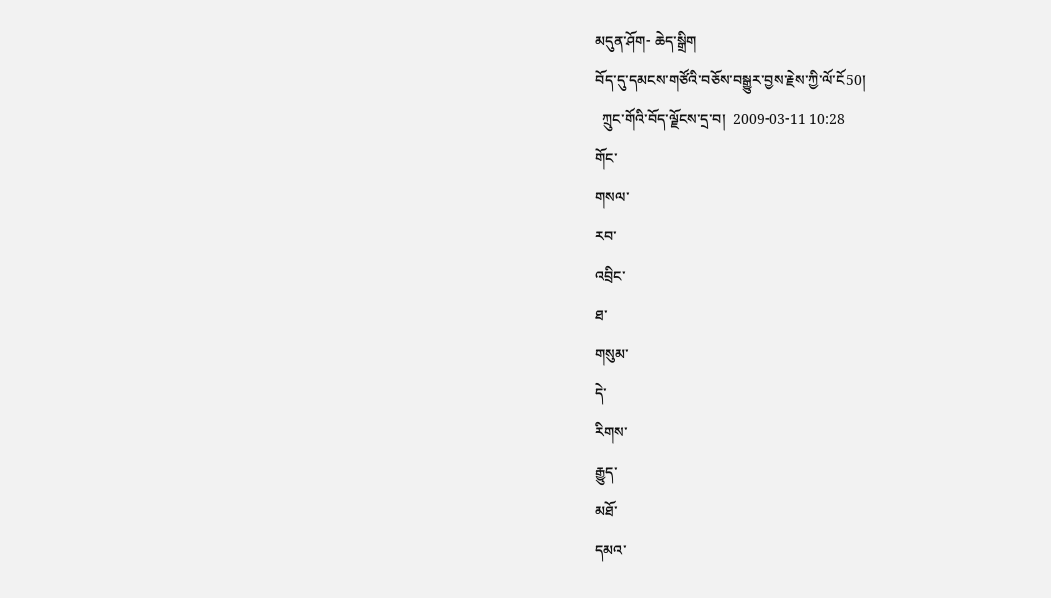མདུན་ཤོག- ཆེད་སྒྲིག
བོད་དུ་དམངས་གཙོའི་བཅོས་བསྒྱུར་བྱས་རྗེས་ཀྱི་ལོ་ངོ50།
  ཀྲུང་གོའི་བོད་ལྗོངས་དྲ་བ།  2009-03-11 10:28
གོང་
གསལ་
རབ་
འབྲིང་
ཐ་
གསུམ་
དེ་
རིགས་
རྒྱུད་
མཐོ་
དམའ་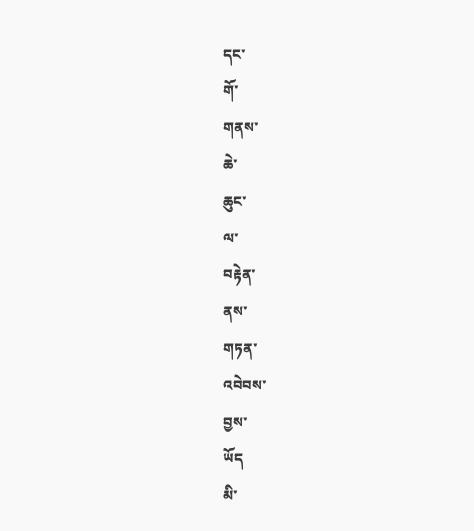དང་
གོ་
གནས་
ཆེ་
ཆུང་
ལ་
བརྟེན་
ནས་
གཏན་
འབེབས་
བྱས་
ཡོད
མི་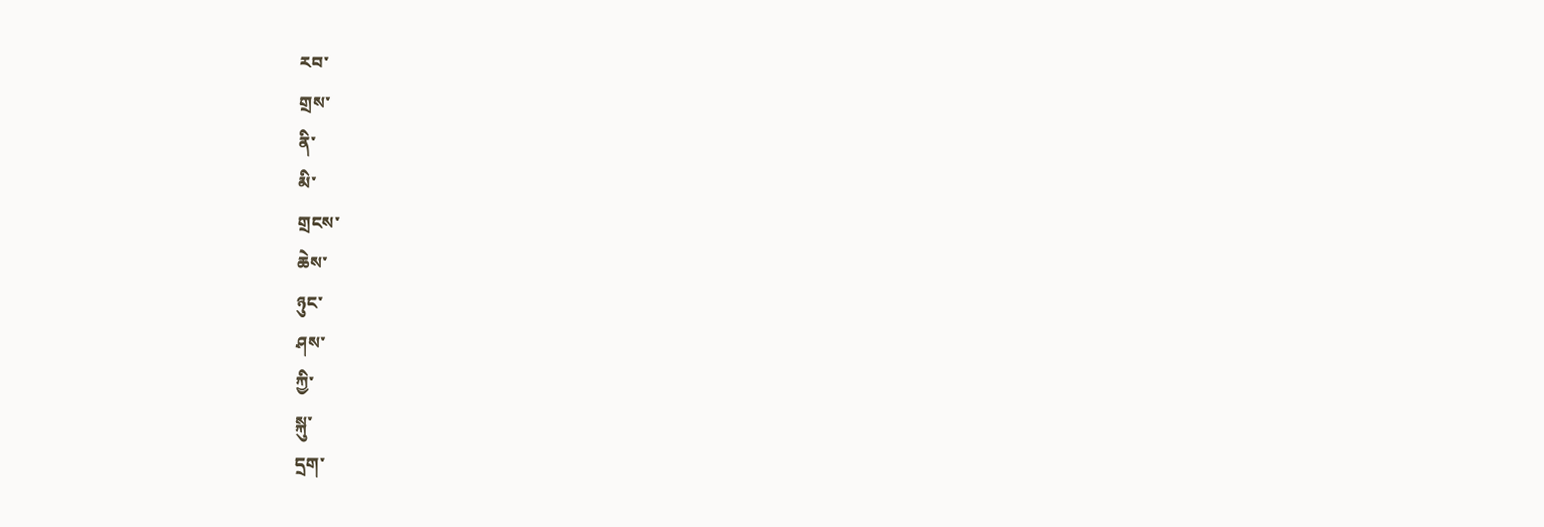རབ་
གྲས་
ནི་
མི་
གྲངས་
ཆེས་
ཉུང་
ཤས་
ཀྱི་
སྐུ་
དྲག་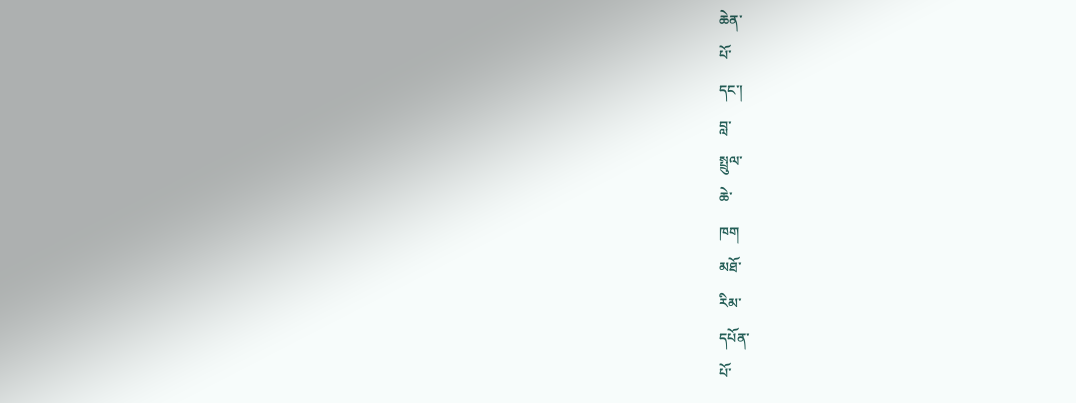ཆེན་
པོ་
དང་།
བླ་
སྤྲུལ་
ཆེ་
ཁག
མཐོ་
རིམ་
དཔོན་
པོ་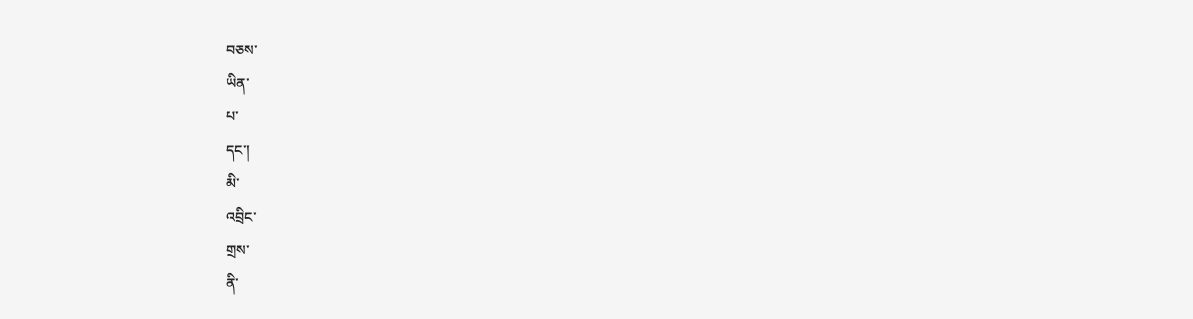བཅས་
ཡིན་
པ་
དང་།
མི་
འབྲིང་
གྲས་
ནི་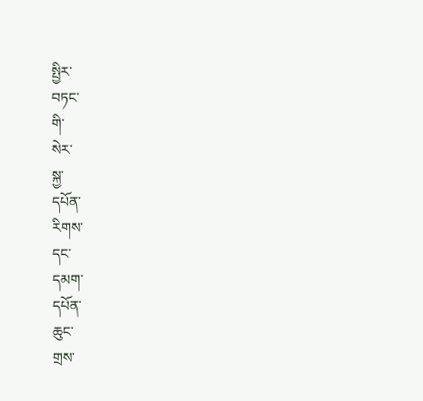སྤྱིར་
བཏང་
གི་
སེར་
སྐྱ་
དཔོན་
རིགས་
དང་
དམག་
དཔོན་
ཆུང་
གྲས་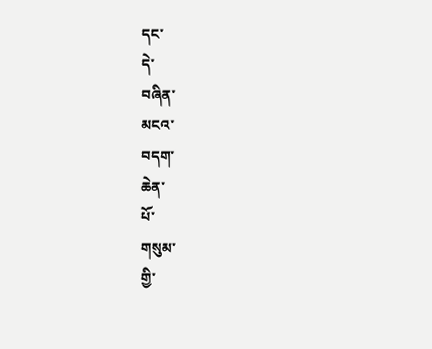དང་
དེ་
བཞིན་
མངའ་
བདག་
ཆེན་
པོ་
གསུམ་
གྱི་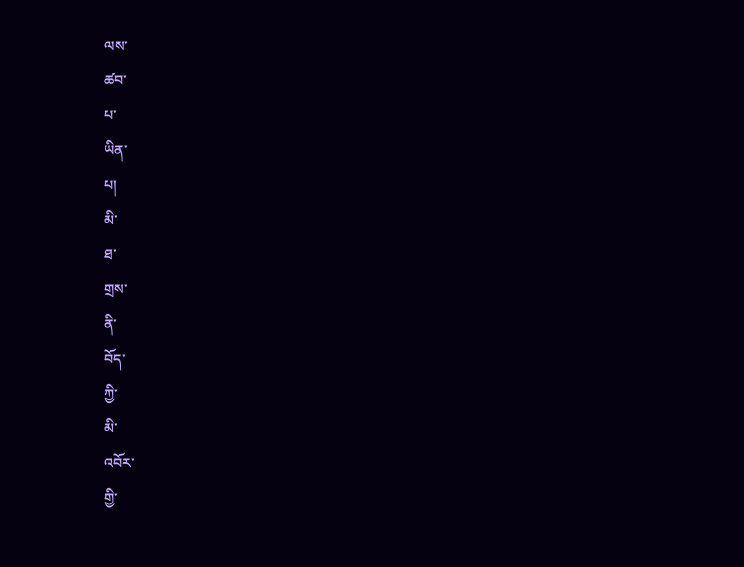ལས་
ཚབ་
པ་
ཡིན་
པ།
མི་
ཐ་
གྲས་
ནི་
བོད་
ཀྱི་
མི་
འབོར་
གྱི་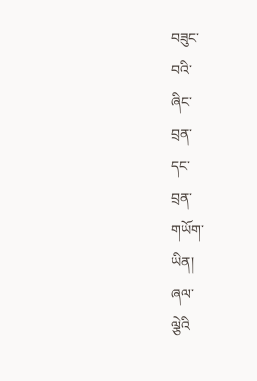བཟུང་
བའི་
ཞིང་
བྲན་
དང་
བྲན་
གཡོག་
ཡིན།
ཞལ་
ལྕེའི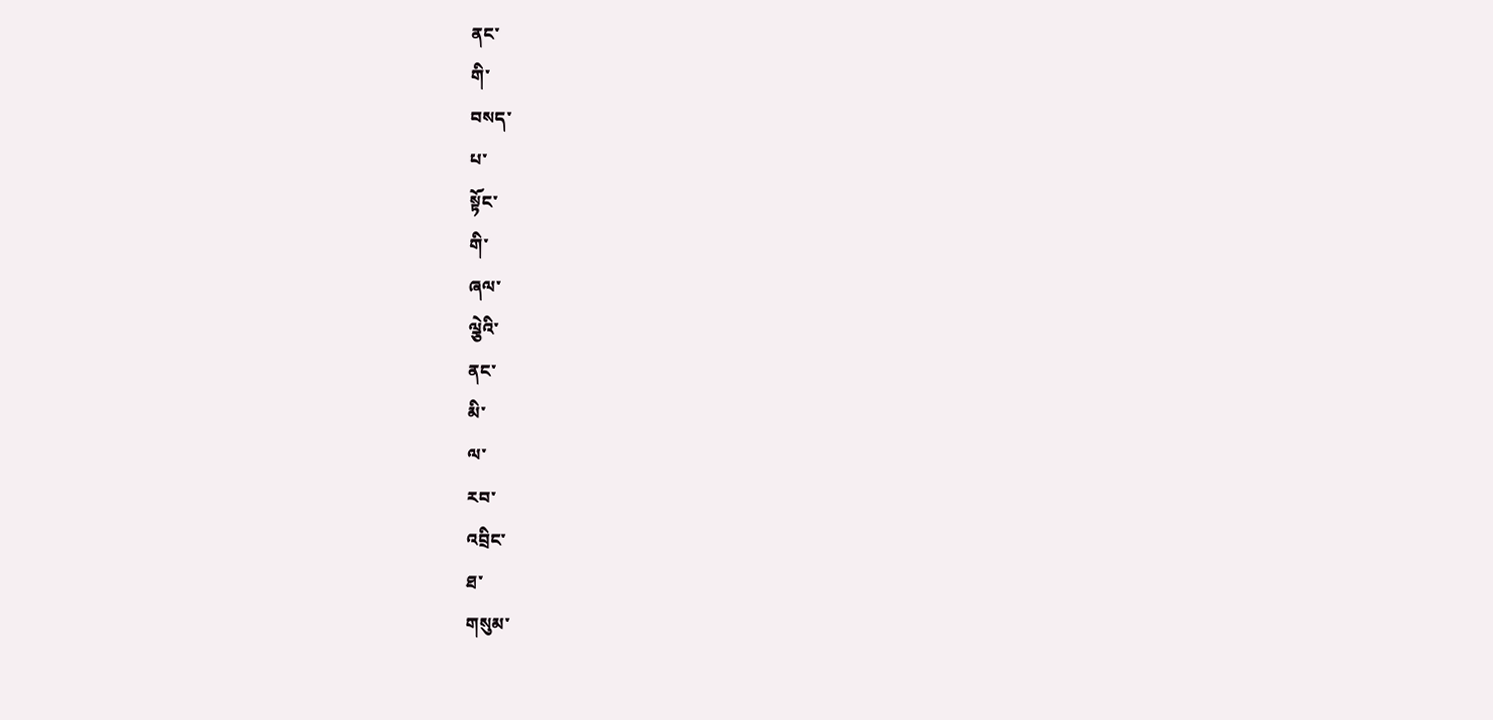ནང་
གི་
བསད་
པ་
སྟོང་
གི་
ཞལ་
ལྕེའི་
ནང་
མི་
ལ་
རབ་
འབྲིང་
ཐ་
གསུམ་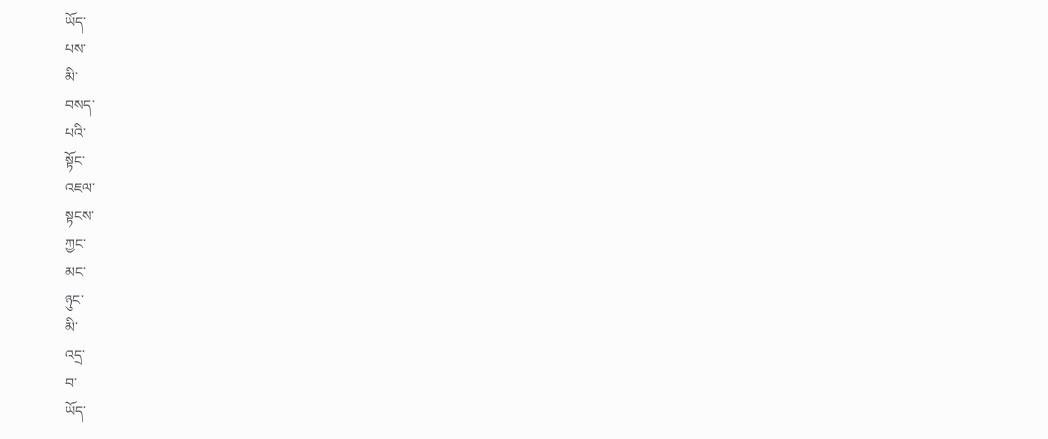ཡོད་
པས་
མི་
བསད་
པའི་
སྟོང་
འཇལ་
སྟངས་
ཀྱང་
མང་
ཉུང་
མི་
འདྲ་
བ་
ཡོད་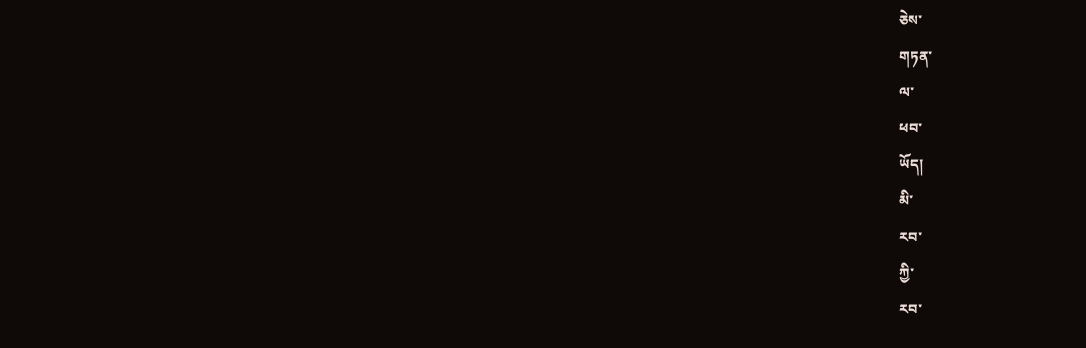ཅེས་
གཏན་
ལ་
ཕབ་
ཡོད།
མི་
རབ་
ཀྱི་
རབ་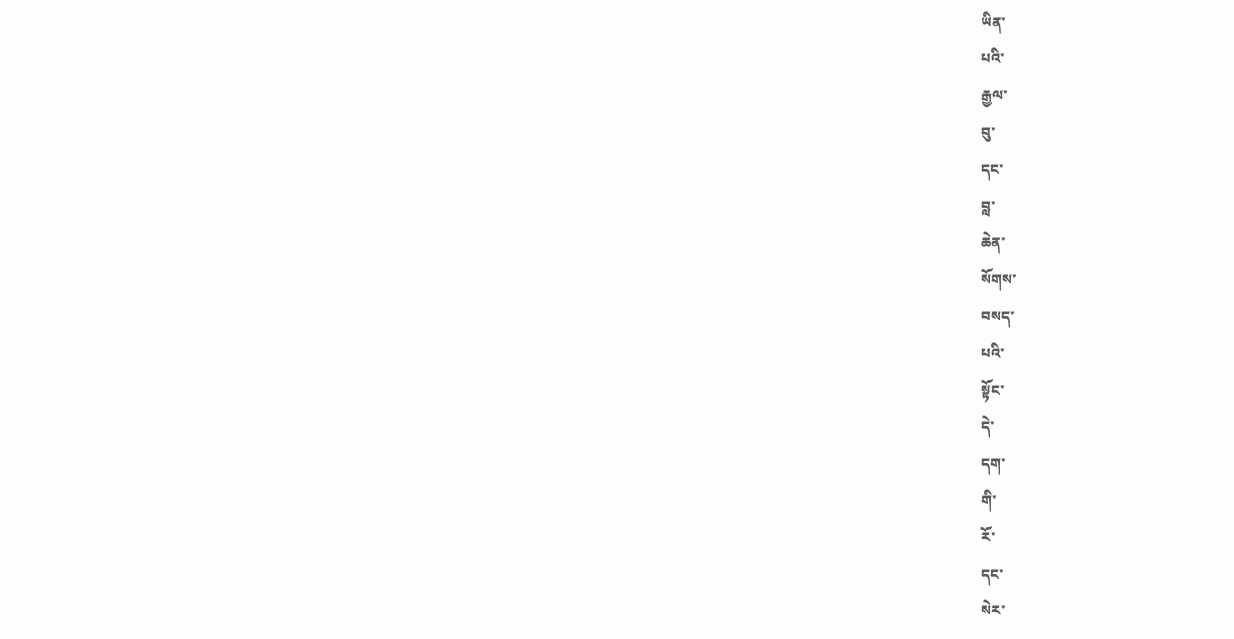ཡིན་
པའི་
རྒྱལ་
བུ་
དང་
བླ་
ཆེན་
སོགས་
བསད་
པའི་
སྟོང་
དེ་
དག་
གི་
རོ་
དང་
སེར་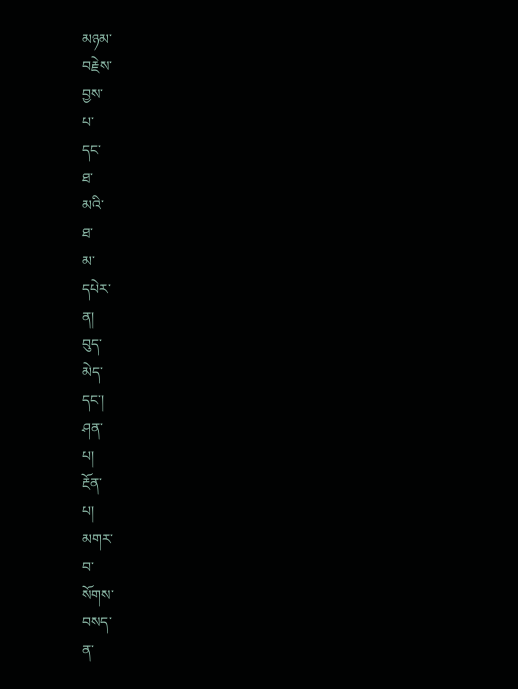མཉམ་
བརྗེས་
བྱས་
པ་
དང་
ཐ་
མའི་
ཐ་
མ་
དཔེར་
ན།
བུད་
མེད་
དང་།
ཤན་
པ།
རྔོན་
པ།
མགར་
བ་
སོགས་
བསད་
ན་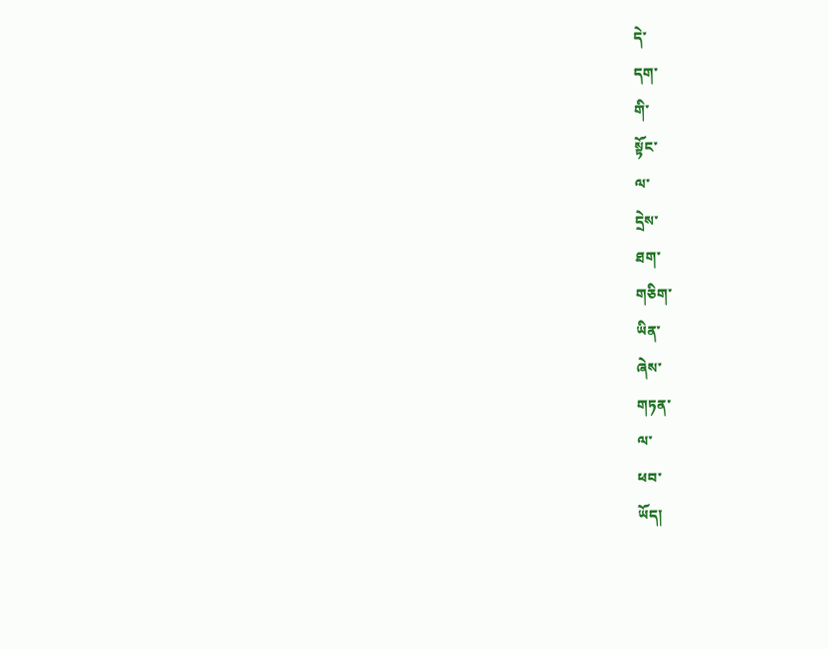དེ་
དག་
གི་
སྟོང་
ལ་
དྲེས་
ཐག་
གཅིག་
ཡིན་
ཞེས་
གཏན་
ལ་
ཕབ་
ཡོད།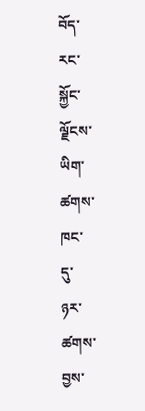བོད་
རང་
སྐྱོང་
ལྗོངས་
ཡིག་
ཚགས་
ཁང་
དུ་
ཉར་
ཚགས་
བྱས་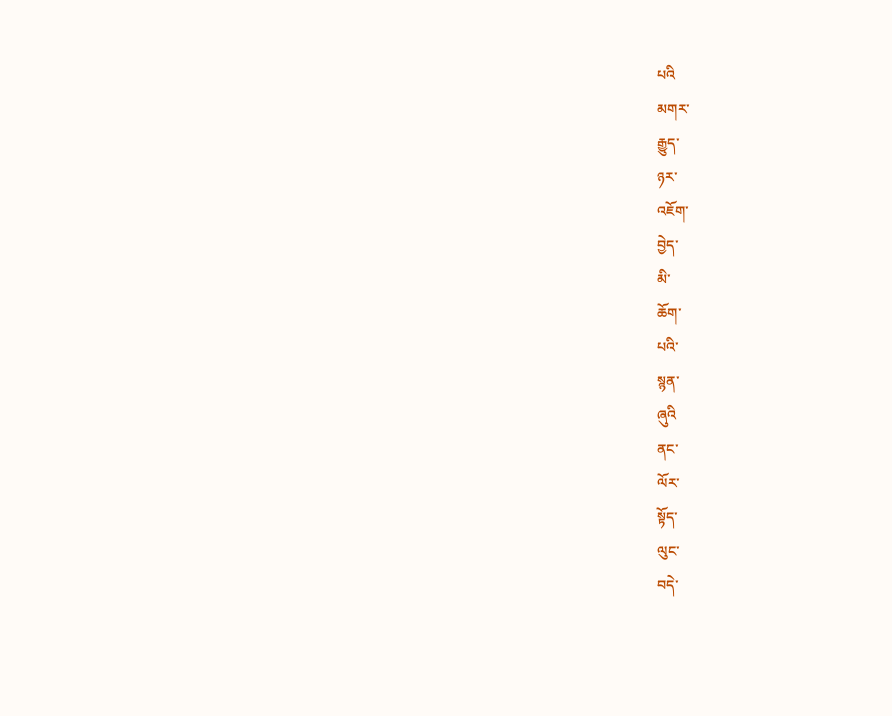པའི
མགར་
རྒྱུད་
ཉར་
འཇོག་
བྱེད་
མི་
ཆོག་
པའི་
སྙན་
ཞུའི
ནང་
ལོར་
སྟོད་
ལུང་
བདེ་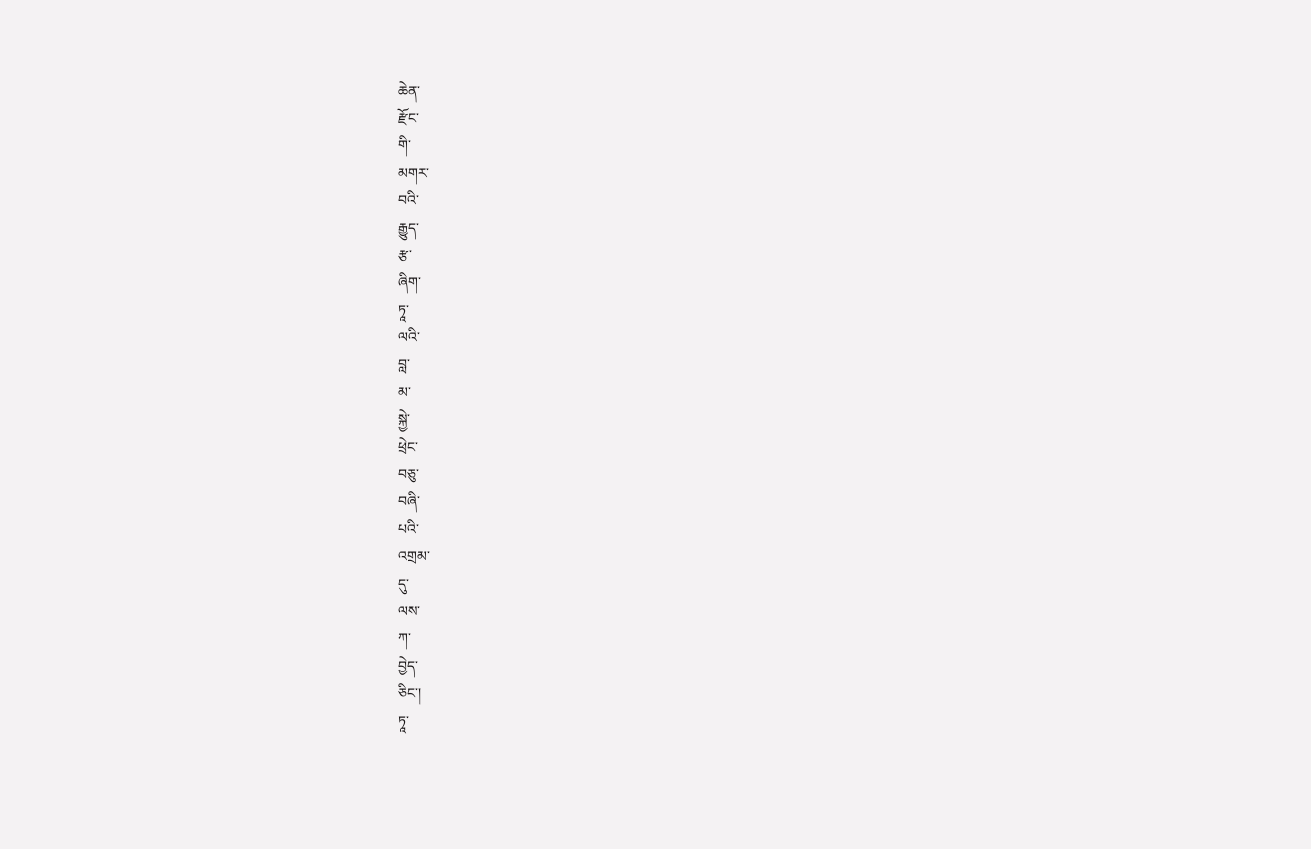ཆེན་
རྫོང་
གི་
མགར་
བའི་
རྒྱུད་
རྩ་
ཞིག་
ཏཱ་
ལའི་
བླ་
མ་
སྐྱེ་
ཕྲེང་
བཅུ་
བཞི་
པའི་
འགྲམ་
དུ་
ལས་
ཀ་
བྱེད་
ཅིང་།
ཏཱ་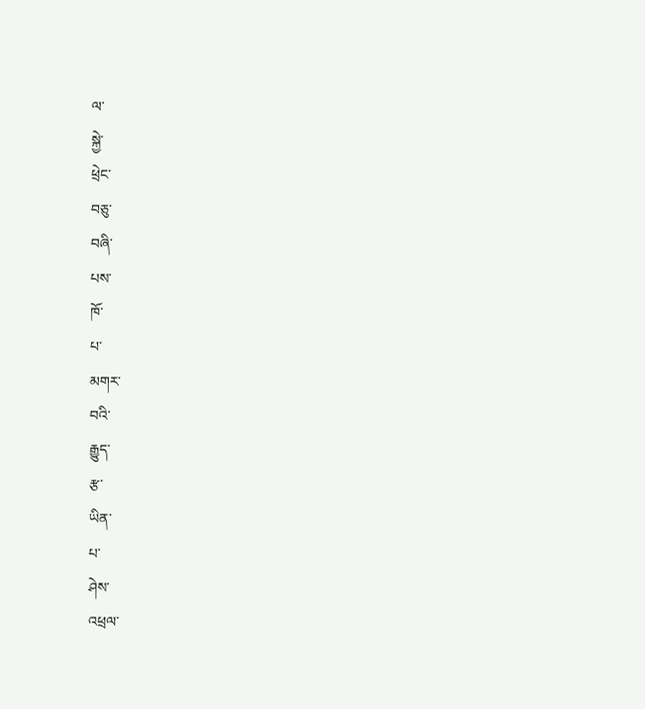ལ་
སྐྱེ་
ཕྲེང་
བཅུ་
བཞི་
པས་
ཁོ་
པ་
མགར་
བའི་
རྒྱུད་
རྩ་
ཡིན་
པ་
ཤེས་
འཕྲལ་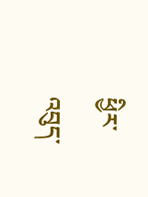ཕྱིར་
འབུད་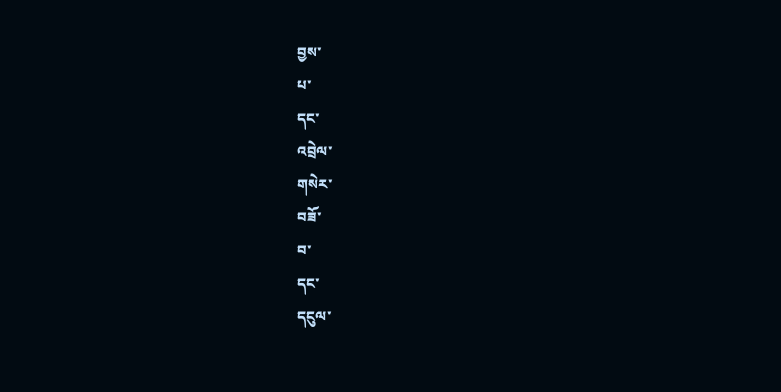བྱས་
པ་
དང་
འབྲེལ་
གསེར་
བཟོ་
བ་
དང་
དངུལ་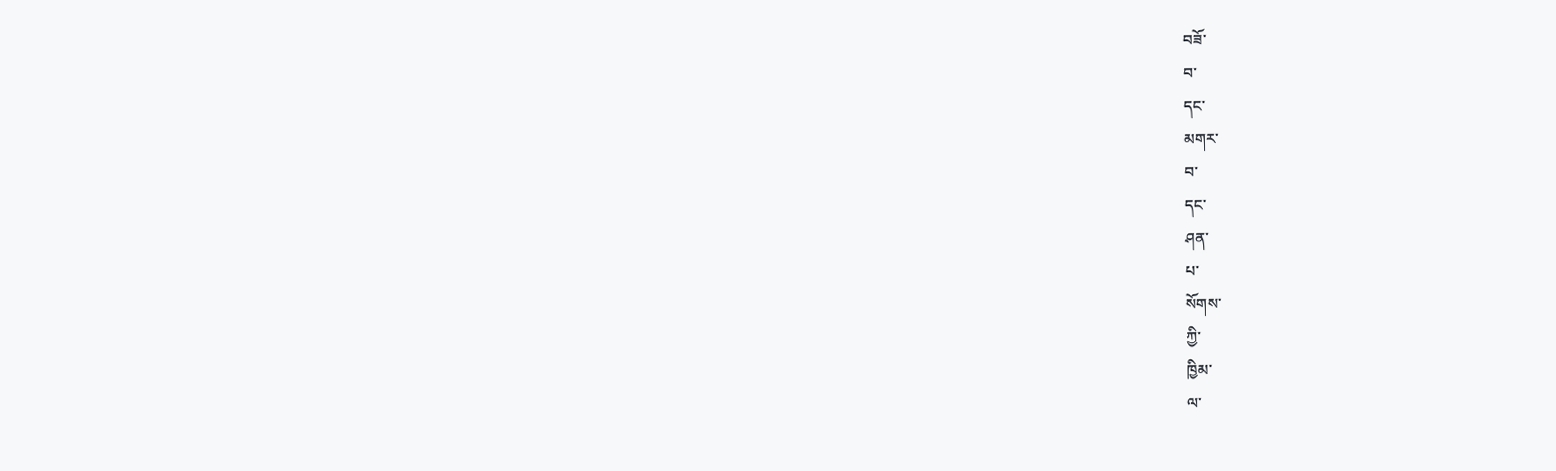བཟོ་
བ་
དང་
མགར་
བ་
དང་
ཤན་
པ་
སོགས་
ཀྱི་
ཁྱིམ་
ལ་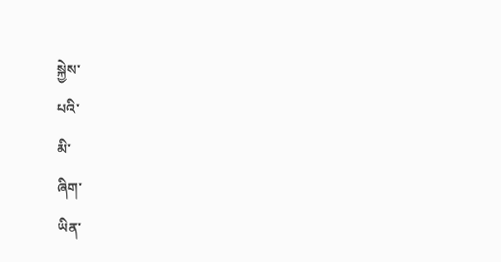སྐྱེས་
པའི་
མི་
ཞིག་
ཡིན་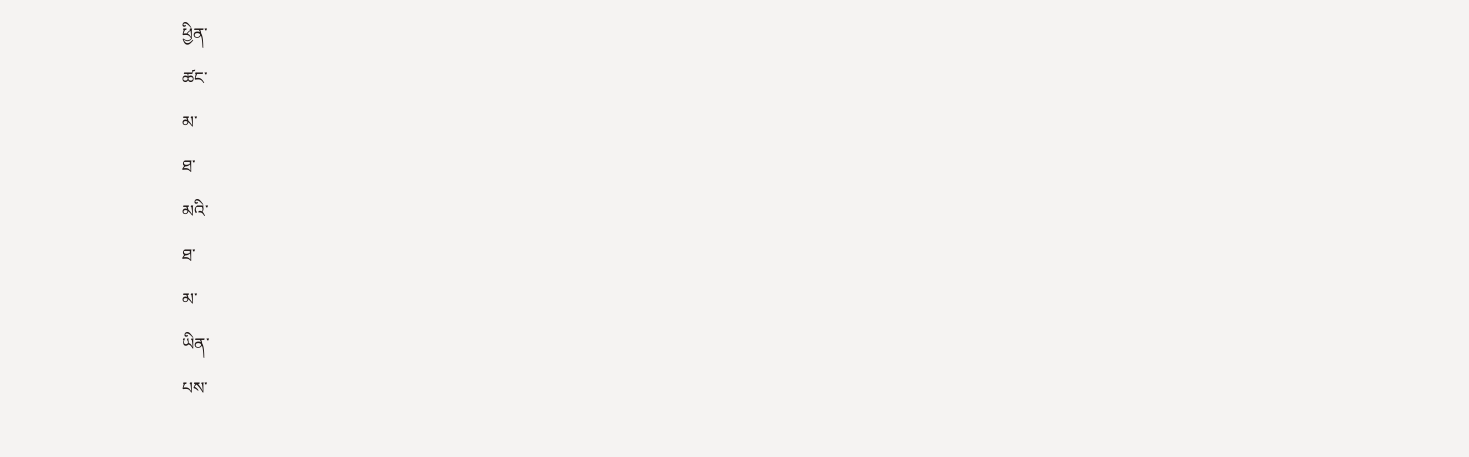ཕྱིན་
ཚང་
མ་
ཐ་
མའི་
ཐ་
མ་
ཡིན་
པས་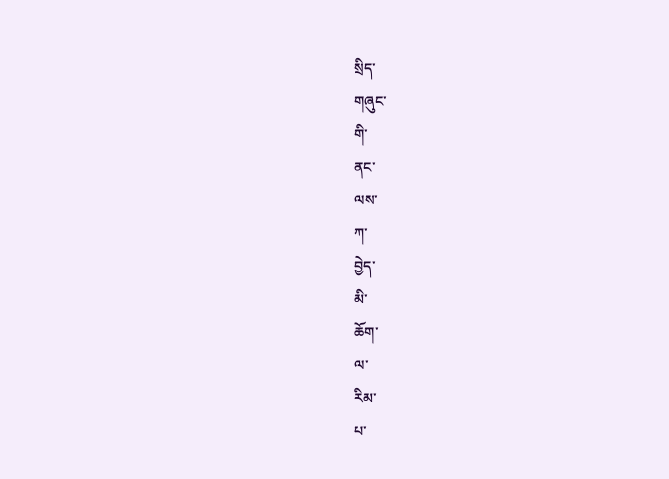སྲིད་
གཞུང་
གི་
ནང་
ལས་
ཀ་
བྱེད་
མི་
ཆོག་
ལ་
རིམ་
པ་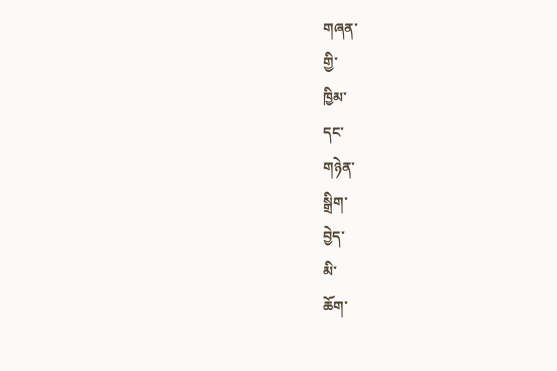གཞན་
གྱི་
ཁྱིམ་
དང་
གཉེན་
སྒྲིག་
བྱེད་
མི་
ཆོག་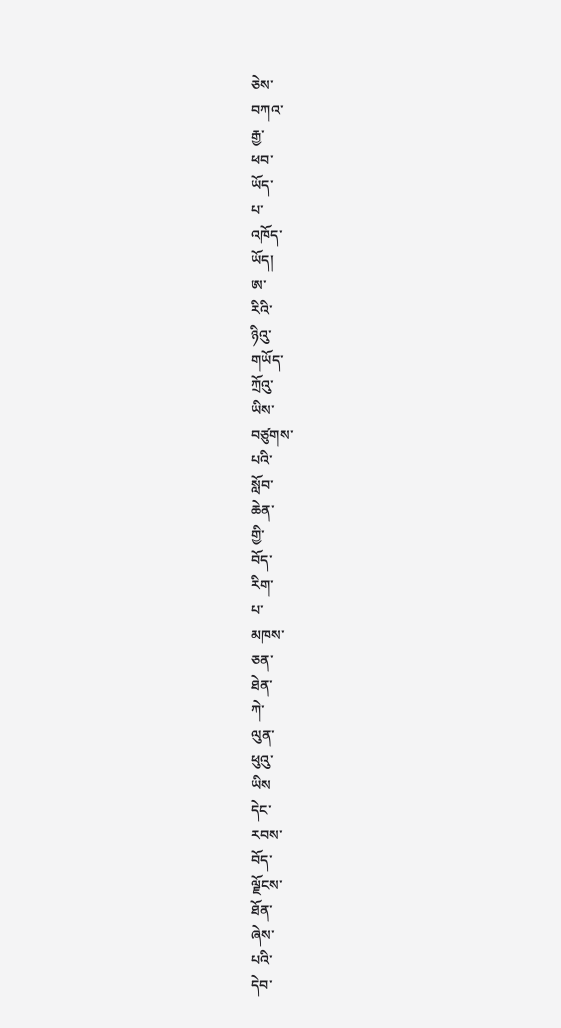ཅེས་
བཀའ་
རྒྱ་
ཕབ་
ཡོད་
པ་
འཁོད་
ཡོད།
ཨ་
རིའི་
ཉིའུ་
གཡོད་
ཀྲོའུ་
ཡིས་
བཙུགས་
པའི་
སློབ་
ཆེན་
གྱི་
བོད་
རིག་
པ་
མཁས་
ཅན་
ཐེན་
ཀེ་
ལུན་
ཕུའུ་
ཡིས
དེང་
རབས་
བོད་
ལྗོངས་
ཐོན་
ཞེས་
པའི་
དེབ་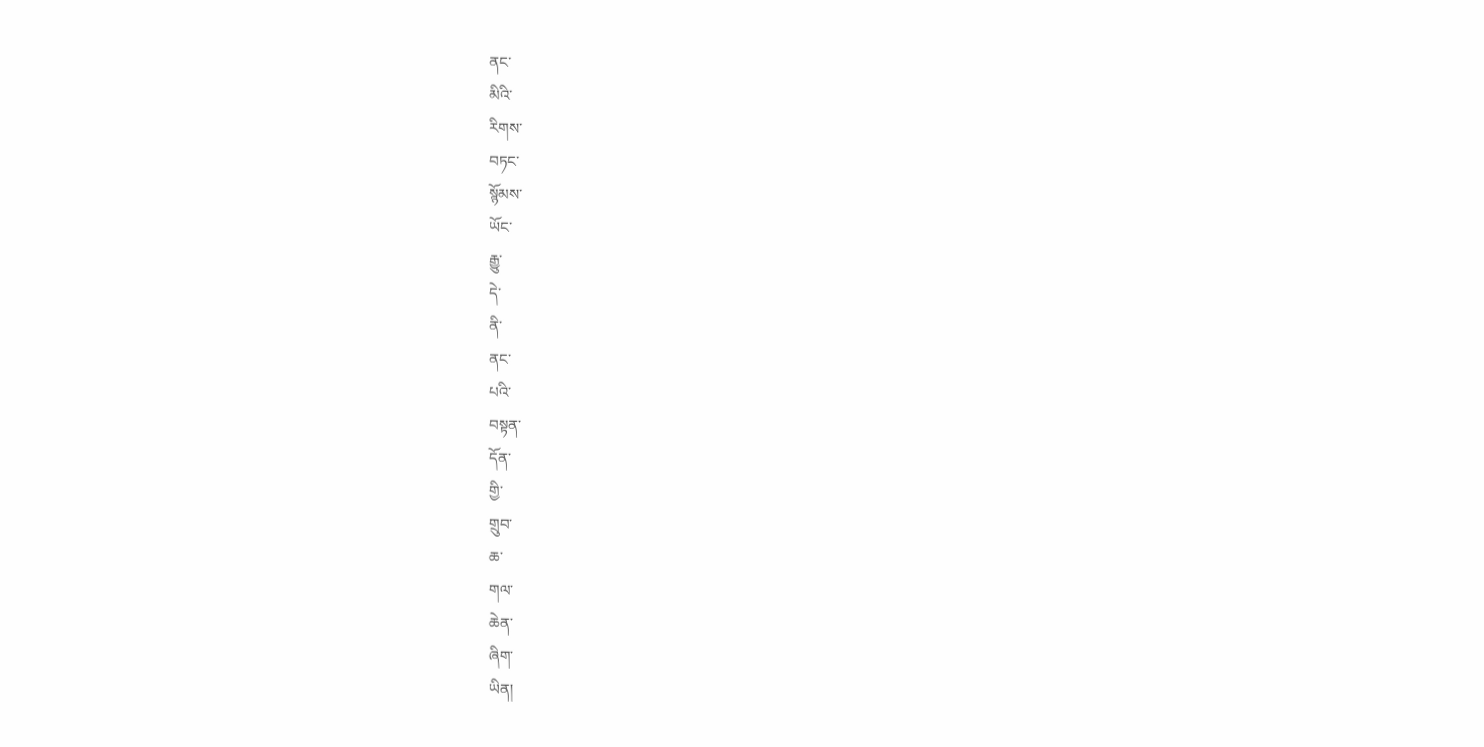ནང་
མིའི་
རིགས་
བཏང་
སྙོམས་
ཡོང་
རྒྱུ་
དེ་
ནི་
ནང་
པའི་
བསྟན་
དོན་
གྱི་
གྲུབ་
ཆ་
གལ་
ཆེན་
ཞིག་
ཡིན།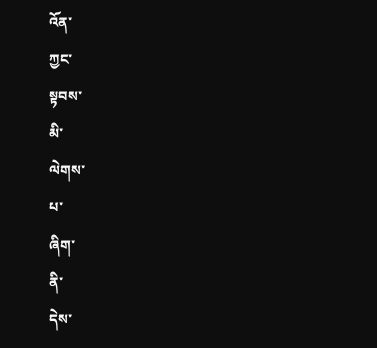འོན་
ཀྱང་
སྟབས་
མི་
ལེགས་
པ་
ཞིག་
ནི་
དེས་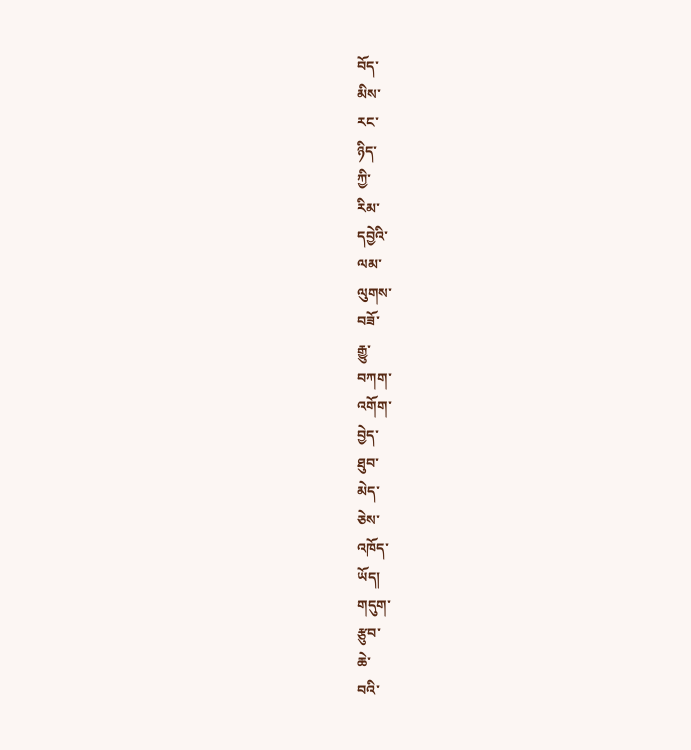བོད་
མིས་
རང་
ཉིད་
ཀྱི་
རིམ་
དབྱེའི་
ལམ་
ལུགས་
བཟོ་
རྒྱུ་
བཀག་
འགོག་
བྱེད་
ཐུབ་
མེད་
ཅེས་
འཁོད་
ཡོད།
གདུག་
རྩུབ་
ཆེ་
བའི་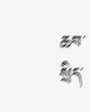ཆབ་
སྲིད་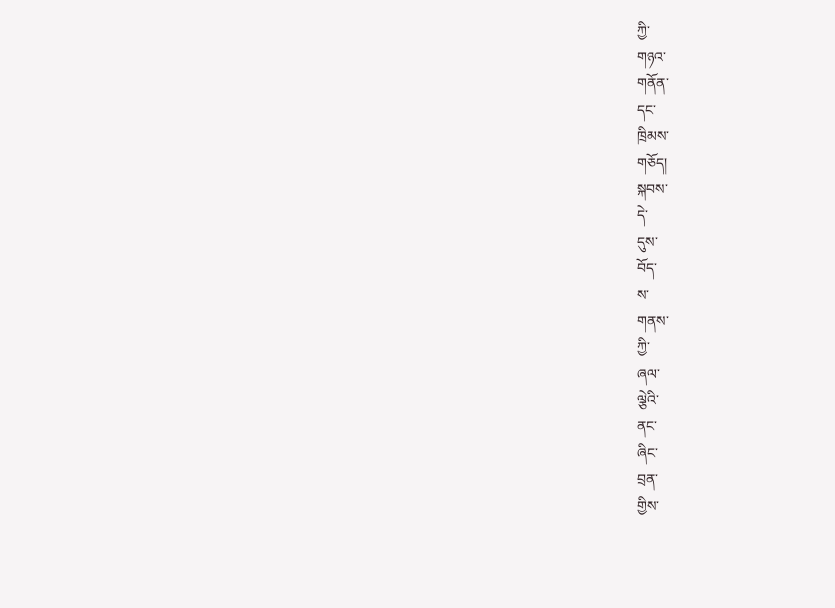ཀྱི་
གཉའ་
གནོན་
དང་
ཁྲིམས་
གཅོད།
སྐབས་
དེ་
དུས་
བོད་
ས་
གནས་
ཀྱི་
ཞལ་
ལྕེའི་
ནང་
ཞིང་
བྲན་
གྱིས་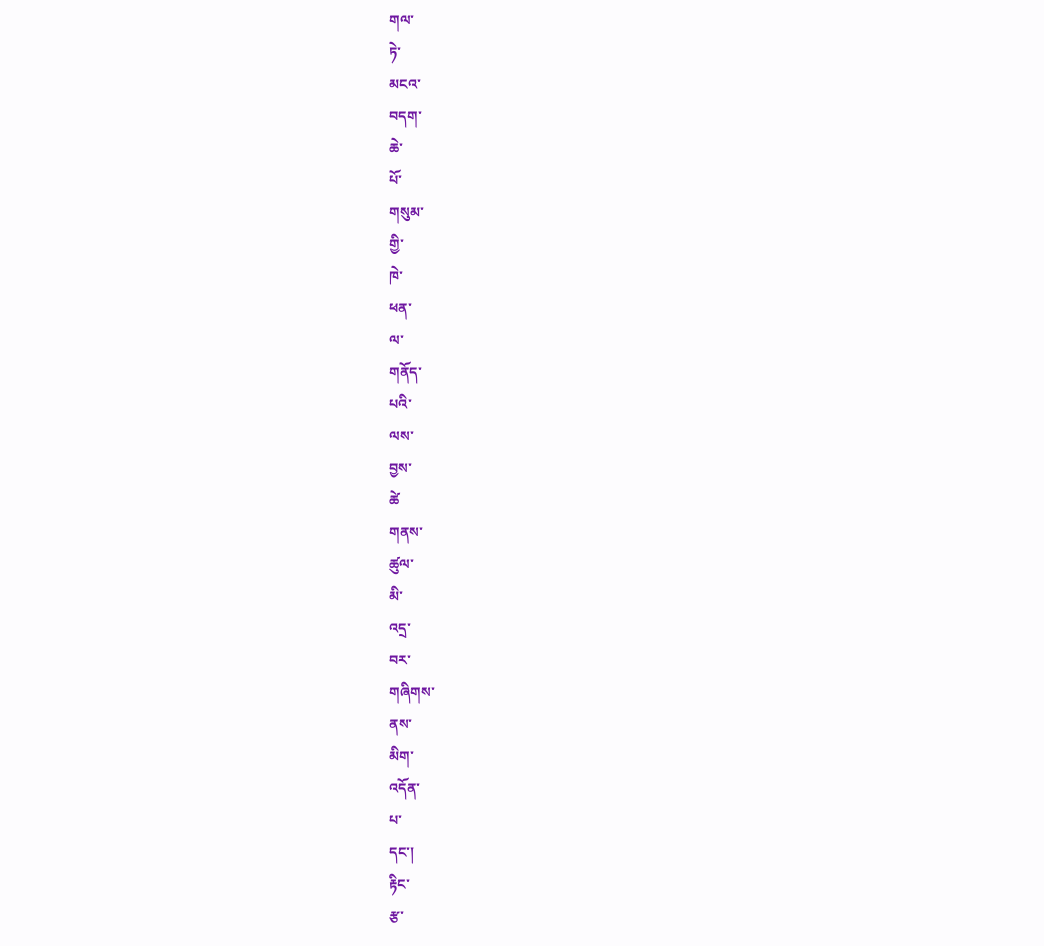གལ་
ཏེ་
མངའ་
བདག་
ཆེ་
པོ་
གསུམ་
གྱི་
ཁེ་
ཕན་
ལ་
གནོད་
པའི་
ལས་
བྱས་
ཚེ
གནས་
ཚུལ་
མི་
འདྲ་
བར་
གཞིགས་
ནས་
མིག་
འདོན་
པ་
དང་།
རྟིང་
རྩ་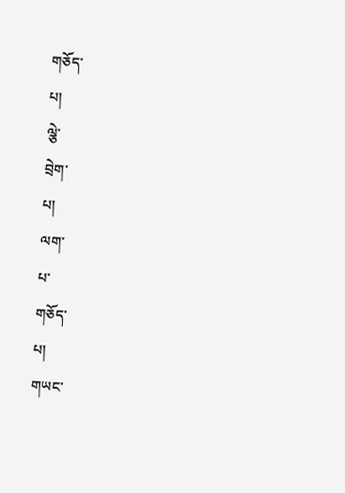གཅོད་
པ།
ལྕེ་
བྲེག་
པ།
ལག་
པ་
གཅོད་
པ།
གཡང་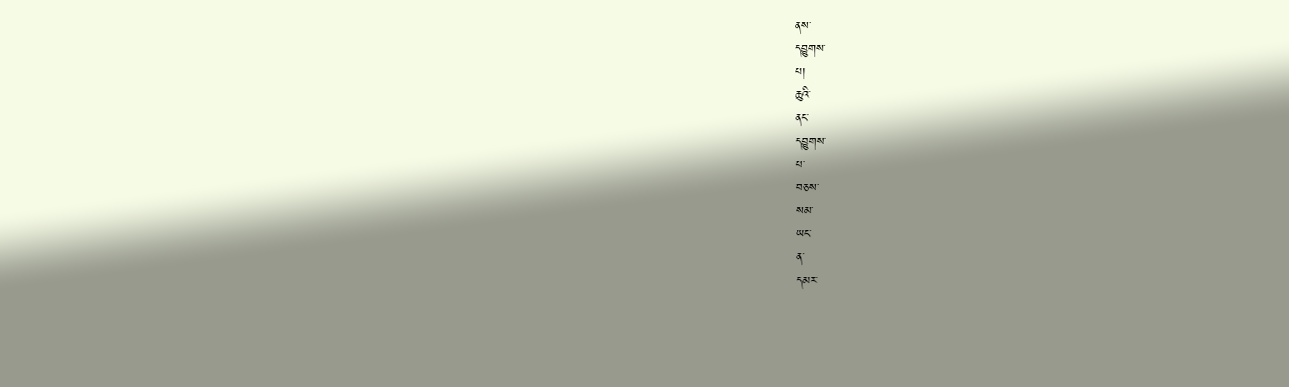ནས་
དབྱུགས་
པ།
ཆུའི་
ནང་
དབྱུགས་
པ་
བཅས་
སམ་
ཡང་
ན་
དམར་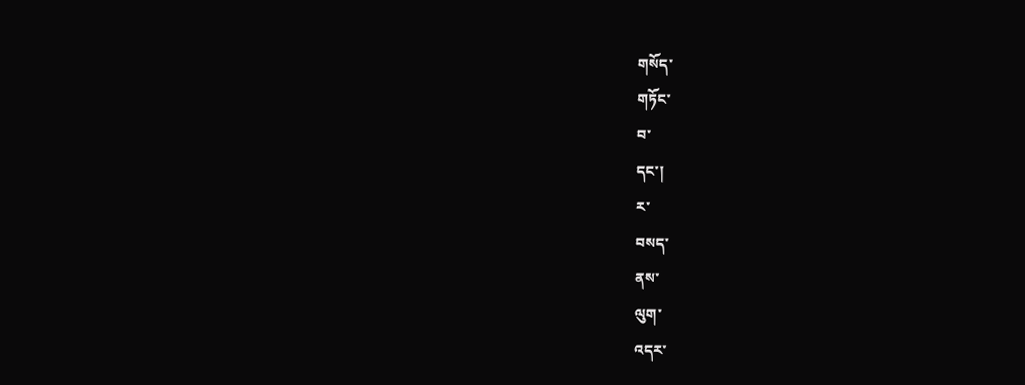གསོད་
གཏོང་
བ་
དང་།
ར་
བསད་
ནས་
ལུག་
འདར་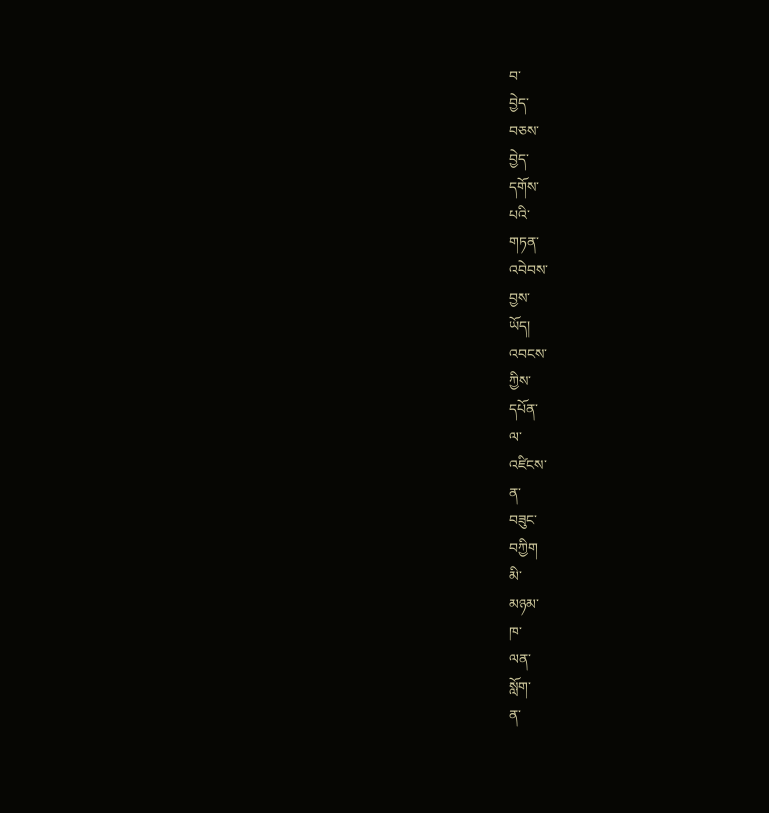བ་
བྱེད་
བཅས་
བྱེད་
དགོས་
པའི་
གཏན་
འབེབས་
བྱས་
ཡོད།
འབངས་
ཀྱིས་
དཔོན་
ལ་
འཛིངས་
ན་
བཟུང་
བཀྱིག
མི་
མཉམ་
ཁ་
ལན་
སློག་
ན་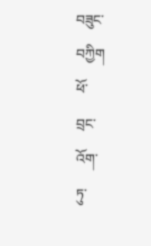བཟུང་
བཀྱིག
ཕོ་
བྲང་
འོག་
ཏུ་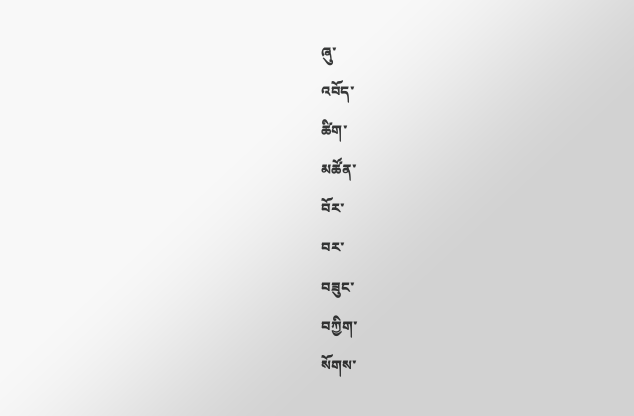ཞུ་
འབོད་
ཚིག་
མཚོན་
བོར་
བར་
བཟུང་
བཀྱིག་
སོགས་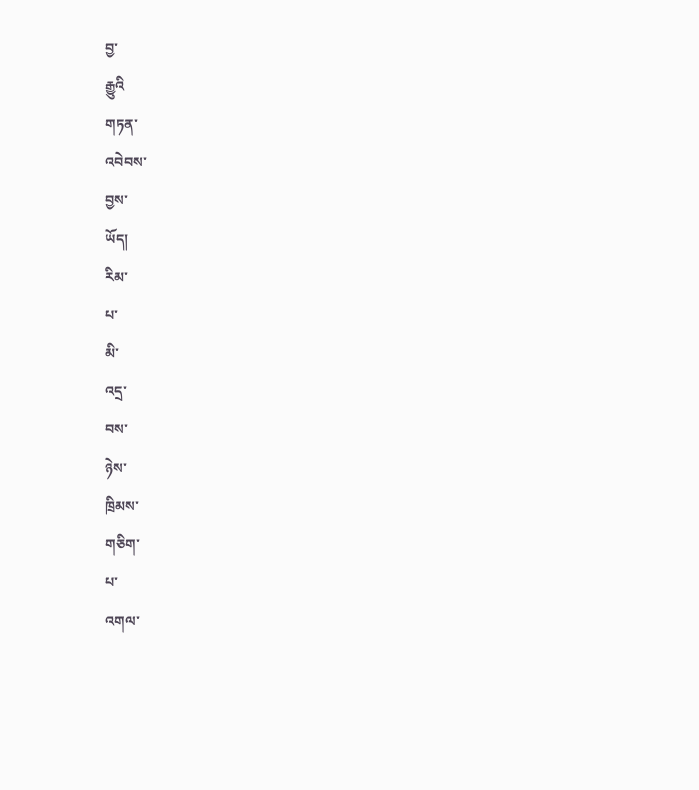བྱ་
རྒྱུའི
གཏན་
འབེབས་
བྱས་
ཡོད།
རིམ་
པ་
མི་
འདྲ་
བས་
ཉེས་
ཁྲིམས་
གཅིག་
པ་
འགལ་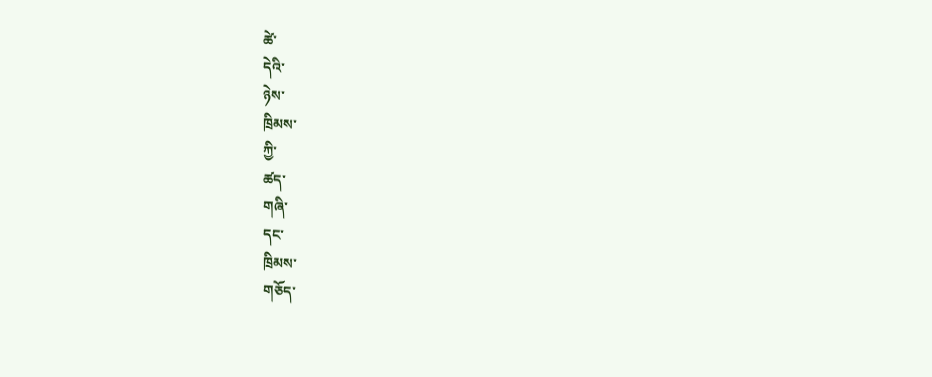ཚེ་
དེའི་
ཉེས་
ཁྲིམས་
ཀྱི་
ཚད་
གཞི་
དང་
ཁྲིམས་
གཅོད་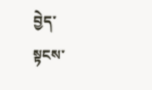བྱེད་
སྟངས་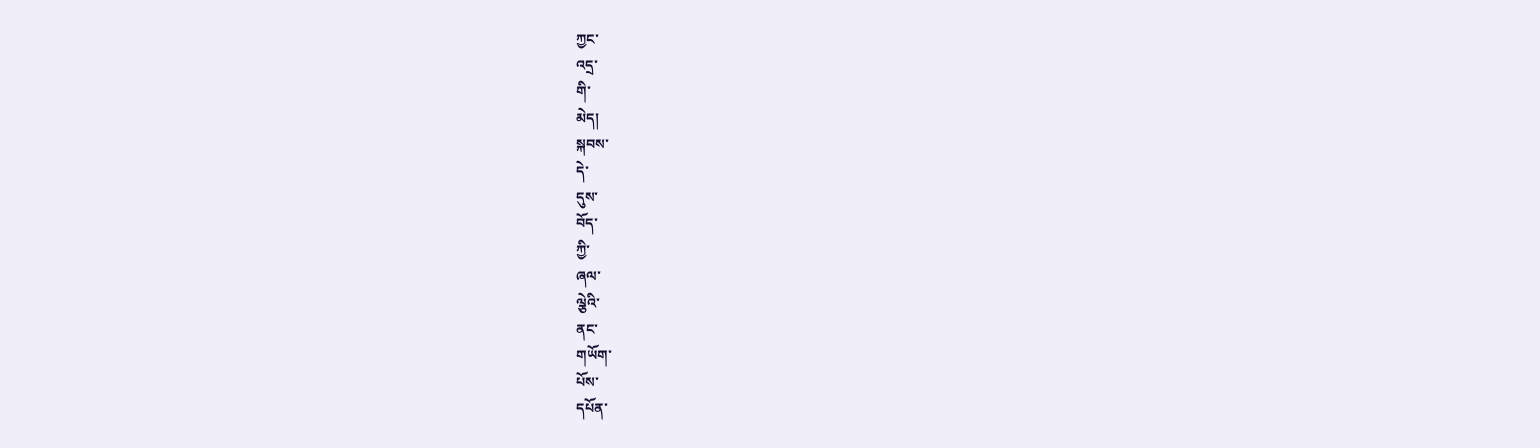ཀྱང་
འདྲ་
གི་
མེད།
སྐབས་
དེ་
དུས་
བོད་
ཀྱི་
ཞལ་
ལྕེའི་
ནང་
གཡོག་
པོས་
དཔོན་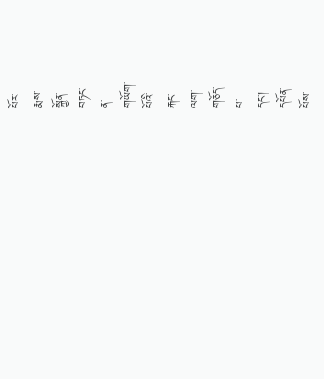པོར་
རྨས་
སྐྱོན་
བཏང་
ན་
གཡོག་
པོའི་
རྐང་
ལག་
གཅོད་
པ་
དང་།
དཔོན་
པོས་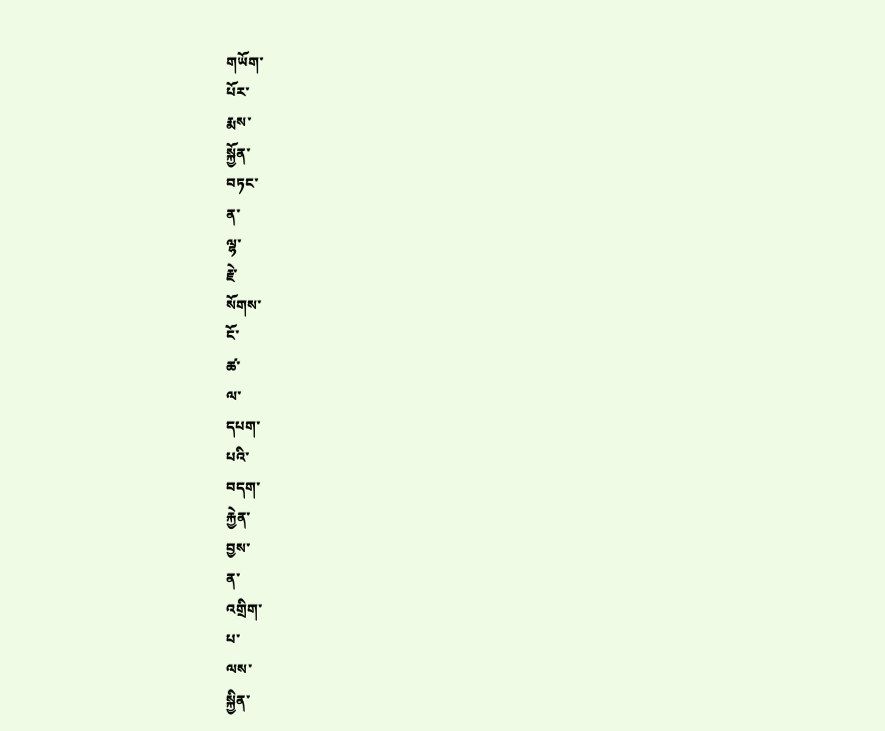གཡོག་
པོར་
རྨས་
སྐྱོན་
བཏང་
ན་
ལྷ་
རྗེ་
སོགས་
ངོ་
ཚ་
ལ་
དཔག་
པའི་
བདག་
རྐྱེན་
བྱས་
ན་
འགྲིག་
པ་
ལས་
སྐྱིན་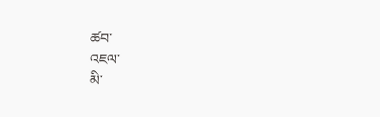ཚབ་
འཇལ་
མི་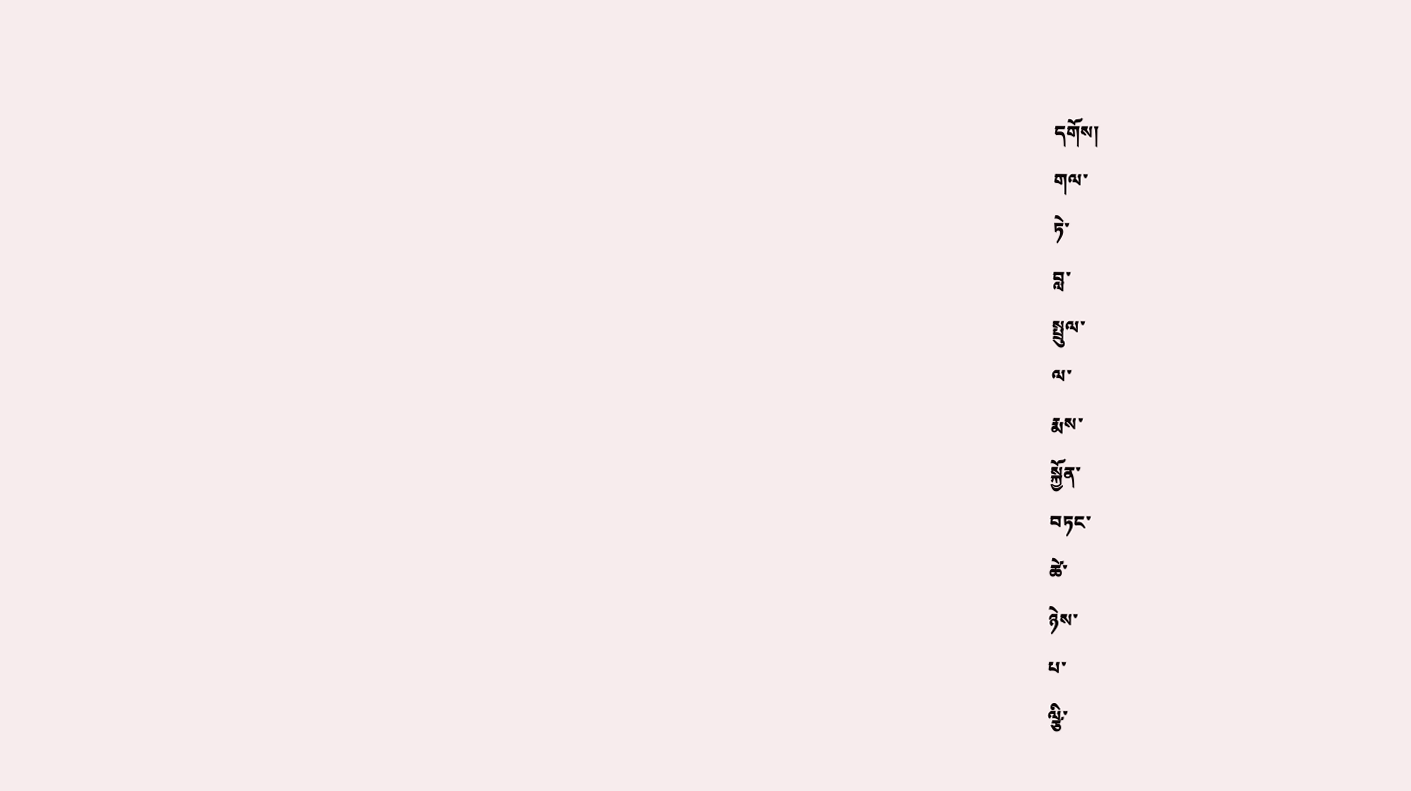དགོས།
གལ་
ཏེ་
བླ་
སྤྲུལ་
ལ་
རྨས་
སྐྱོན་
བཏང་
ཚེ་
ཉེས་
པ་
ལྩི་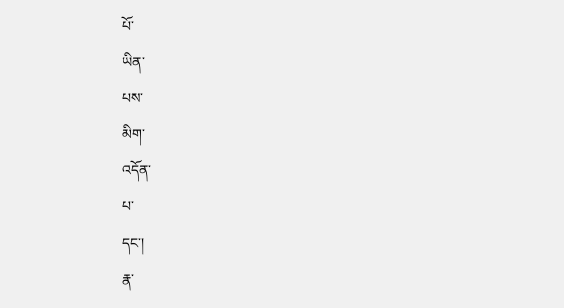པོ་
ཡིན་
པས་
མིག་
འདོན་
པ་
དང་།
རྣ་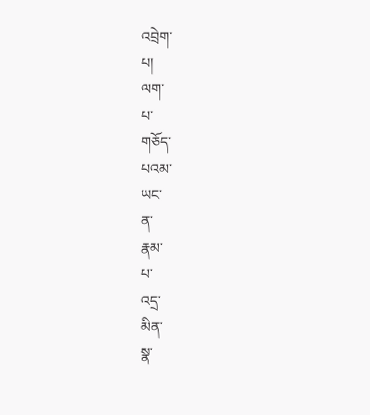འབྲེག་
པ།
ལག་
པ་
གཅོད་
པའམ་
ཡང་
ན་
རྣམ་
པ་
འདྲ་
མིན་
སྣ་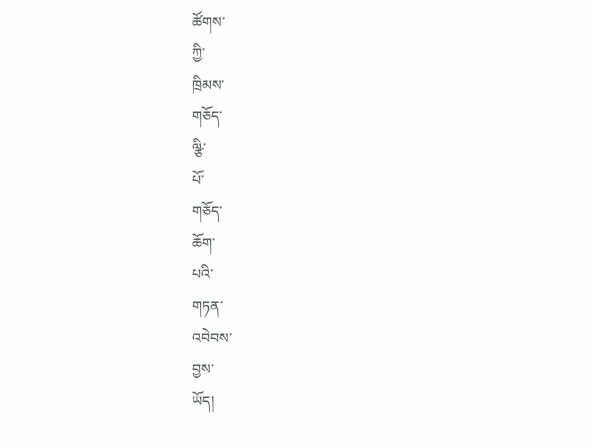ཚོགས་
ཀྱི་
ཁྲིམས་
གཅོད་
ལྩི་
པོ་
གཅོད་
ཆོག་
པའི་
གཏན་
འབེབས་
བྱས་
ཡོད།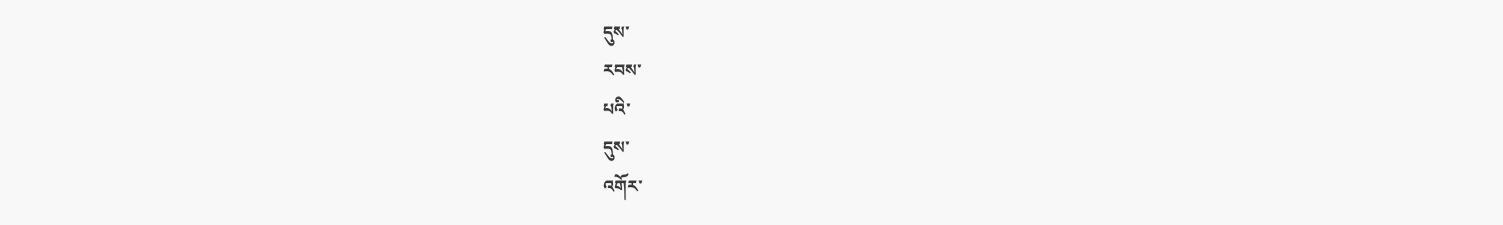དུས་
རབས་
པའི་
དུས་
འགོར་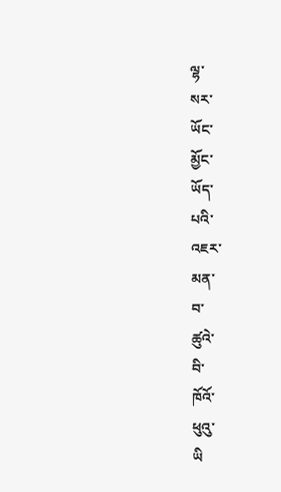ལྷ་
སར་
ཡོང་
མྱོང་
ཡོད་
པའི་
འཇར་
མན་
བ་
ཚུའེ་
བི་
ཁོའོ་
ཕུའུ་
ཡི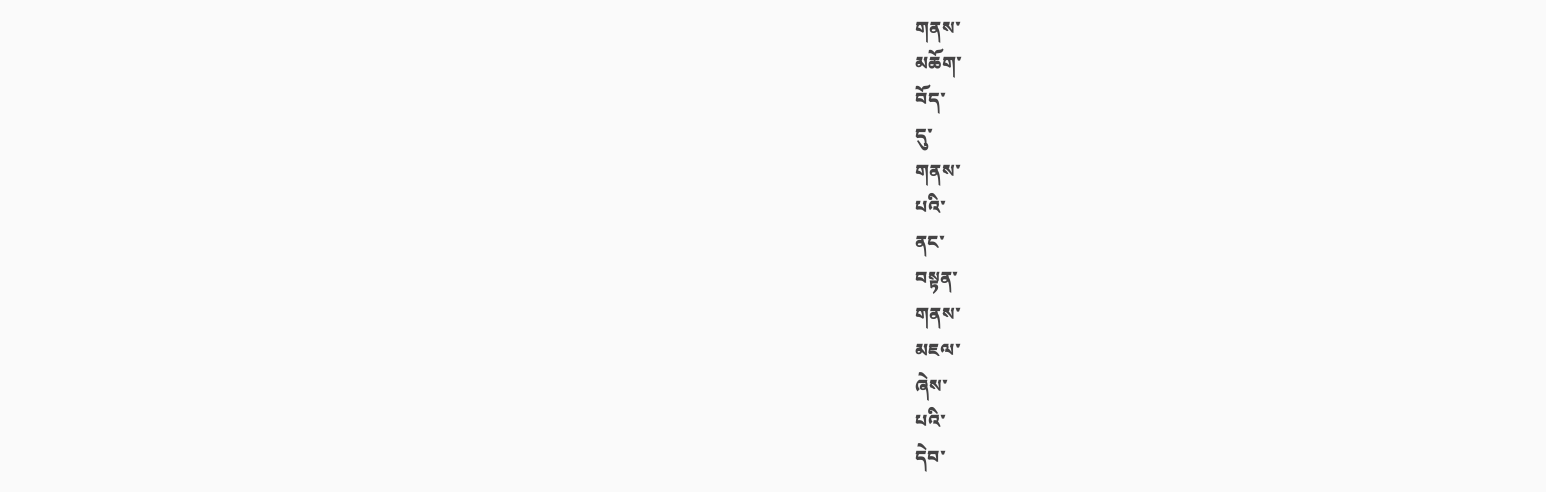གནས་
མཆོག་
བོད་
དུ་
གནས་
པའི་
ནང་
བསྟན་
གནས་
མཇལ་
ཞེས་
པའི་
དེབ་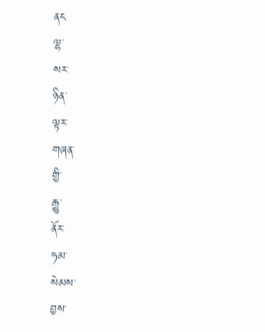ནང
ལྷ་
སར་
ཉིན་
ལྟར་
གཞན་
གྱི་
རྒྱུ་
ནོར་
ཧམ་
སེམས་
བྱས་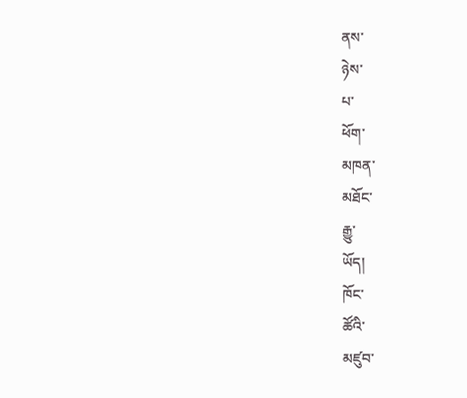ནས་
ཉེས་
པ་
ཕོག་
མཁན་
མཐོང་
རྒྱུ་
ཡོད།
ཁོང་
ཚོའི་
མཛུབ་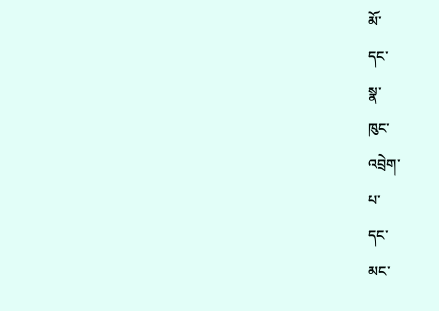མོ་
དང་
སྣ་
ཁུང་
འབྲེག་
པ་
དང་
མང་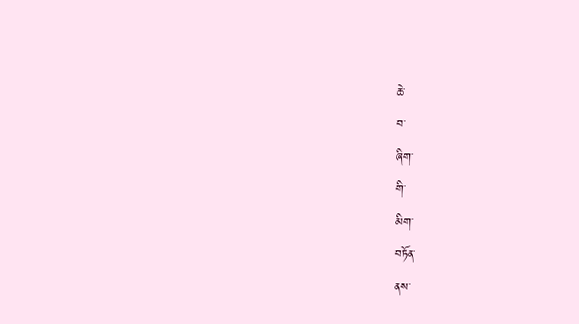ཆེ་
བ་
ཞིག་
གི་
མིག་
བཏོན་
ནས་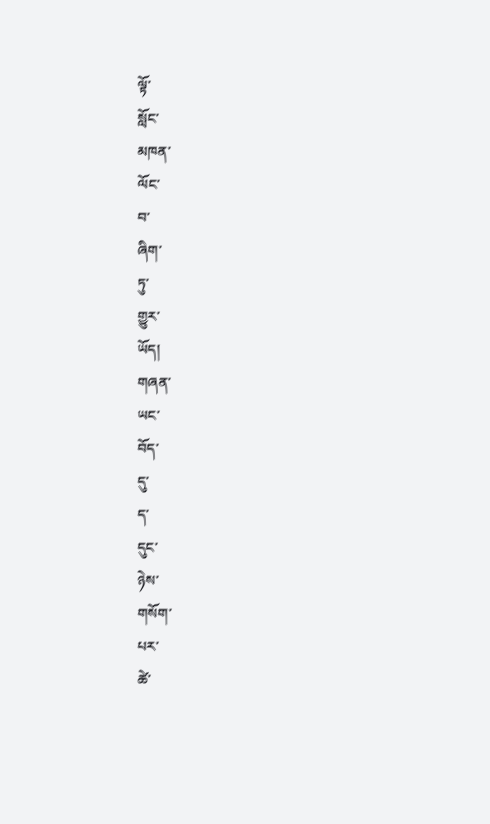ལྟོ་
སློང་
མཁན་
ལོང་
བ་
ཞིག་
ཏུ་
གྱུར་
ཡོད།
གཞན་
ཡང་
བོད་
དུ་
ད་
དུང་
ཉེས་
གསོག་
པར་
ཚེ་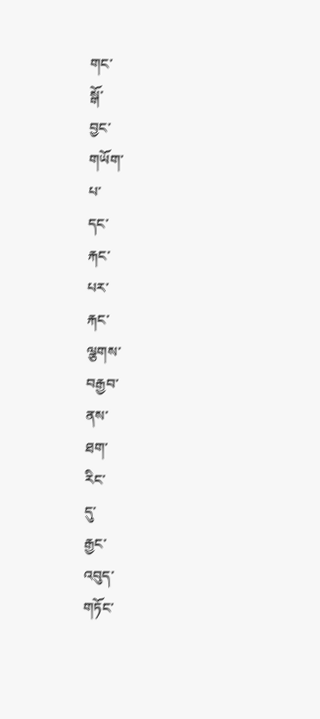གང་
སྒོ་
བྱང་
གཡོག་
པ་
དང་
རྐང་
པར་
རྐང་
ལྕགས་
བརྒྱབ་
ནས་
ཐག་
རིང་
དུ་
རྒྱང་
འབུད་
གཏོང་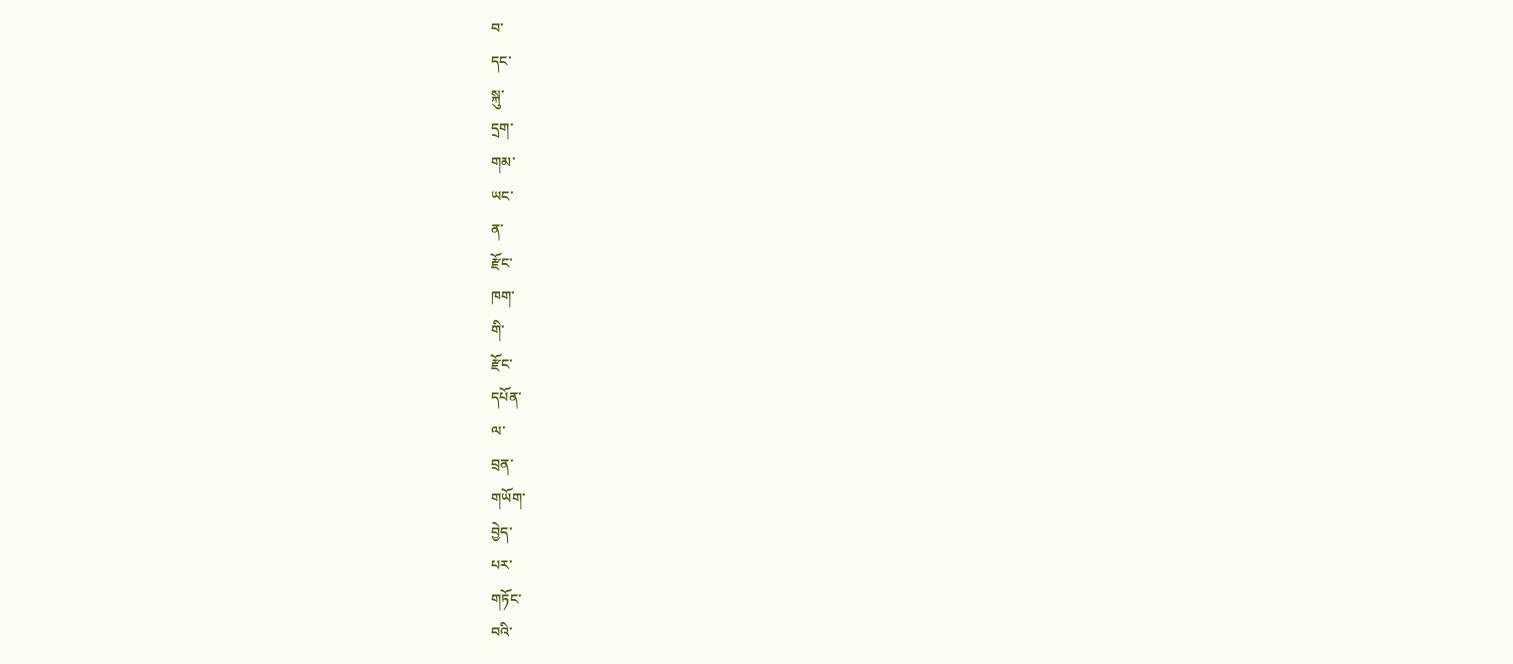བ་
དང་
སྐུ་
དྲག་
གམ་
ཡང་
ན་
རྫོང་
ཁག་
གི་
རྫོང་
དཔོན་
ལ་
བྲན་
གཡོག་
བྱེད་
པར་
གཏོང་
བའི་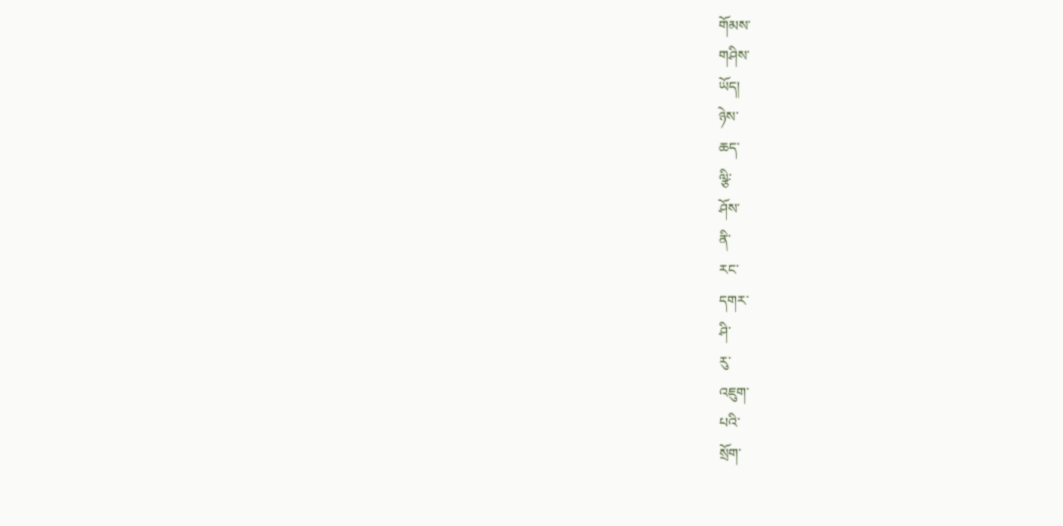གོམས་
གཤིས་
ཡོད།
ཉེས་
ཆད་
ལྩི་
ཤོས་
ནི་
རང་
དགར་
ཤི་
རུ་
འཇུག་
པའི་
སྲོག་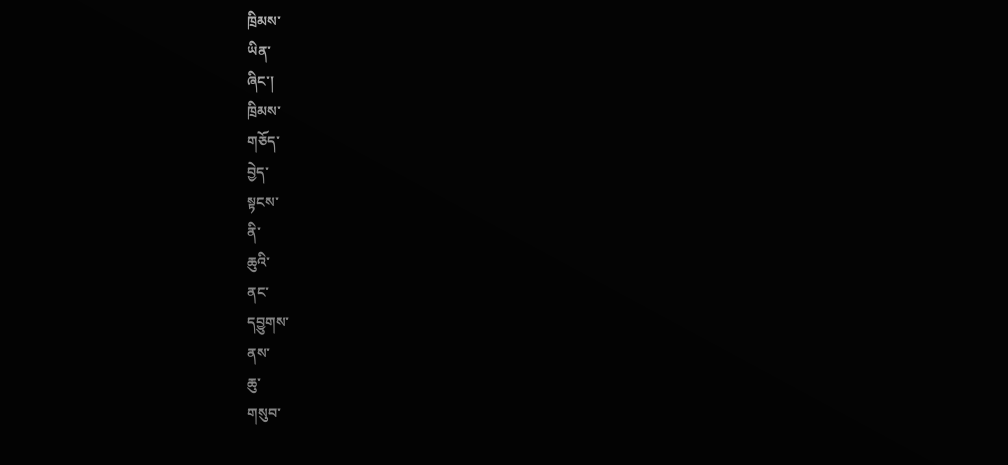ཁྲིམས་
ཡིན་
ཞིང་།
ཁྲིམས་
གཅོད་
བྱེད་
སྟངས་
ནི་
ཆུའི་
ནང་
དབྱུགས་
ནས་
ཆུ་
གསུབ་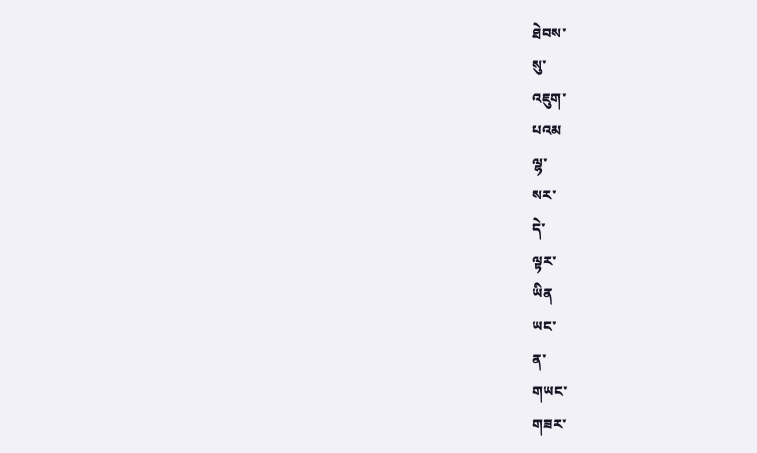ཐེབས་
སུ་
འཇུག་
པའམ
ལྷ་
སར་
དེ་
ལྟར་
ཡིན
ཡང་
ན་
གཡང་
གཟར་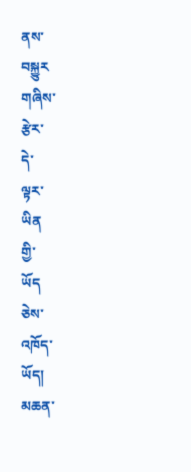ནས་
བསྐྱུར
གཞིས་
རྩེར་
དེ་
ལྟར་
ཡིན
གྱི་
ཡོད
ཅེས་
འཁོད་
ཡོད།
མཆན་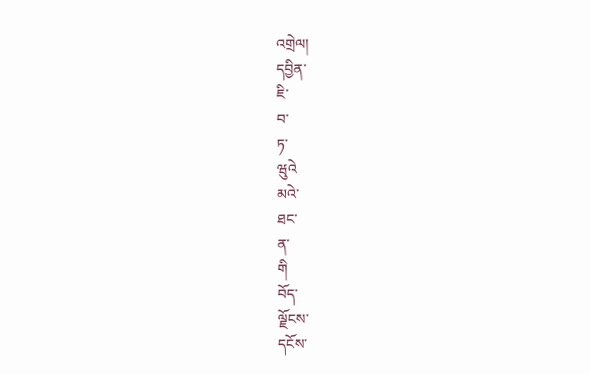འགྲེལ།
དབྱིན་
ཇི་
བ་
ཏ་
ཝུའེ
མའེ་
ཐང་
ན་
གི
བོད་
ལྗོངས་
དངོས་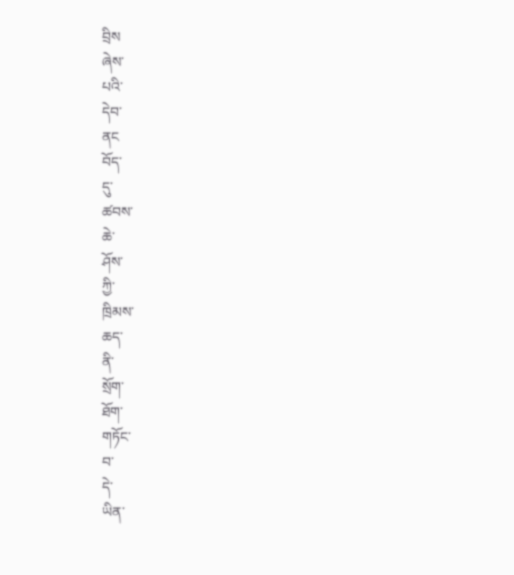བྲིས
ཞེས་
པའི་
དེབ་
ནང
བོད་
དུ་
ཚབས་
ཆེ་
ཤོས་
ཀྱི་
ཁྲིམས་
ཆད་
ནི་
སྲོག་
ཐོག་
གཏོང་
བ་
དེ་
ཡིན་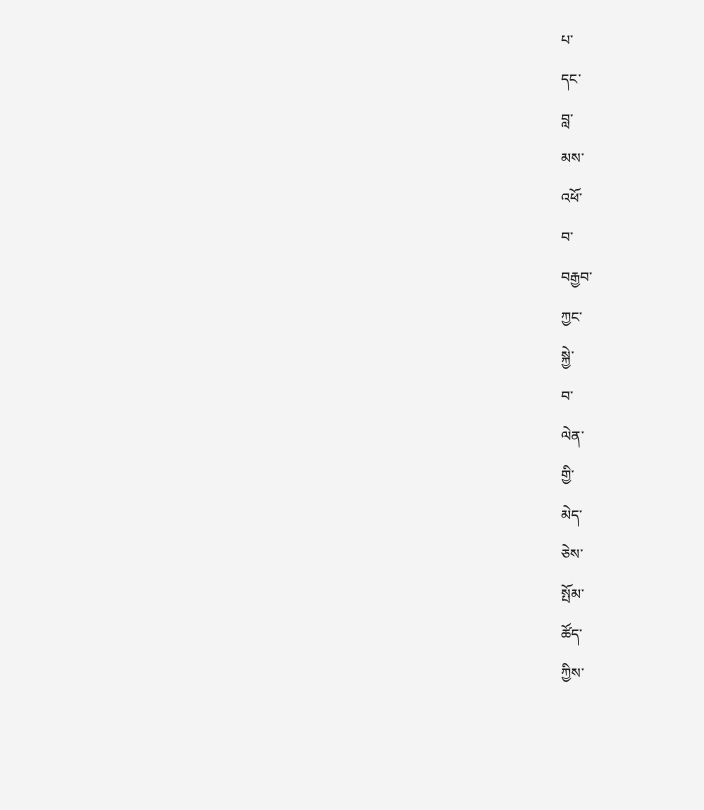པ་
དང་
བླ་
མས་
འཕོ་
བ་
བརྒྱབ་
ཀྱང་
སྐྱེ་
བ་
ལེན་
གྱི་
མེད་
ཅེས་
སྤོམ་
ཚོད་
ཀྱིས་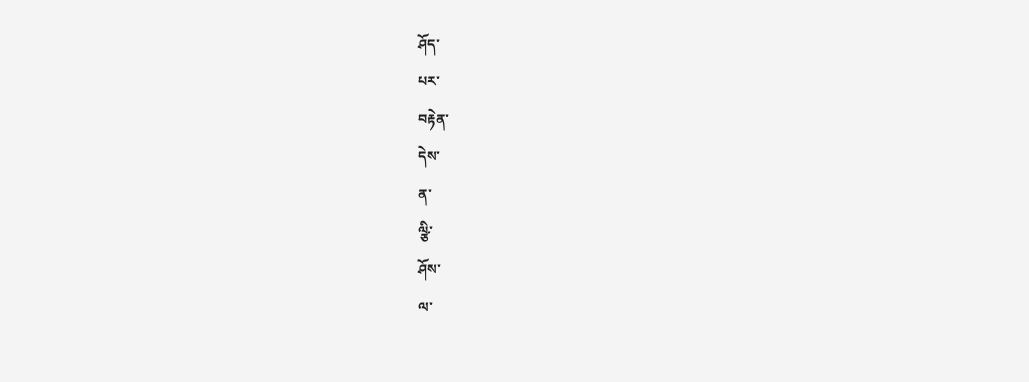ཤོད་
པར་
བརྟེན་
དེས་
ན་
ལྩི་
ཤོས་
ལ་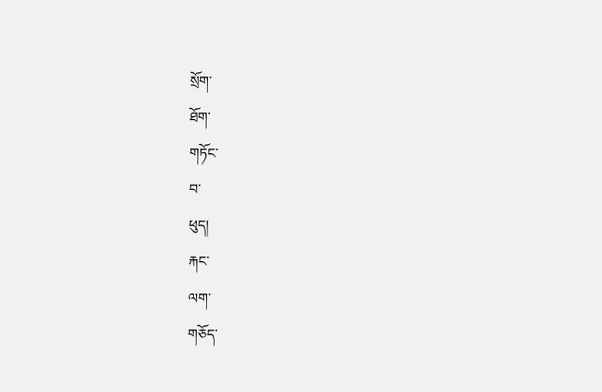སྲོག་
ཐོག་
གཏོང་
བ་
ཕུད།
རྐང་
ལག་
གཅོད་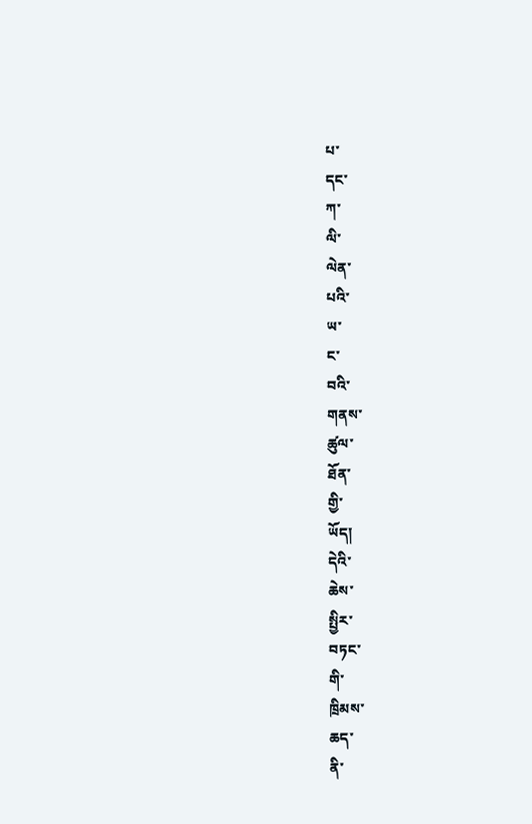པ་
དང་
ཀ་
ལི་
ལེན་
པའི་
ཡ་
ང་
བའི་
གནས་
ཚུལ་
ཐོན་
གྱི་
ཡོད།
དེའི་
ཆེས་
སྤྱིར་
བཏང་
གི་
ཁྲིམས་
ཆད་
ནི་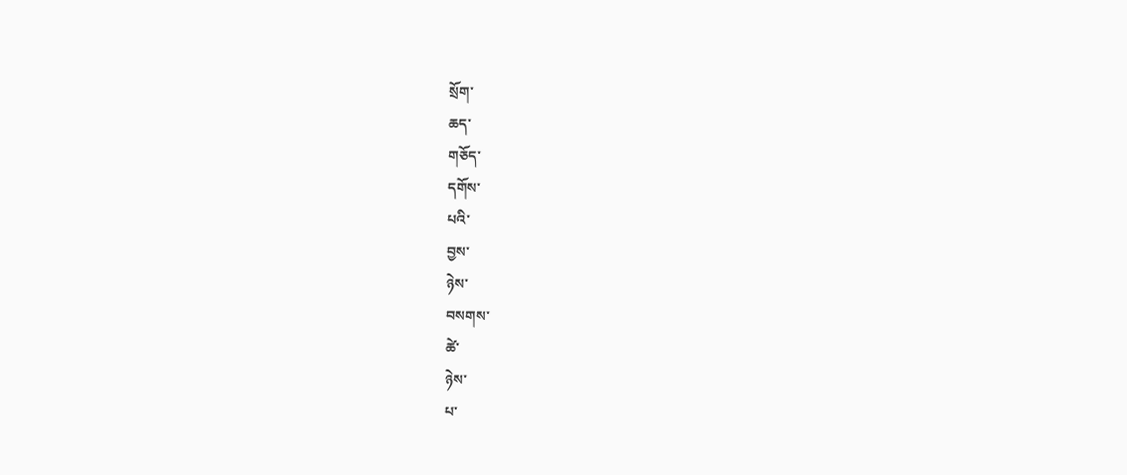སྲོག་
ཆད་
གཅོད་
དགོས་
པའི་
བྱས་
ཉེས་
བསགས་
ཚེ་
ཉེས་
པ་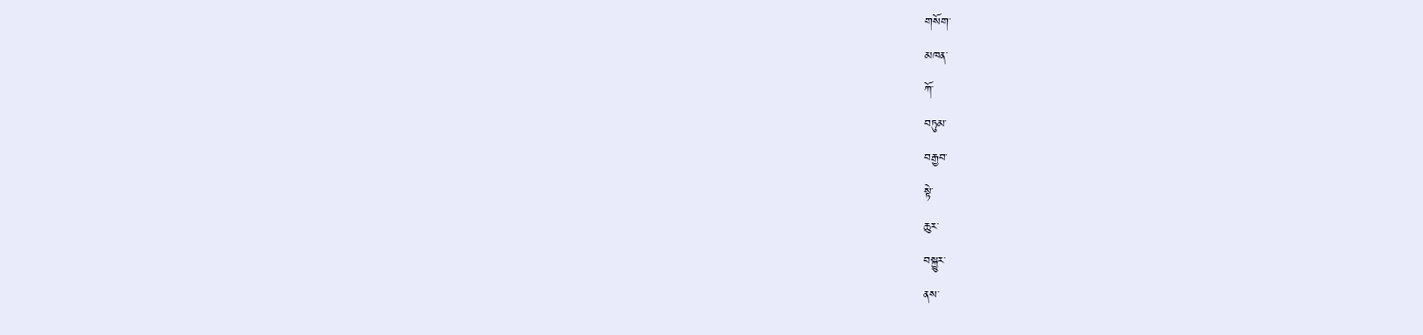གསོག་
མཁན་
ཀོ་
བཏུམ་
བརྒྱབ་
སྟེ་
ཆུར་
བསྐྱུར་
ནས་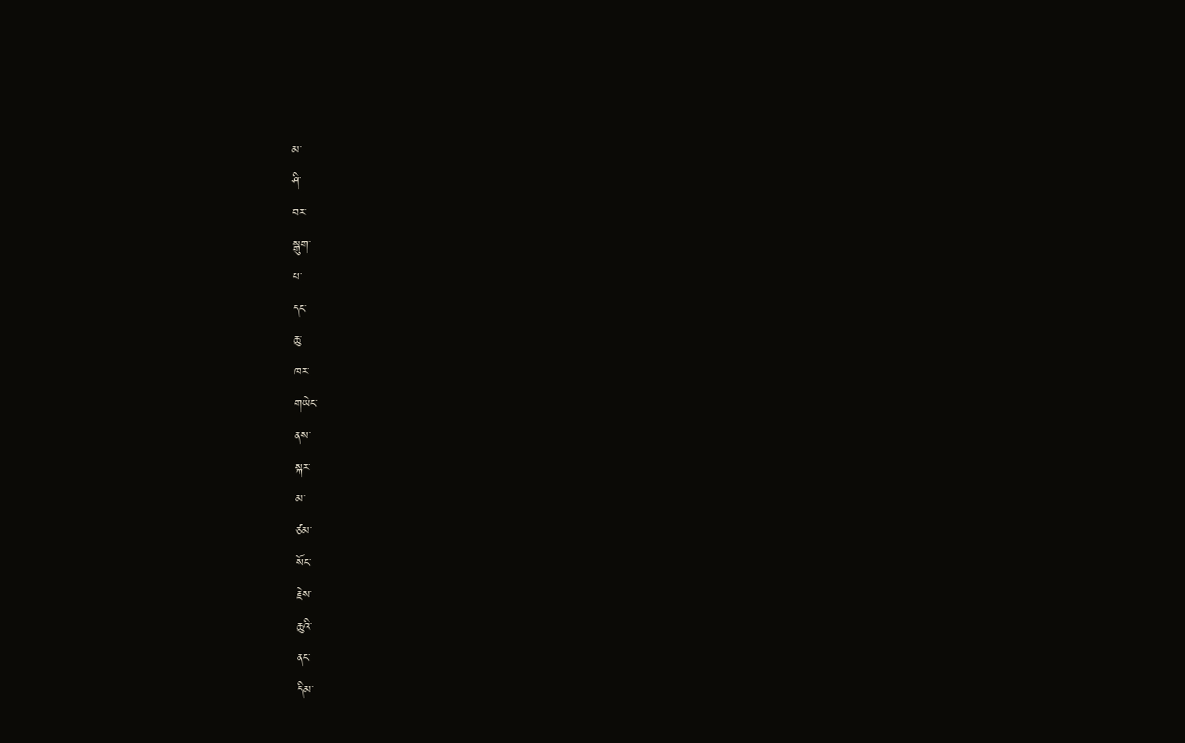མ་
ཤི་
བར་
སྒུག་
པ་
དང་
ཆུ་
ཁར་
གཡེང་
ནས་
སྐར་
མ་
ཙམ་
སོང་
རྗེས་
ཆུའི་
ནང་
དིམ་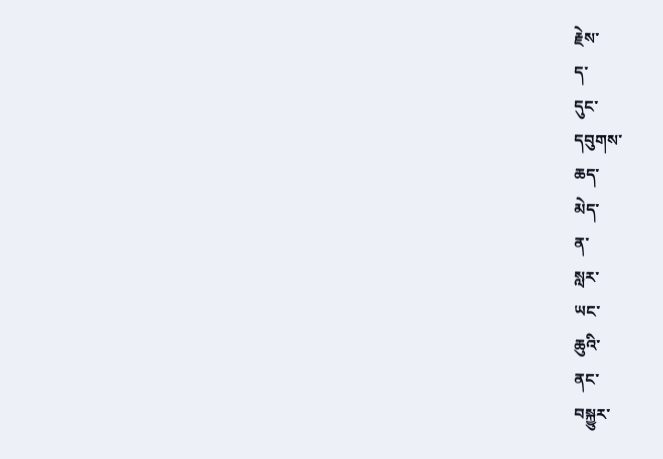རྗེས་
ད་
དུང་
དབུགས་
ཆད་
མེད་
ན་
སླར་
ཡང་
ཆུའི་
ནང་
བསྐྱུར་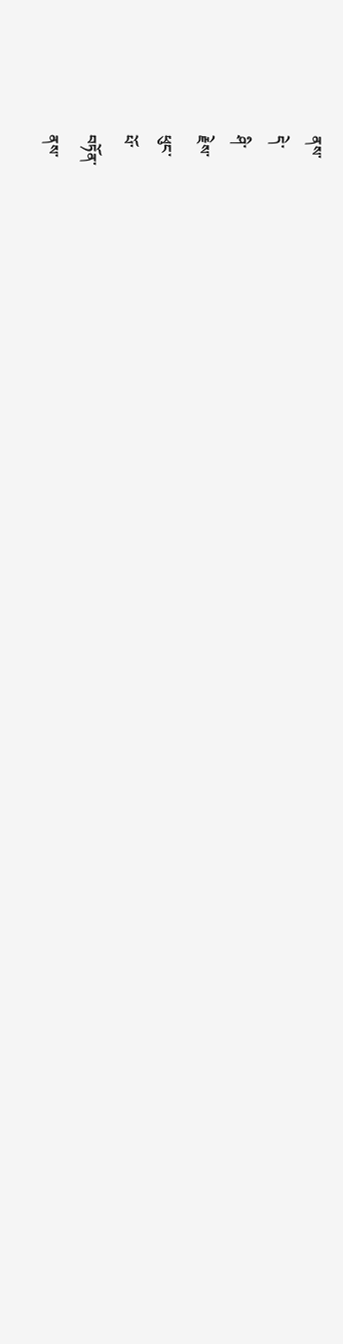ནས་
དེ་
ཤི་
རྗེས་
ཕུང་
པོ་
བཏོན་
ནས་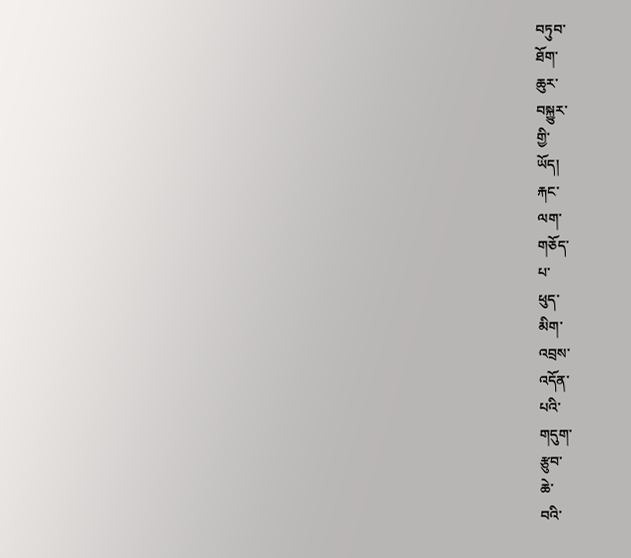བཏུབ་
ཐོག་
ཆུར་
བསྐྱུར་
གྱི་
ཡོད།
རྐང་
ལག་
གཅོད་
པ་
ཕུད་
མིག་
འབྲས་
འདོན་
པའི་
གདུག་
རྩུབ་
ཆེ་
བའི་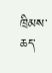ཁྲིམས་
ཆད་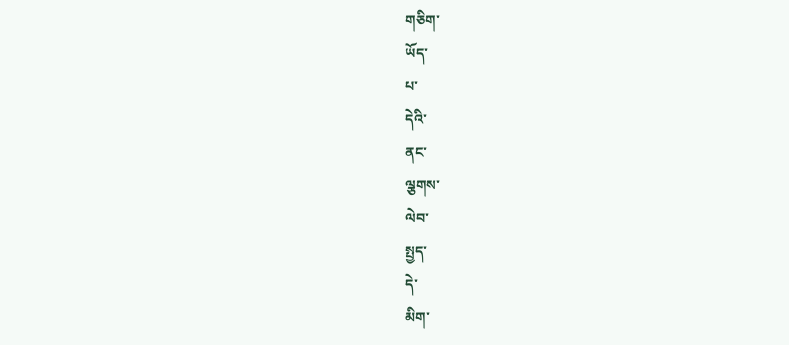གཅིག་
ཡོད་
པ་
དེའི་
ནང་
ལྕགས་
ལེབ་
སྤྱད་
དེ་
མིག་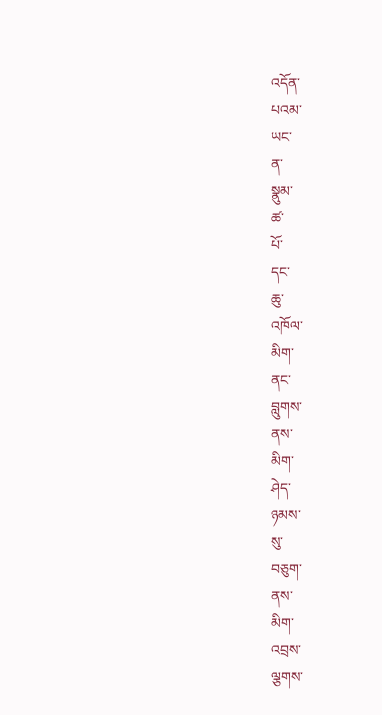འདོན་
པའམ་
ཡང་
ན་
སྣུམ་
ཚ་
པོ་
དང་
ཆུ་
འཁོལ་
མིག་
ནང་
བླུགས་
ནས་
མིག་
ཤེད་
ཉམས་
སུ་
བཅུག་
ནས་
མིག་
འབྲས་
ལྕགས་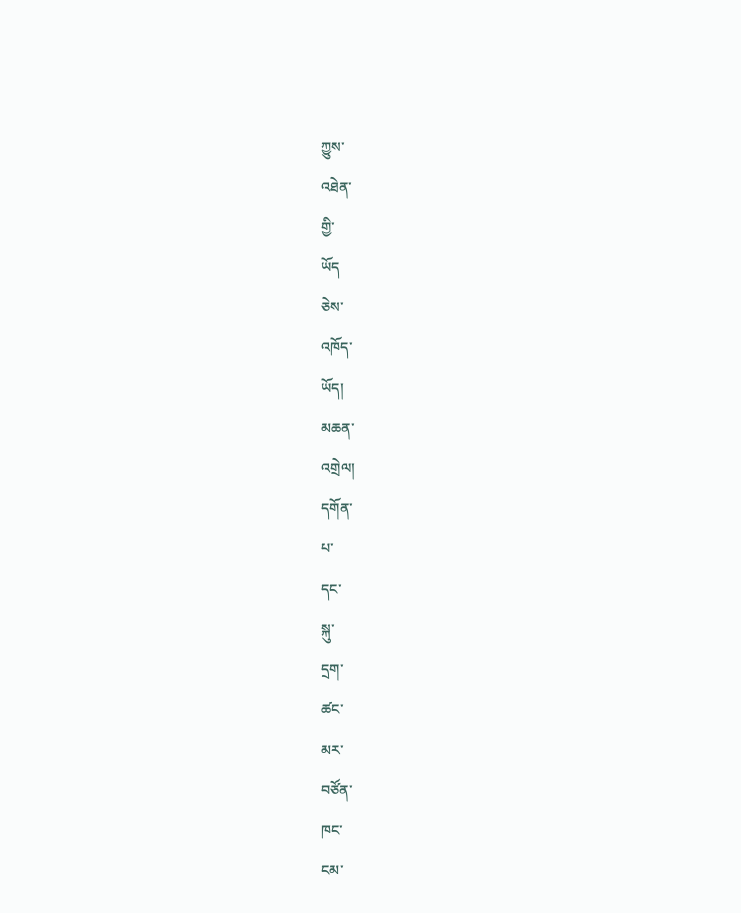ཀྱུས་
འཐེན་
གྱི་
ཡོད
ཅེས་
འཁོད་
ཡོད།
མཆན་
འགྲེལ།
དགོན་
པ་
དང་
སྐུ་
དྲག་
ཚང་
མར་
བཙོན་
ཁང་
ངམ་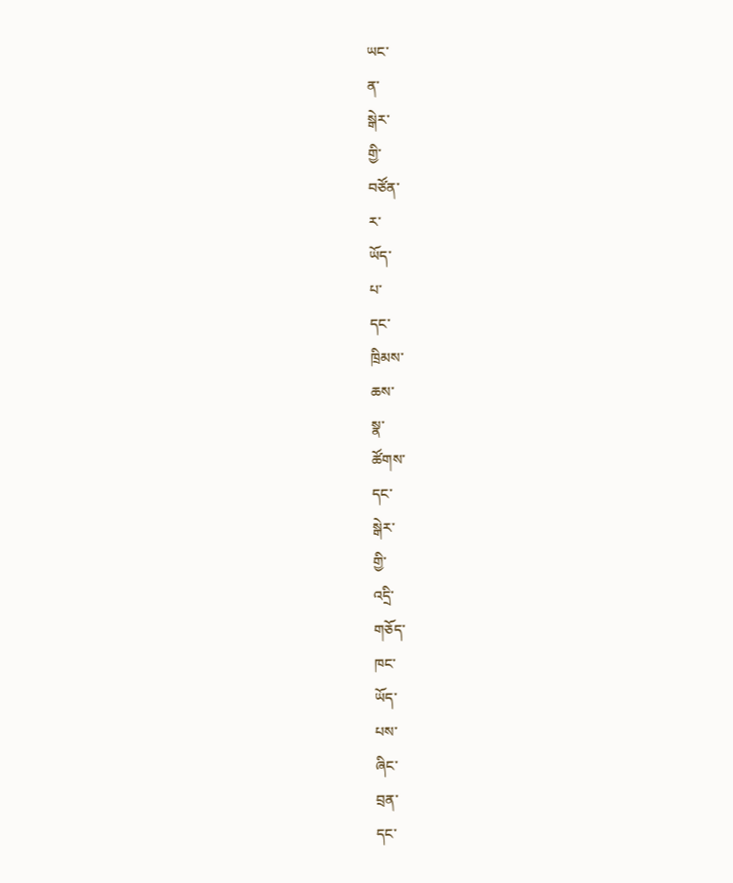ཡང་
ན་
སྒེར་
གྱི་
བཙོན་
ར་
ཡོད་
པ་
དང་
ཁྲིམས་
ཆས་
སྣ་
ཚོགས་
དང་
སྒེར་
གྱི་
འདྲི་
གཅོད་
ཁང་
ཡོད་
པས་
ཞིང་
བྲན་
དང་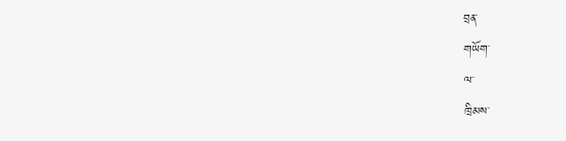བྲན་
གཡོག་
ལ་
ཁྲིམས་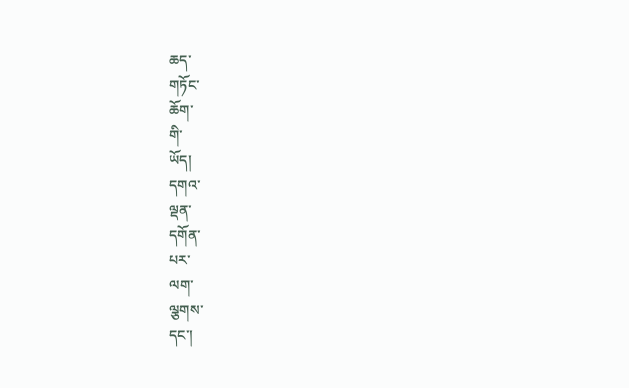ཆད་
གཏོང་
ཆོག་
གི་
ཡོད།
དགའ་
ལྡན་
དགོན་
པར་
ལག་
ལྕགས་
དང་།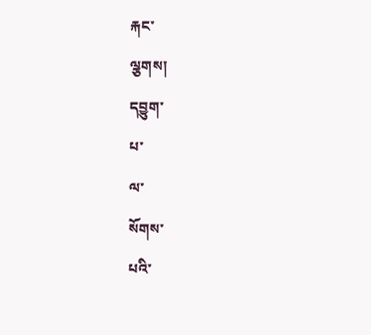རྐང་
ལྕགས།
དབྱུག་
པ་
ལ་
སོགས་
པའི་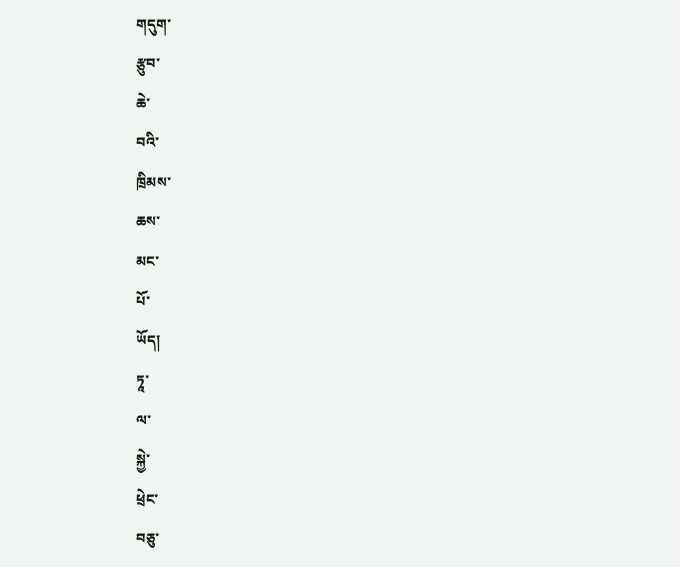གདུག་
རྩུབ་
ཆེ་
བའི་
ཁྲིམས་
ཆས་
མང་
པོ་
ཡོད།
ཏཱ་
ལ་
སྐྱེ་
ཕྲེང་
བཅུ་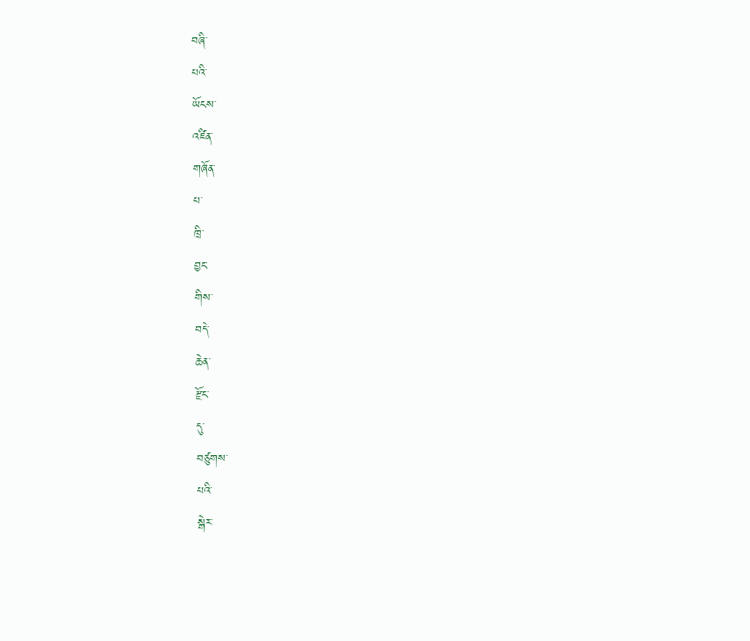བཞི་
པའི་
ཡོངས་
འཛིན་
གཞོན་
པ་
ཁྲི་
བྱང་
གིས་
བདེ་
ཆེན་
རྫོང་
དུ་
བཙུགས་
པའི་
སྒེར་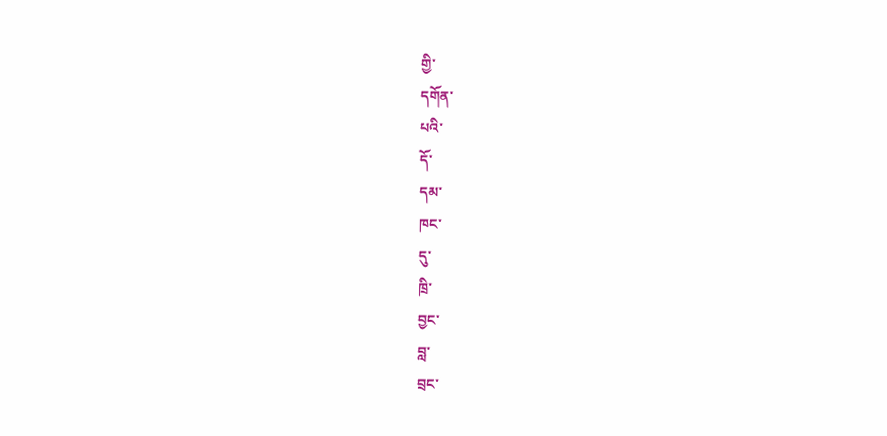གྱི་
དགོན་
པའི་
དོ་
དམ་
ཁང་
དུ་
ཁྲི་
བྱང་
བླ་
བྲང་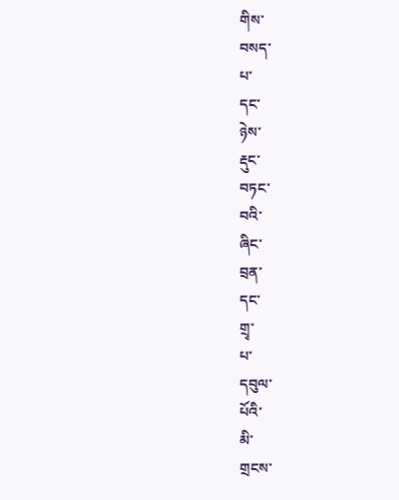གིས་
བསད་
པ་
དང་
ཉེས་
རྡུང་
བཏང་
བའི་
ཞིང་
བྲན་
དང་
གྲྭ་
པ་
དབུལ་
པོའི་
མི་
གྲངས་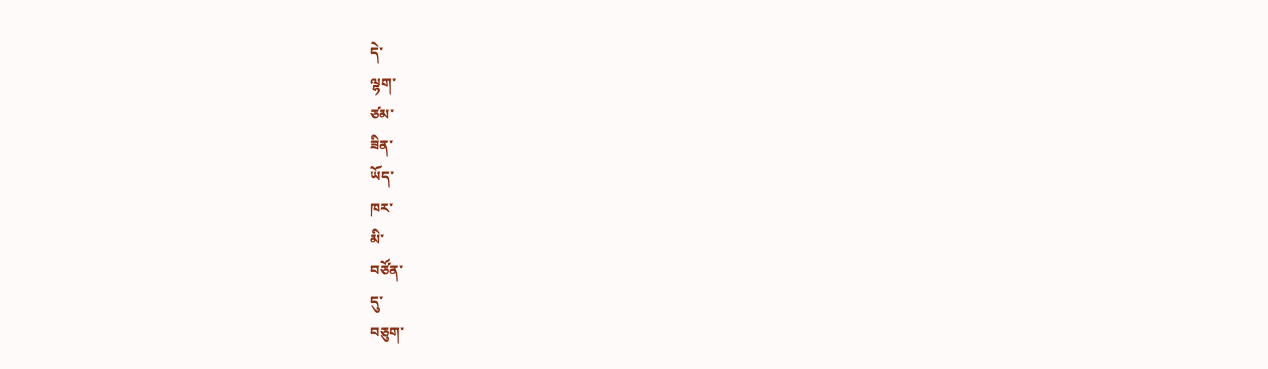དེ་
ལྷག་
ཙམ་
ཟིན་
ཡོད་
ཁར་
མི་
བཙོན་
དུ་
བཅུག་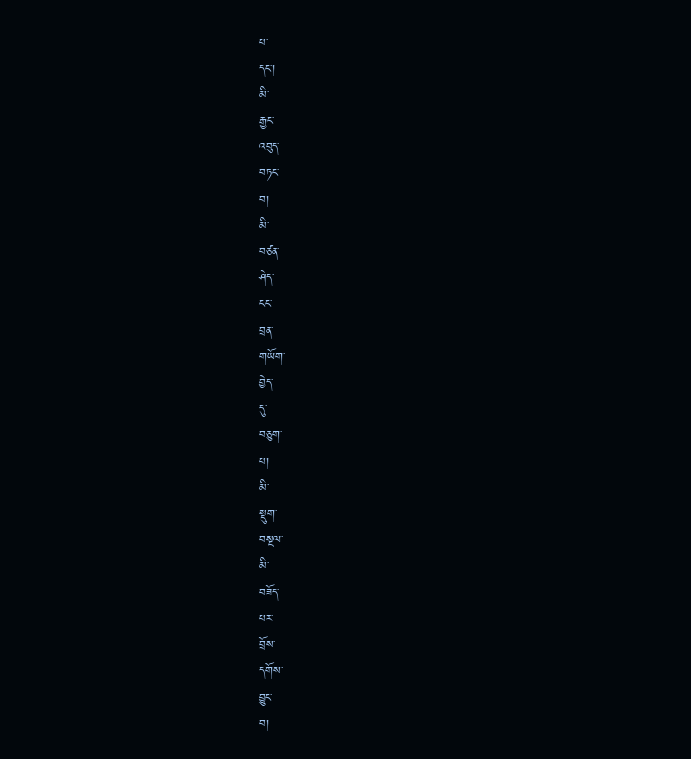པ་
དང་།
མི་
རྒྱང་
འབུད་
བཏང་
བ།
མི་
བཙན་
ཤེད་
ངང་
བྲན་
གཡོག་
བྱེད་
དུ་
བཅུག་
པ།
མི་
སྡུག་
བསྔལ་
མི་
བཟོད་
པར་
བྲོས་
དགོས་
བྱུང་
བ།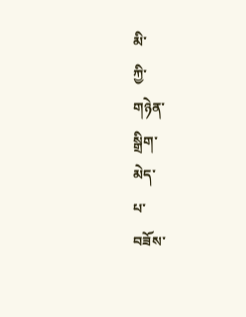མི་
ཀྱི་
གཉེན་
སྒྲིག་
མེད་
པ་
བཟོས་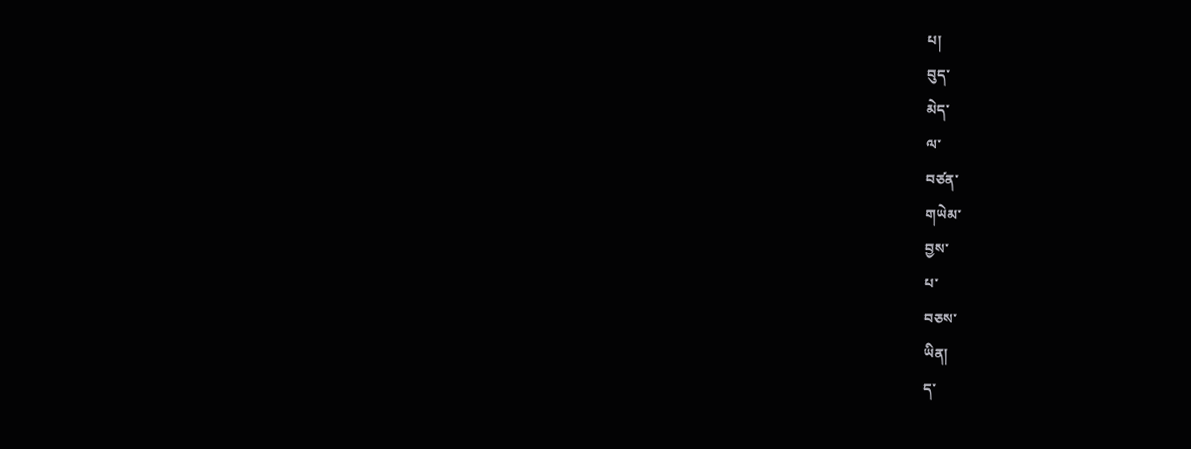པ།
བུད་
མེད་
ལ་
བཙན་
གཡེམ་
བྱས་
པ་
བཅས་
ཡིན།
ད་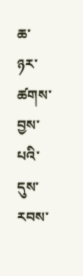ཆ་
ཉར་
ཚགས་
བྱས་
པའི་
དུས་
རབས་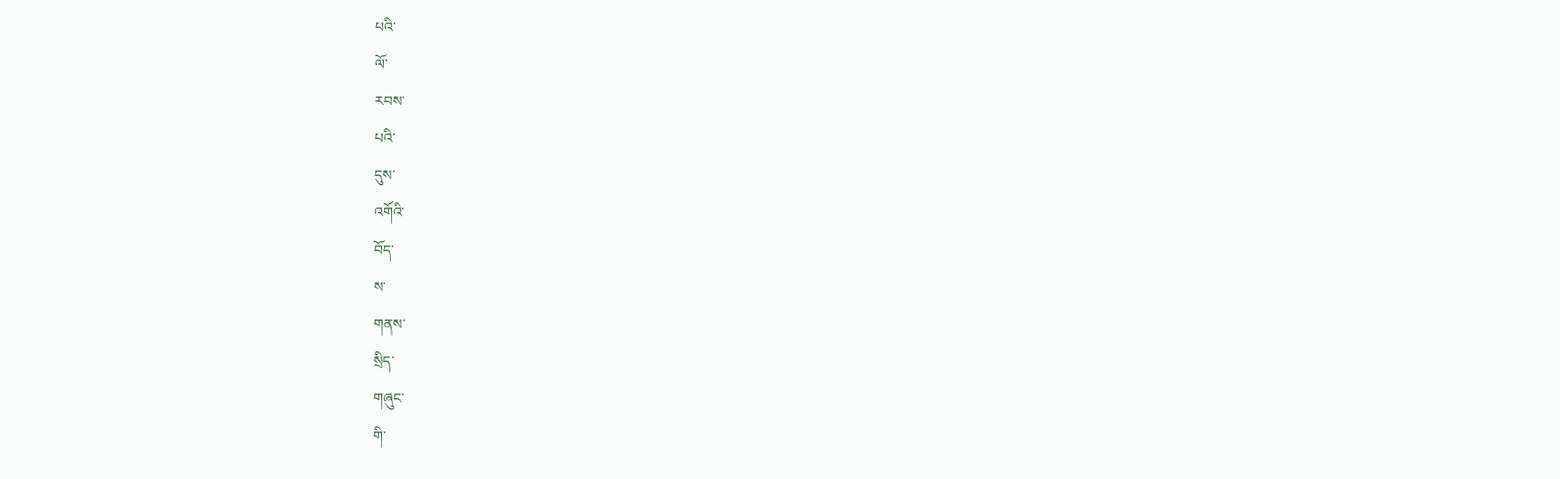པའི་
ལོ་
རབས་
པའི་
དུས་
འགོའི་
བོད་
ས་
གནས་
སྲིད་
གཞུང་
གི་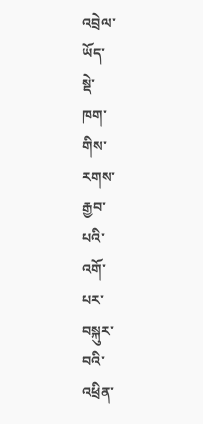འབྲེལ་
ཡོད་
སྡེ་
ཁག་
གིས་
རགས་
རྒྱབ་
པའི་
འགོ་
པར་
བསྐུར་
བའི་
འཕྲིན་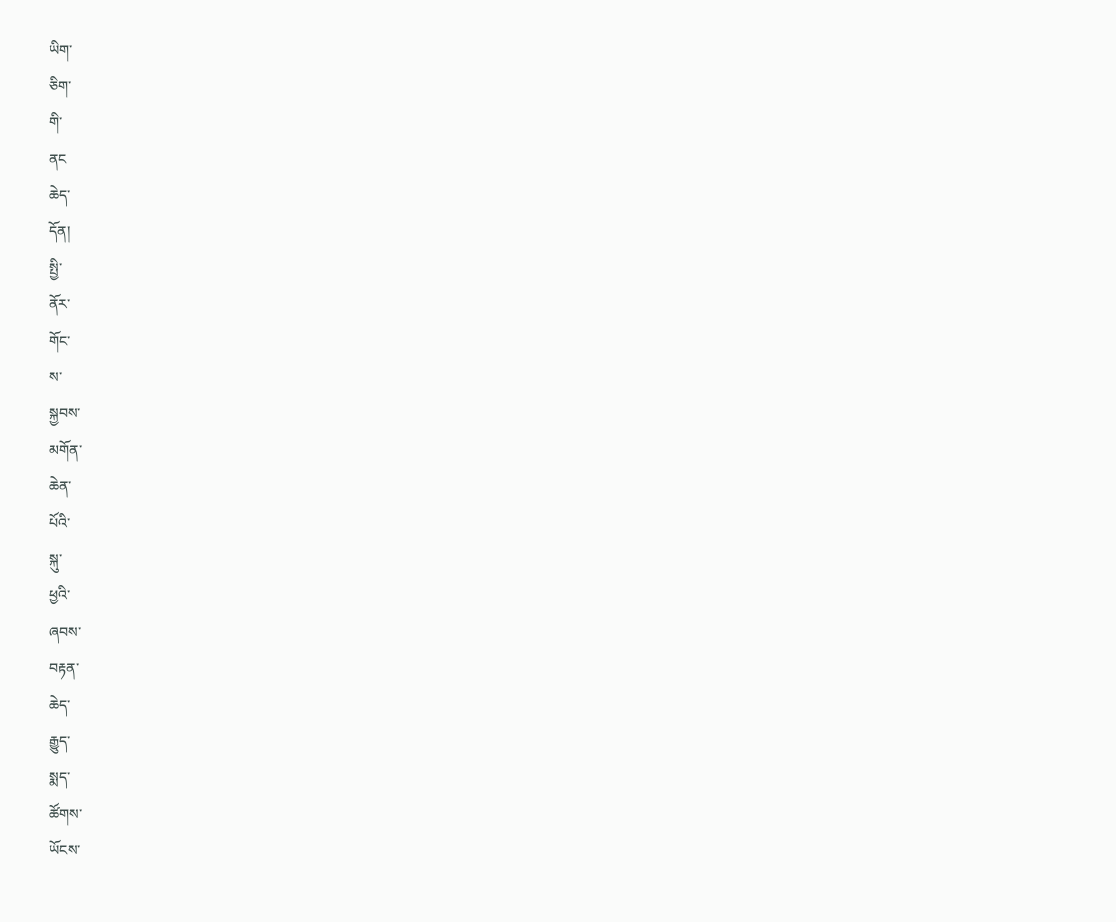ཡིག་
ཅིག་
གི་
ནང
ཆེད་
དོན།
སྤྱི་
ནོར་
གོང་
ས་
སྐྱབས་
མགོན་
ཆེན་
པོའི་
སྐུ་
ཕྱའི་
ཞབས་
བརྟན་
ཆེད་
རྒྱུད་
སྨད་
ཚོགས་
ཡོངས་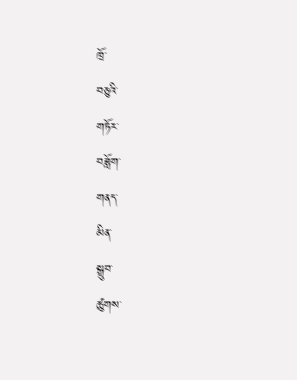ཁྲོ་
བཅུའི་
གཏོར་
བཟློག་
གནད་
མིན་
སྒྲུབ་
ཚུགས་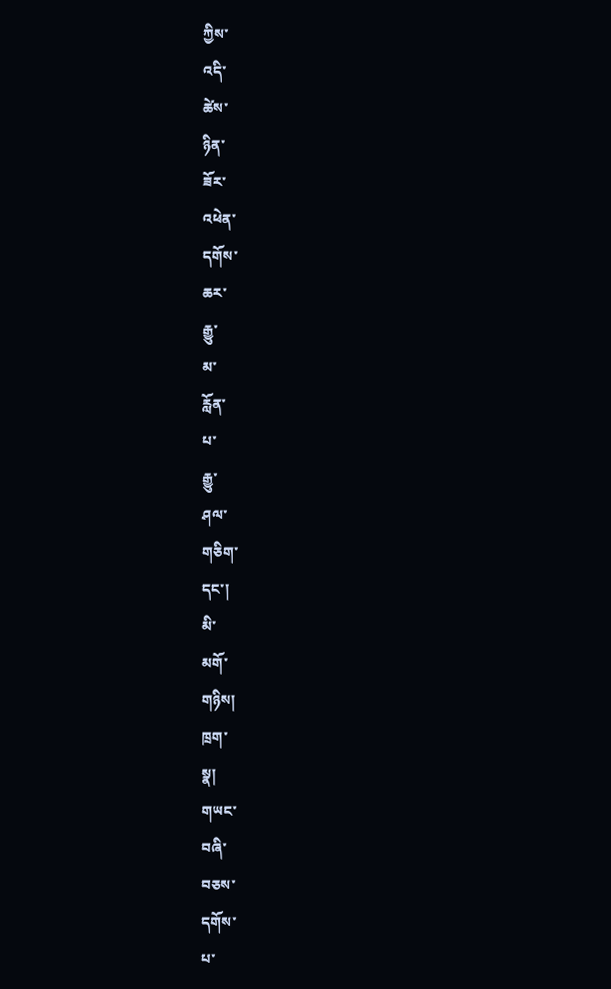ཀྱིས་
འདི་
ཚེས་
ཉིན་
ཟོར་
འཕེན་
དགོས་
ཆར་
རྒྱུ་
མ་
རློན་
པ་
རྒྱུ་
ཤལ་
གཅིག་
དང་།
མི་
མགོ་
གཉིས།
ཁྲག་
སྣ།
གཡང་
བཞི་
བཅས་
དགོས་
པ་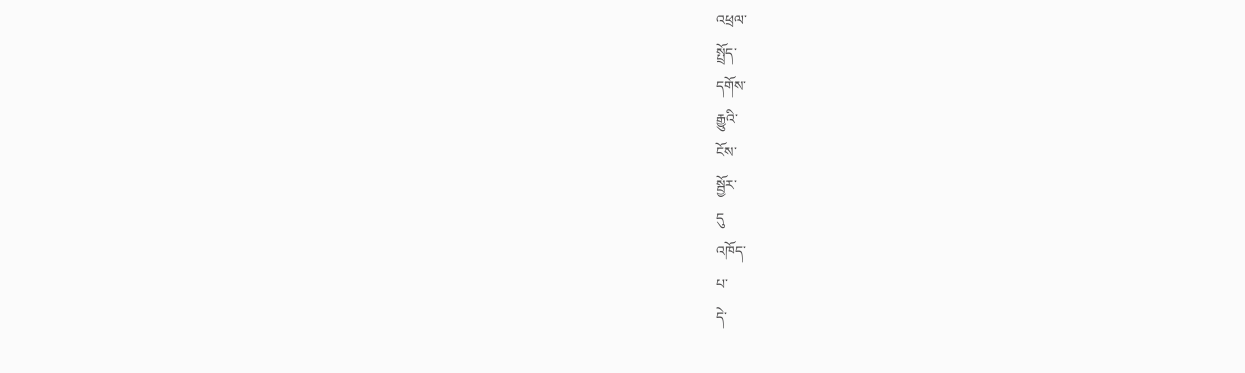འཕྲལ་
སྤྲོད་
དགོས་
རྒྱུའི་
ངོས་
སྦྱོར་
དུ
འཁོད་
པ་
དེ་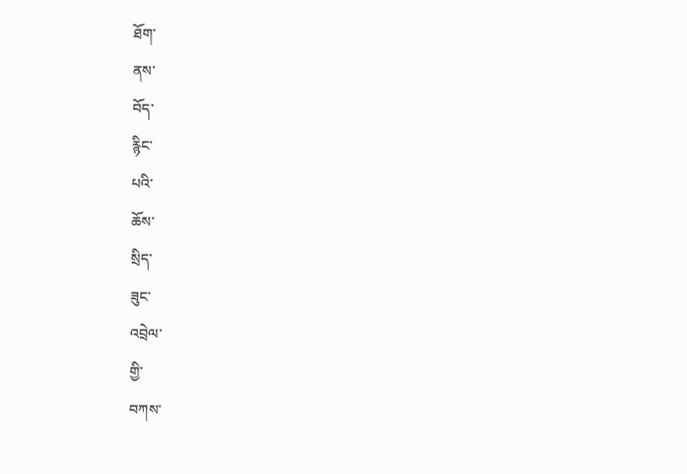ཐོག་
ནས་
བོད་
རྙིང་
པའི་
ཆོས་
སྲིད་
ཟུང་
འབྲེལ་
གྱི་
བཀས་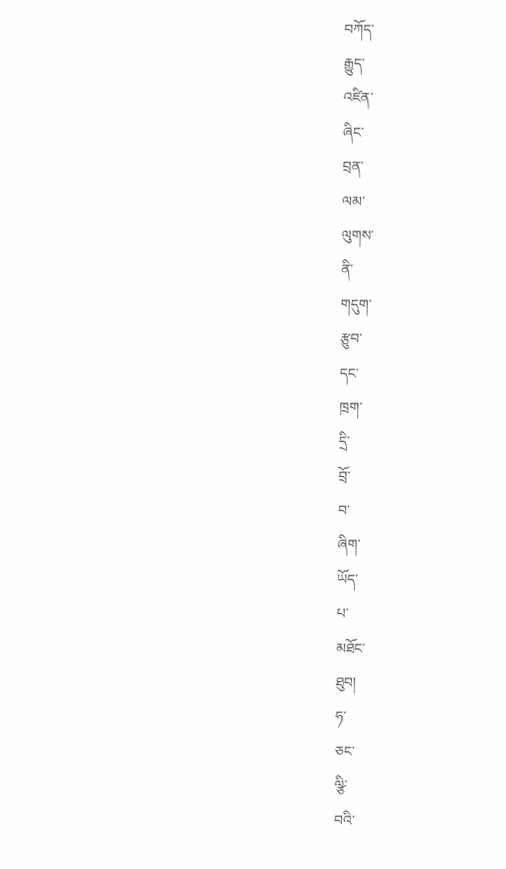བཀོད་
རྒྱུད་
འཛིན་
ཞིང་
བྲན་
ལམ་
ལུགས་
ནི་
གདུག་
རྩུབ་
དང་
ཁྲག་
དྲི་
བྲོ་
བ་
ཞིག་
ཡོད་
པ་
མཐོང་
ཐུབ།
ཧ་
ཅང་
ལྩི་
བའི་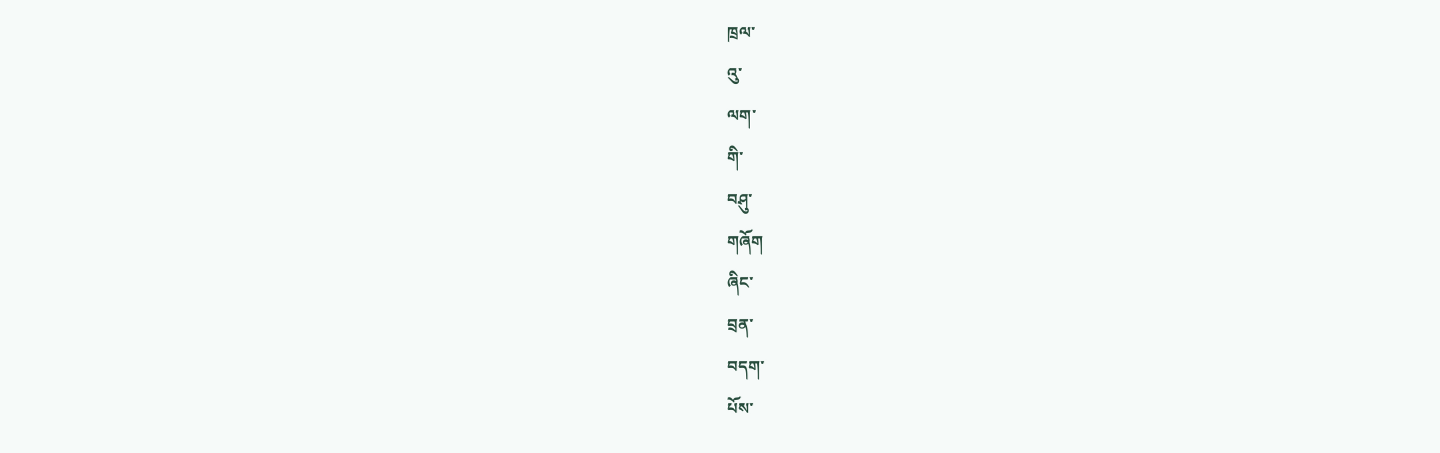ཁྲལ་
འུ་
ལག་
གི་
བཤུ་
གཞོག
ཞིང་
བྲན་
བདག་
པོས་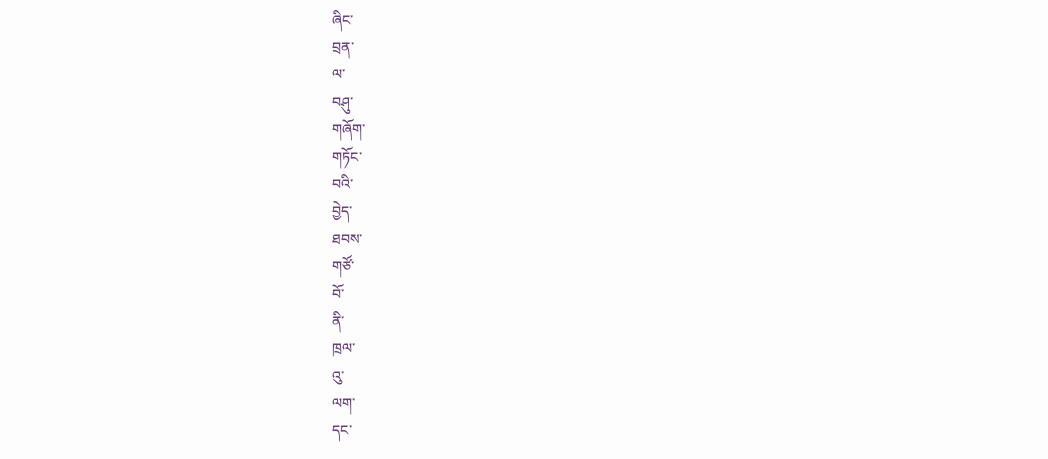ཞིང་
བྲན་
ལ་
བཤུ་
གཞོག་
གཏོང་
བའི་
བྱེད་
ཐབས་
གཙོ་
བོ་
ནི་
ཁྲལ་
འུ་
ལག་
དང་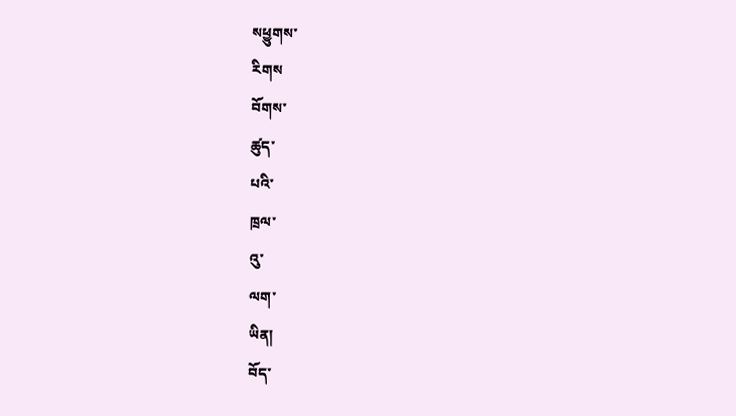སཕྱུགས་
རིགས
བོགས་
ཚུད་
པའི་
ཁྲལ་
འུ་
ལག་
ཡིན།
བོད་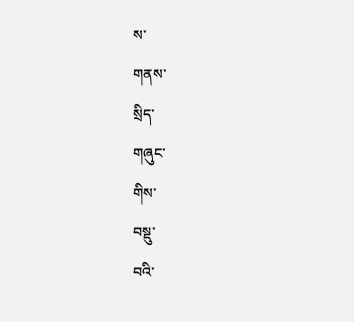ས་
གནས་
སྲིད་
གཞུང་
གིས་
བསྡུ་
བའི་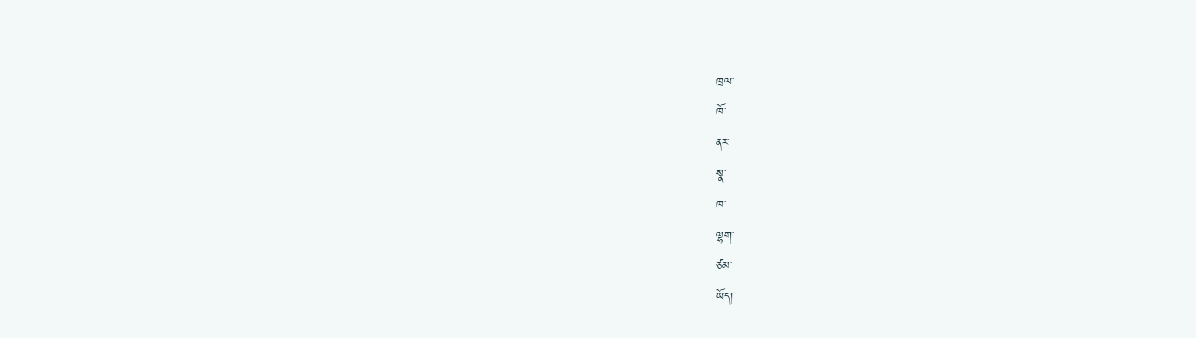ཁྲལ་
ཁོ་
ནར་
སྣ་
ཁ་
ལྷག་
ཙམ་
ཡོད།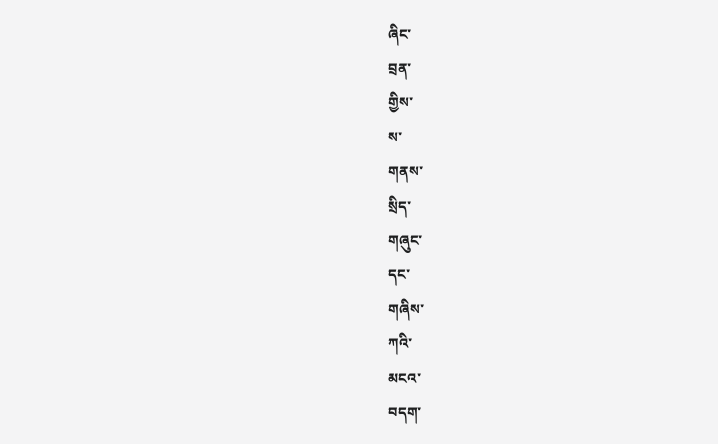ཞིང་
བྲན་
གྱིས་
ས་
གནས་
སྲིད་
གཞུང་
དང་
གཞིས་
ཀའི་
མངའ་
བདག་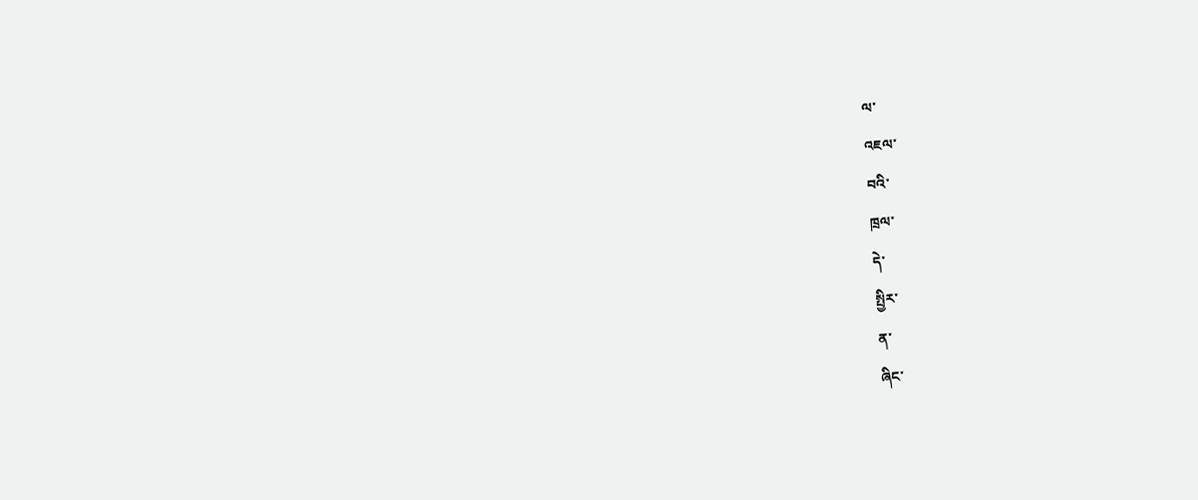ལ་
འཇལ་
བའི་
ཁྲལ་
དེ་
སྤྱིར་
ན་
ཞིང་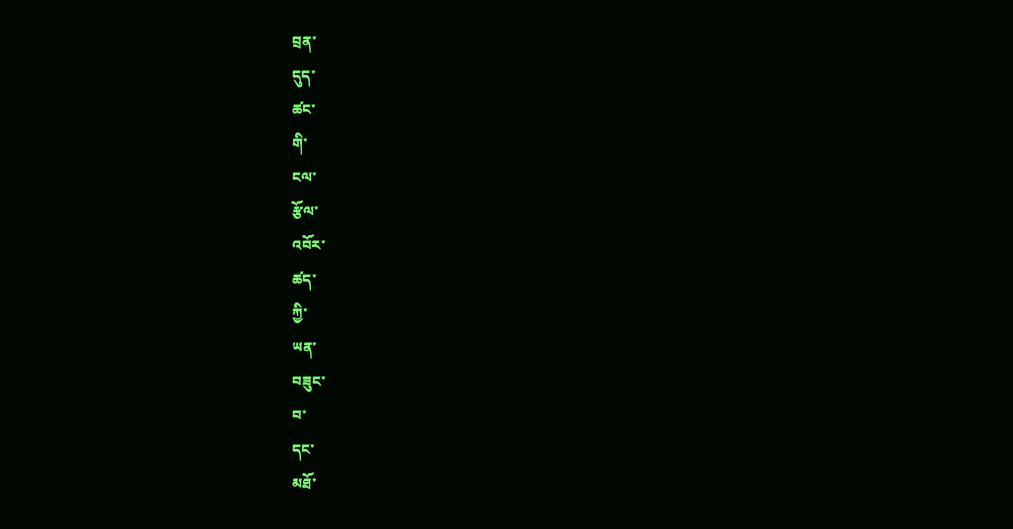བྲན་
དུད་
ཚང་
གི་
ངལ་
རྩོལ་
འབོར་
ཚད་
ཀྱི་
ཡན་
བཟུང་
བ་
དང་
མཐོ་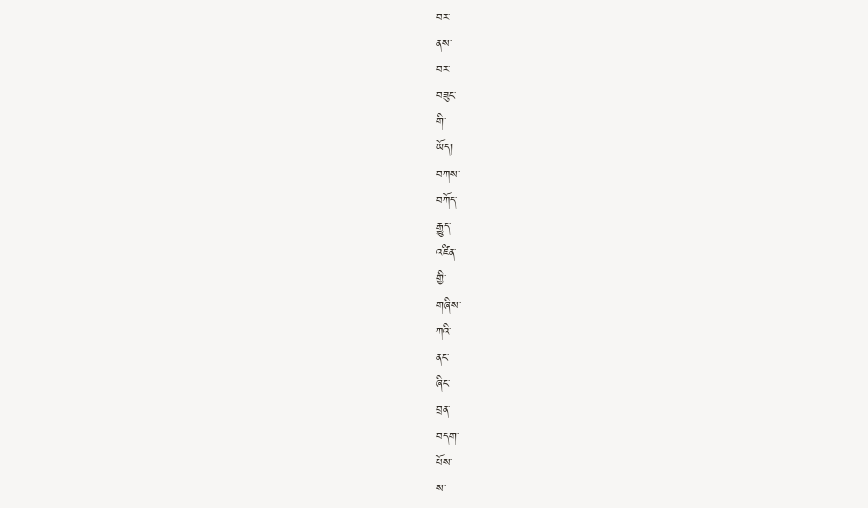བར་
ནས་
བར་
བཟུང་
གི་
ཡོད།
བཀས་
བཀོད་
རྒྱུད་
འཛིན་
གྱི་
གཞིས་
ཀའི་
ནང་
ཞིང་
བྲན་
བདག་
པོས་
ས་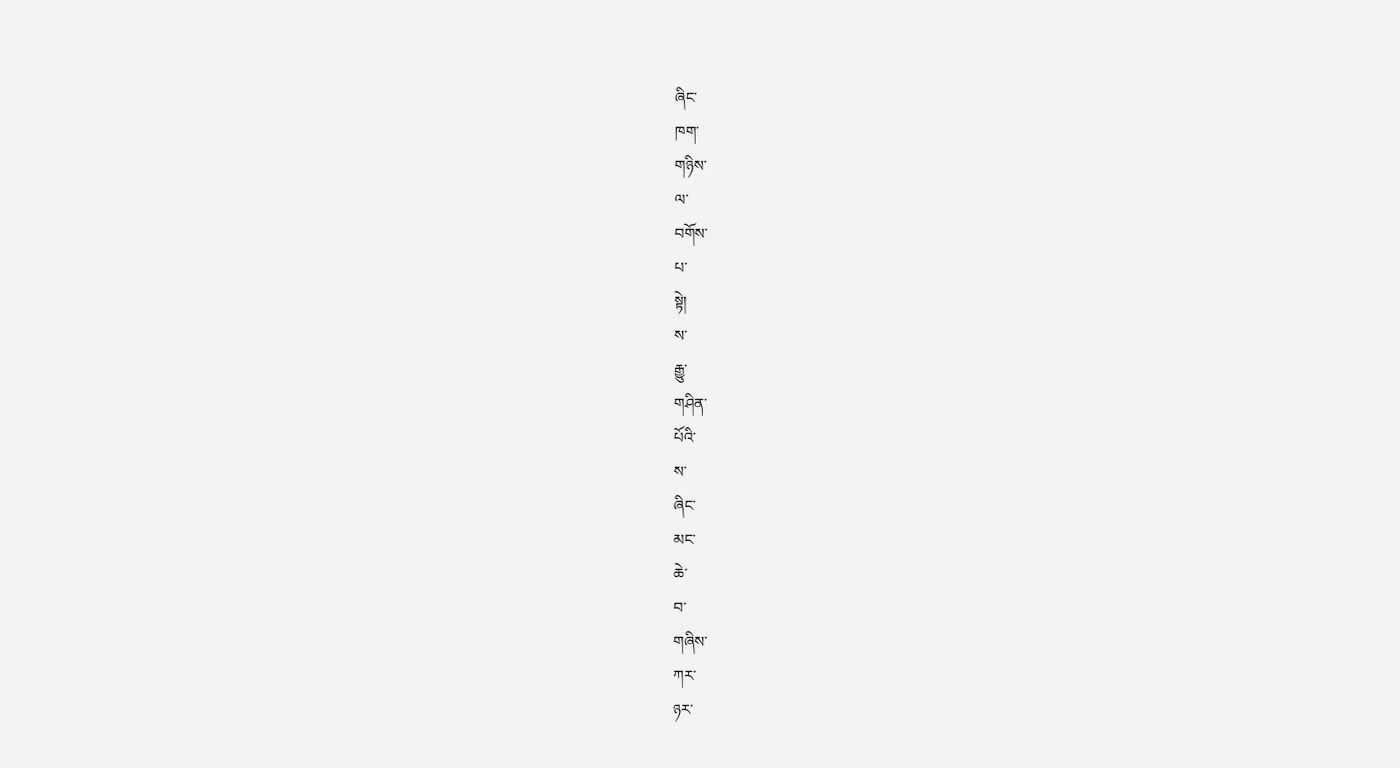ཞིང་
ཁག་
གཉིས་
ལ་
བགོས་
པ་
སྟེ།
ས་
རྒྱུ་
གཤིན་
པོའི་
ས་
ཞིང་
མང་
ཆེ་
བ་
གཞིས་
ཀར་
ཉར་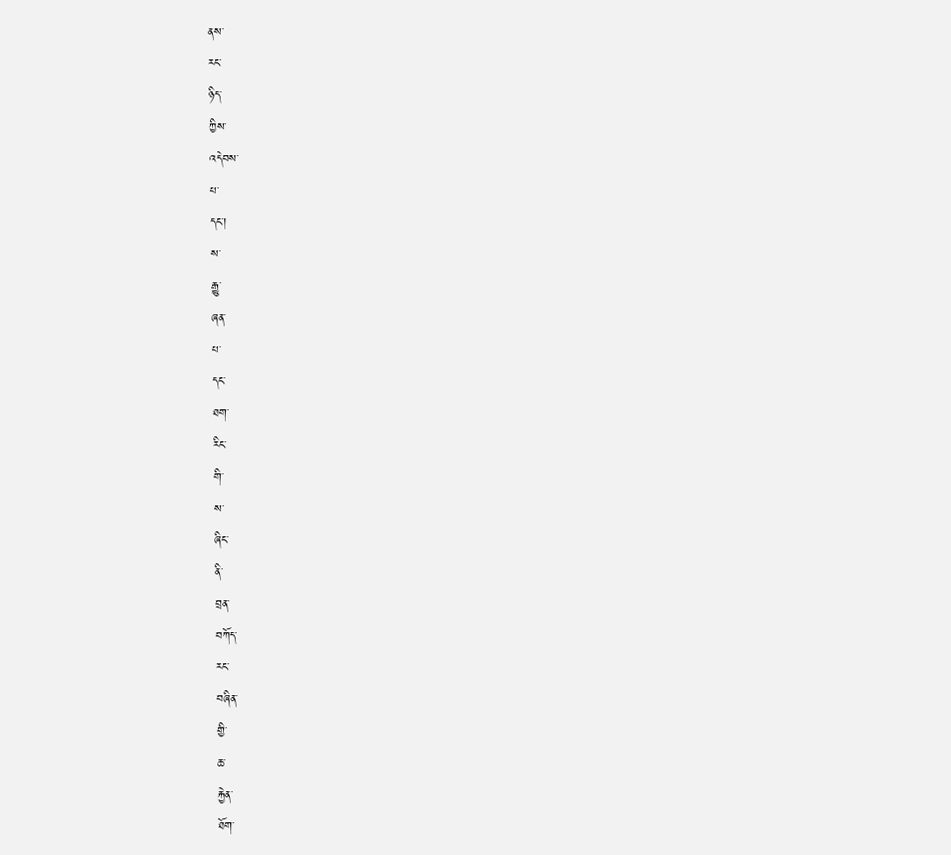ནས་
རང་
ཉིད་
ཀྱིས་
འདེབས་
པ་
དང་།
ས་
རྒྱུ་
ཞན་
པ་
དང་
ཐག་
རིང་
གི་
ས་
ཞིང་
ནི་
བྲན་
བཀོད་
རང་
བཞིན་
གྱི་
ཆ་
རྐྱེན་
ཐོག་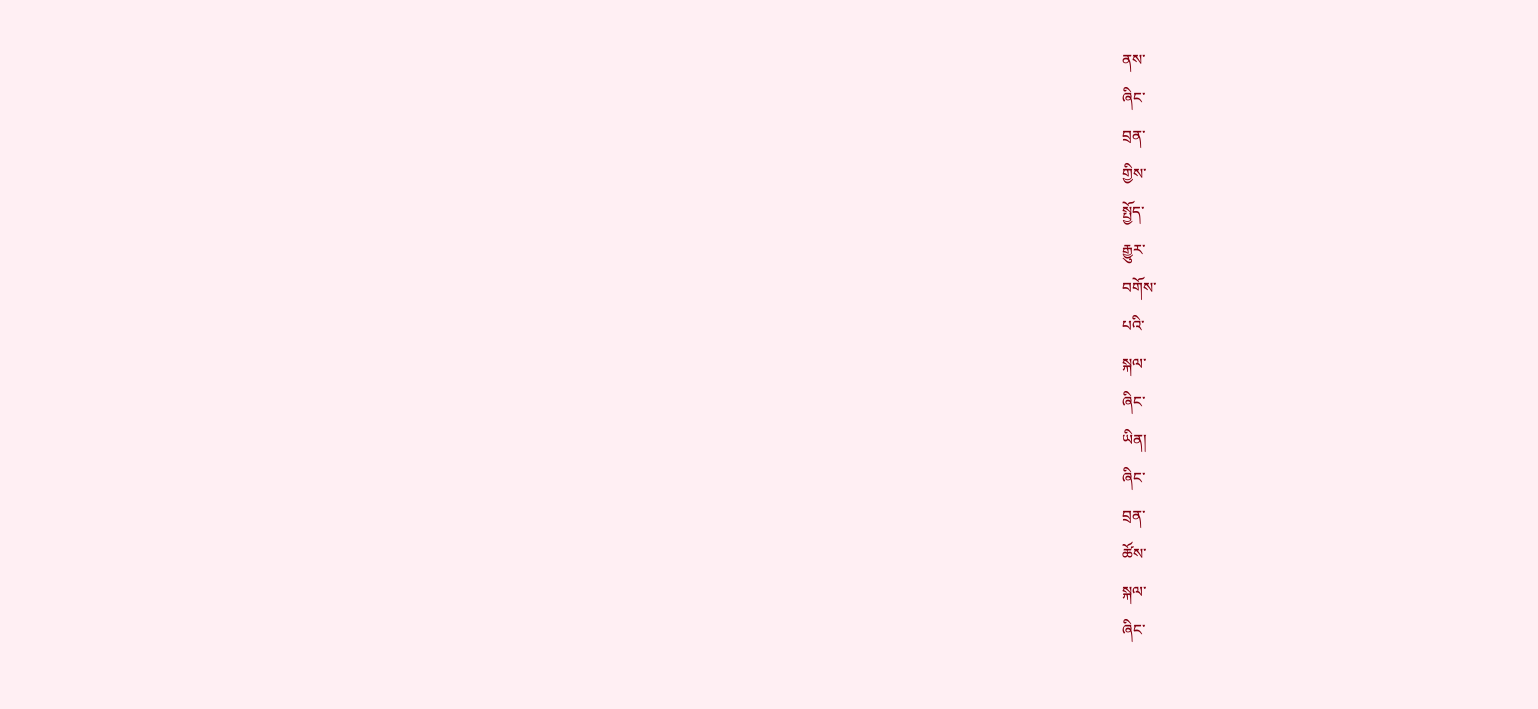ནས་
ཞིང་
བྲན་
གྱིས་
སྤྱོད་
རྒྱུར་
བགོས་
པའི་
སྐལ་
ཞིང་
ཡིན།
ཞིང་
བྲན་
ཚོས་
སྐལ་
ཞིང་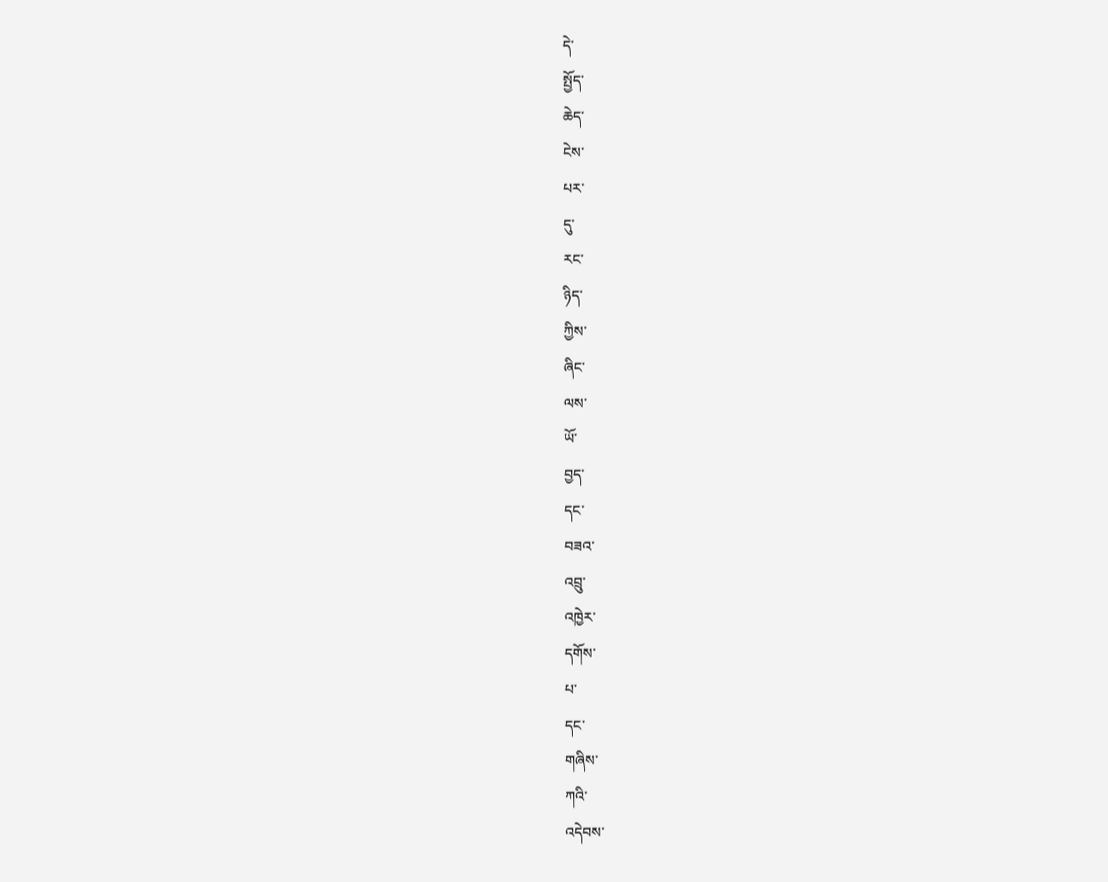དེ་
སྤྱོད་
ཆེད་
ངེས་
པར་
དུ་
རང་
ཉིད་
ཀྱིས་
ཞིང་
ལས་
ཡོ་
བྱད་
དང་
བཟའ་
འབྲུ་
འཁྱེར་
དགོས་
པ་
དང་
གཞིས་
ཀའི་
འདེབས་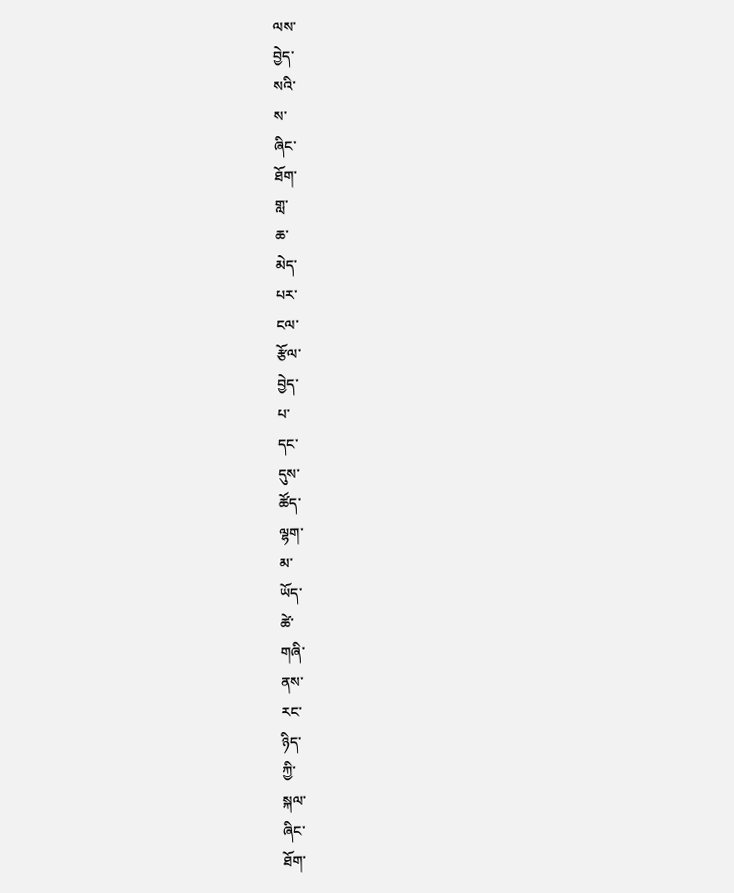ལས་
བྱེད་
སའི་
ས་
ཞིང་
ཐོག་
གླ་
ཆ་
མེད་
པར་
ངལ་
རྩོལ་
བྱེད་
པ་
དང་
དུས་
ཚོད་
ལྷག་
མ་
ཡོད་
ཚེ་
གཞི་
ནས་
རང་
ཉིད་
ཀྱི་
སྐལ་
ཞིང་
ཐོག་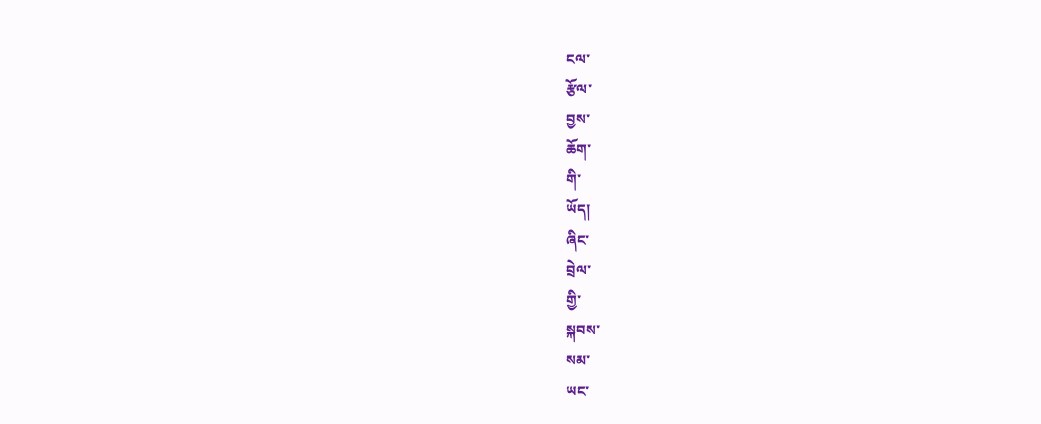ངལ་
རྩོལ་
བྱས་
ཆོག་
གི་
ཡོད།
ཞིང་
བྲེལ་
གྱི་
སྐབས་
སམ་
ཡང་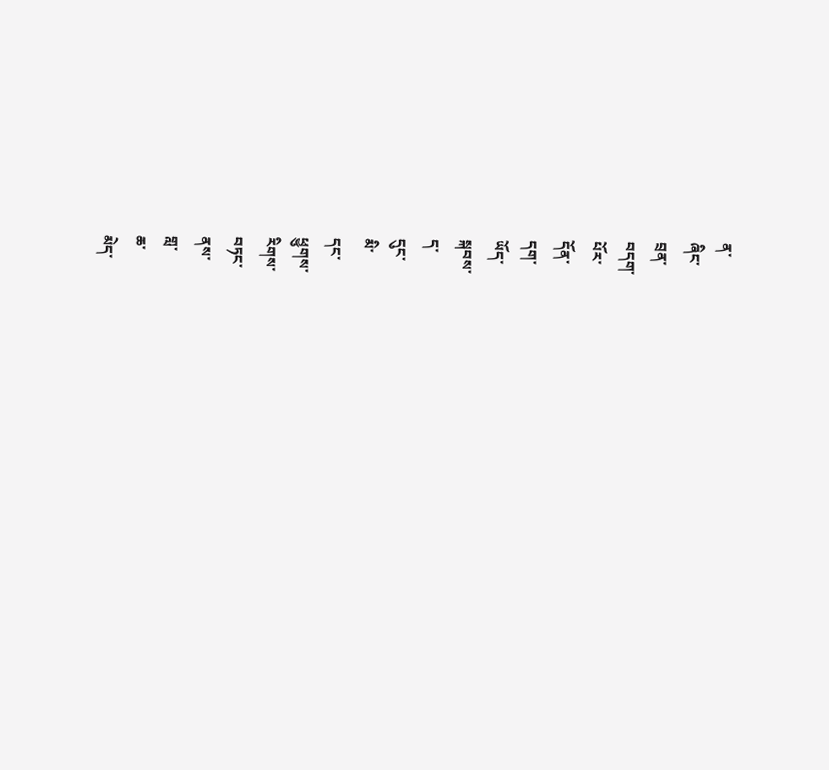ན་
ཞིང་
བྲན་
བདག་
པོར་
དོན་
དག་
ཡོད་
སྐབས་
ད་
དུང་
མི་
དང་
ཕྱུགས་
རིགས་
བཏང་
ནས་
གླ་
ཆ་
མེད་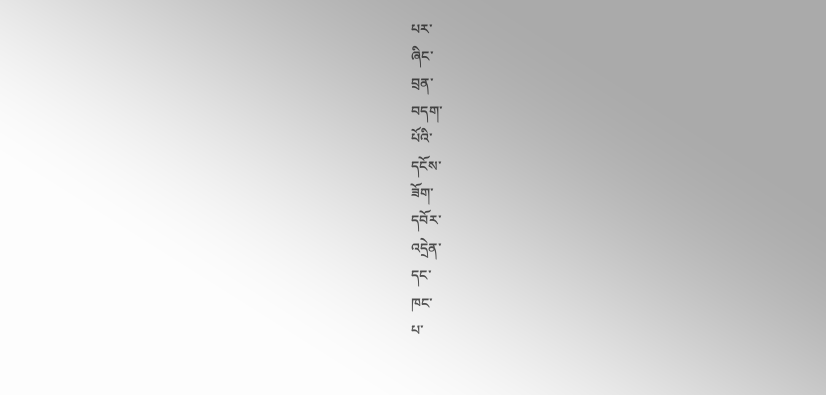པར་
ཞིང་
བྲན་
བདག་
པོའི་
དངོས་
ཟོག་
དབོར་
འདྲེན་
དང་
ཁང་
པ་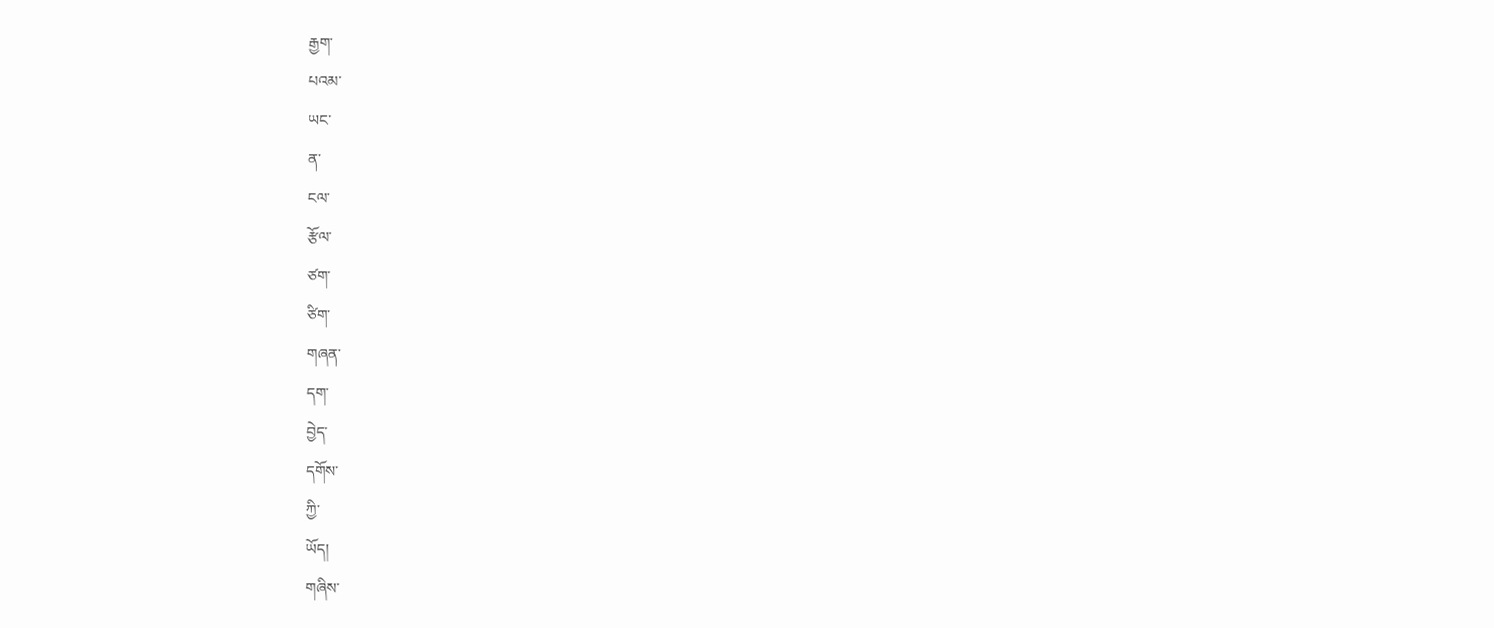རྒྱག་
པའམ་
ཡང་
ན་
ངལ་
རྩོལ་
ཙག་
ཙིག་
གཞན་
དག་
བྱེད་
དགོས་
ཀྱི་
ཡོད།
གཞིས་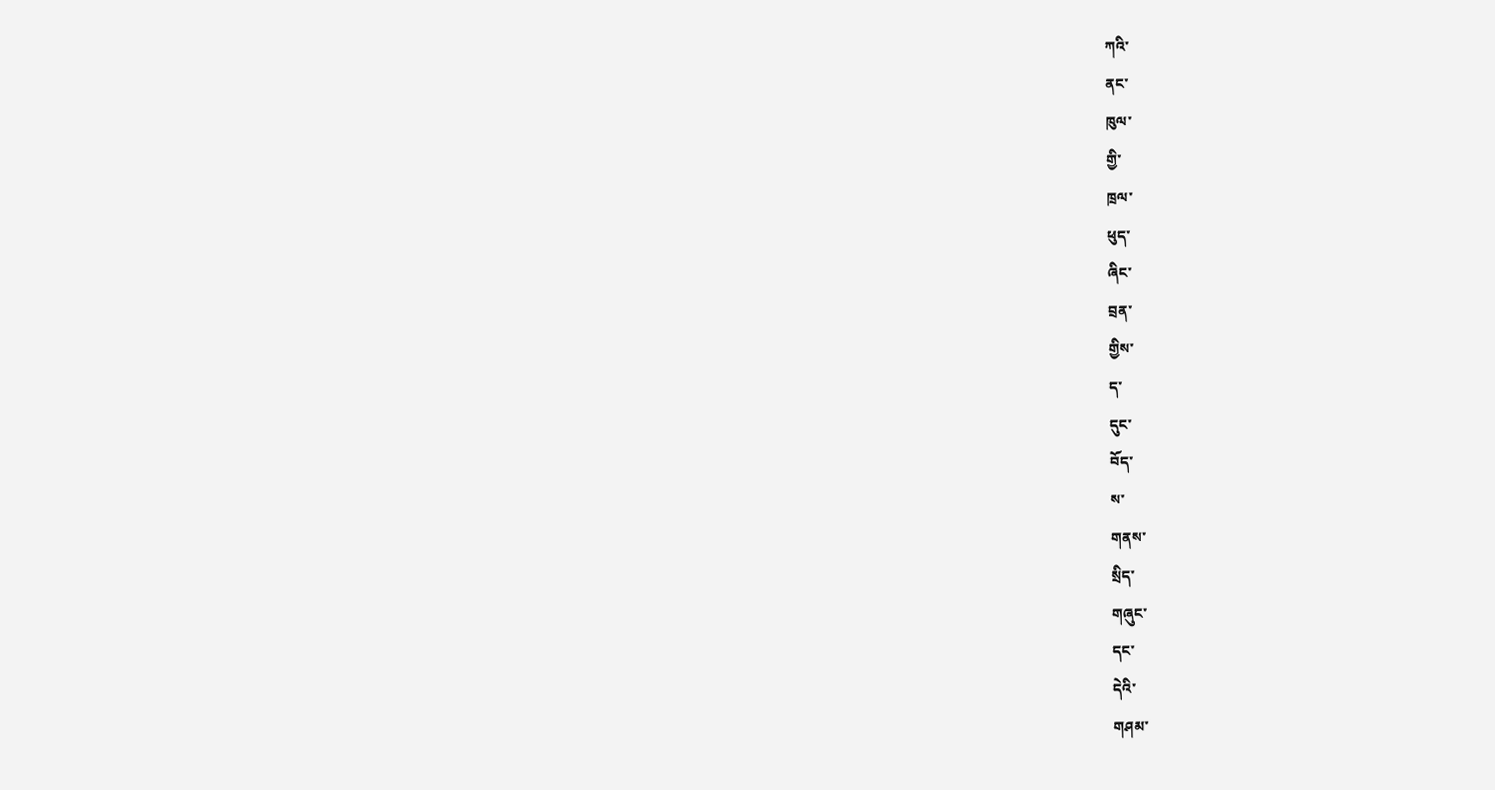ཀའི་
ནང་
ཁུལ་
གྱི་
ཁྲལ་
ཕུད་
ཞིང་
བྲན་
གྱིས་
ད་
དུང་
བོད་
ས་
གནས་
སྲིད་
གཞུང་
དང་
དེའི་
གཤམ་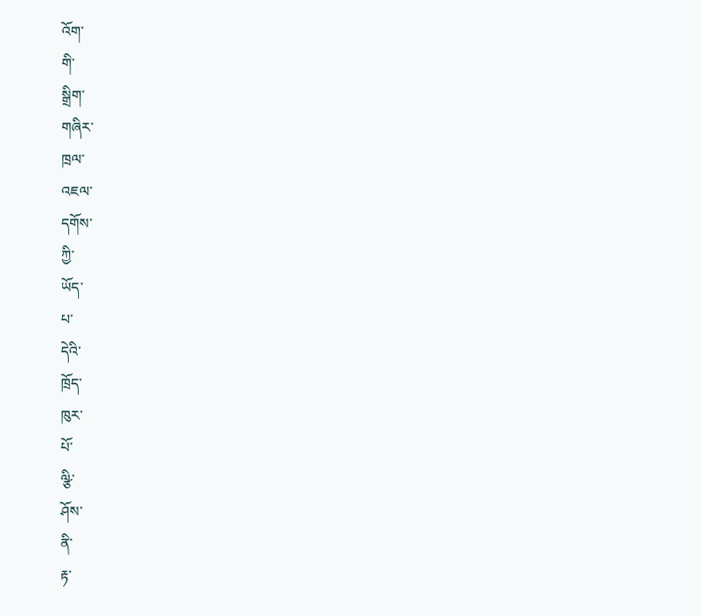འོག་
གི་
སྒྲིག་
གཞིར་
ཁྲལ་
འཇལ་
དགོས་
ཀྱི་
ཡོད་
པ་
དེའི་
ཁྲོད་
ཁུར་
པོ་
ལྩི་
ཤོས་
ནི་
རྟ་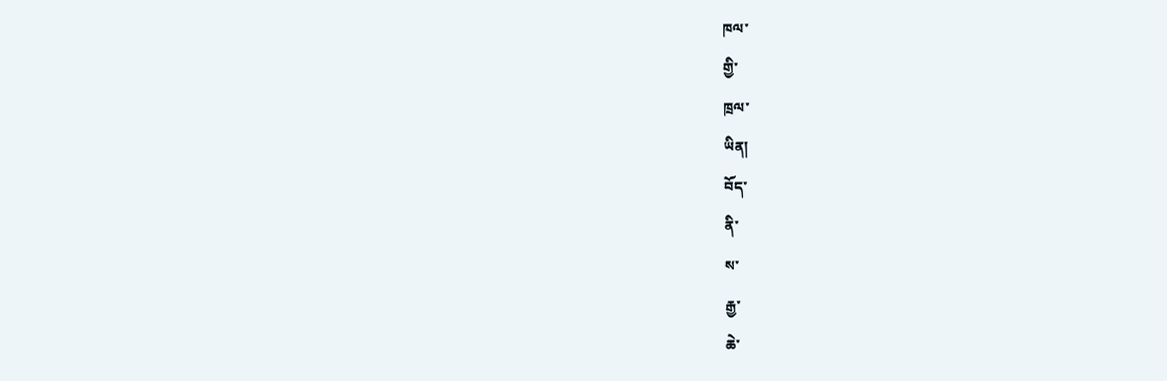ཁལ་
གྱི་
ཁྲལ་
ཡིན།
བོད་
ནི་
ས་
རྒྱ་
ཆེ་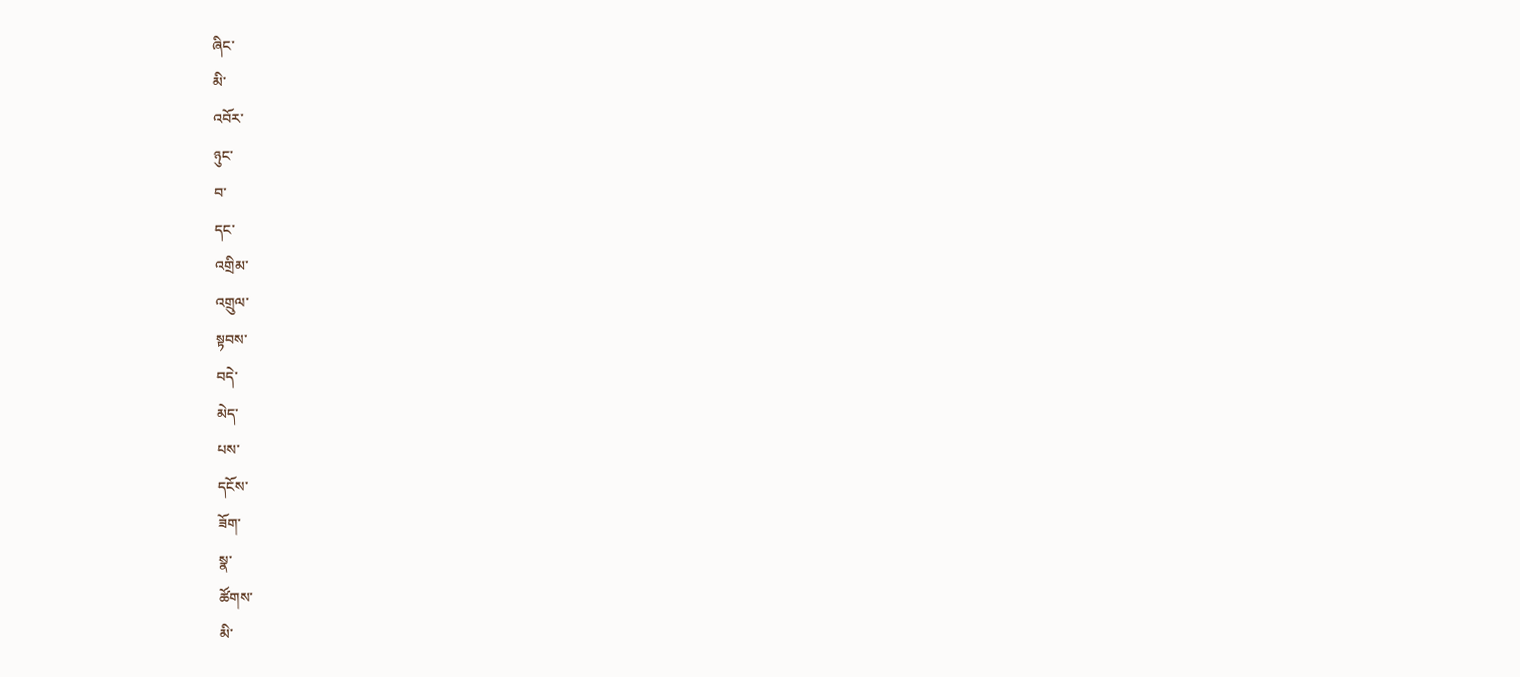ཞིང་
མི་
འབོར་
ཉུང་
བ་
དང་
འགྲིམ་
འགྲུལ་
སྟབས་
བདེ་
མེད་
པས་
དངོས་
ཟོག་
སྣ་
ཚོགས་
མི་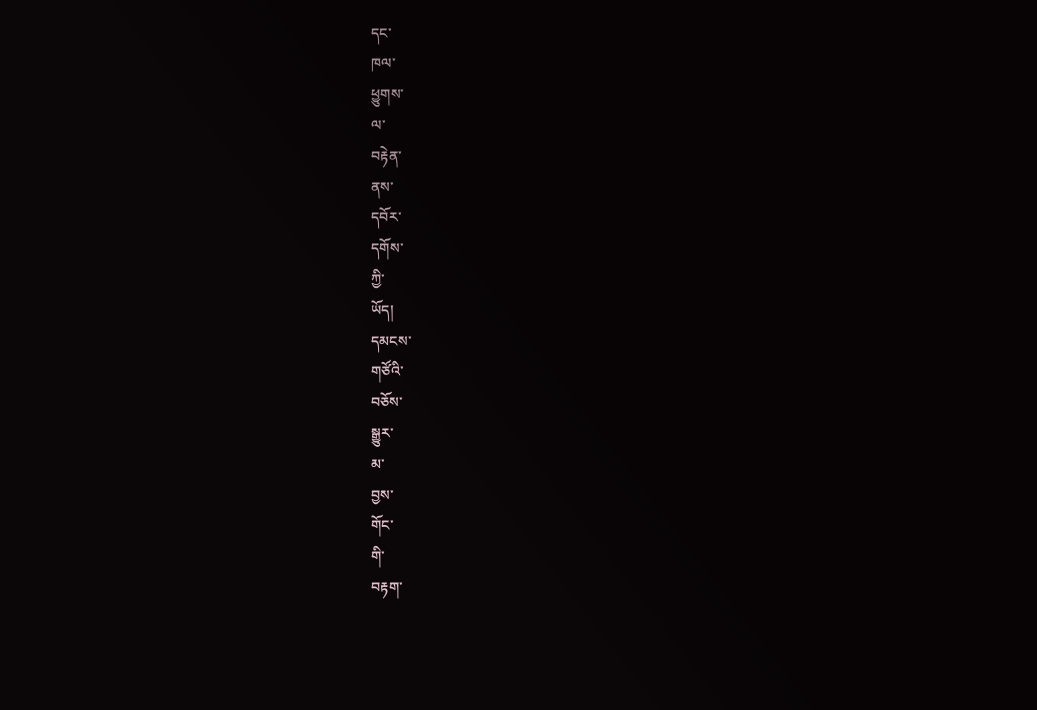དང་
ཁལ་
ཕྱུགས་
ལ་
བརྟེན་
ནས་
དབོར་
དགོས་
ཀྱི་
ཡོད།
དམངས་
གཙོའི་
བཅོས་
སྒྱུར་
མ་
བྱས་
གོང་
གི་
བརྟག་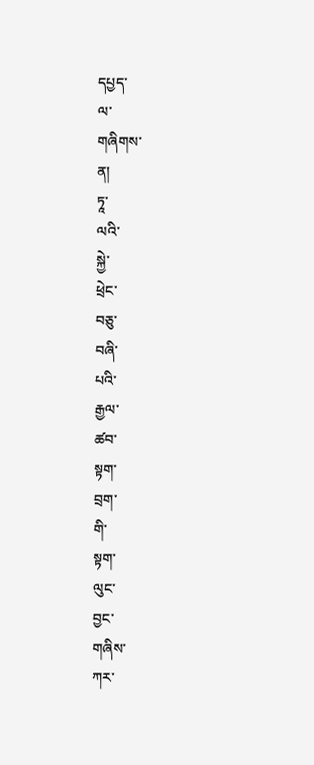དཔྱད་
ལ་
གཞིགས་
ན།
ཏཱ་
ལའི་
སྐྱེ་
ཕྲེང་
བཅུ་
བཞི་
པའི་
རྒྱལ་
ཚབ་
སྟག་
བྲག་
གི་
སྟག་
ལུང་
བྱང་
གཞིས་
ཀར་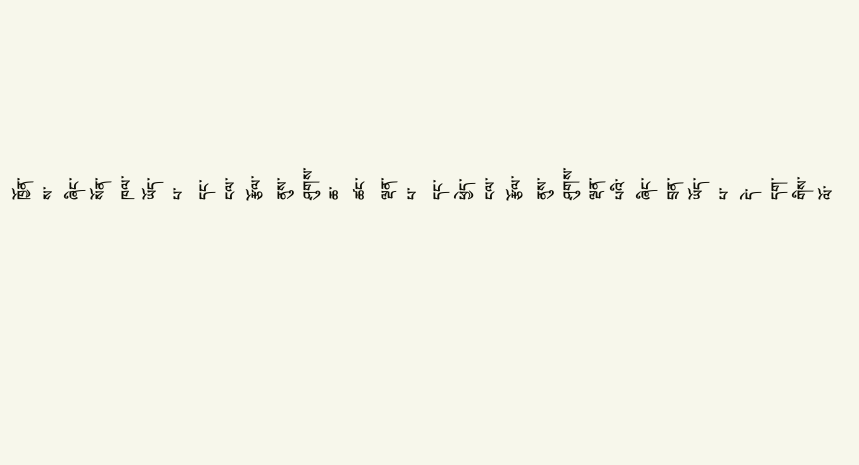ཁྱོན་
ས་
ཞིང་
སོན་
ཁལ་
ཡོད་
པ་
དང་
ངལ་
རྩོལ་
ནུས་
ཤུགས་
ཆ་
ཚང་
ལྡན་
པ་
དང་
ཕྱེད་
ངལ་
རྩོལ་
ནུས་
ཤུགས་
ལྡན་
པའི་
ཞིང་
བྲན་
ཡོད་
པ་
དེ་
དག་
གིས་
ལོ་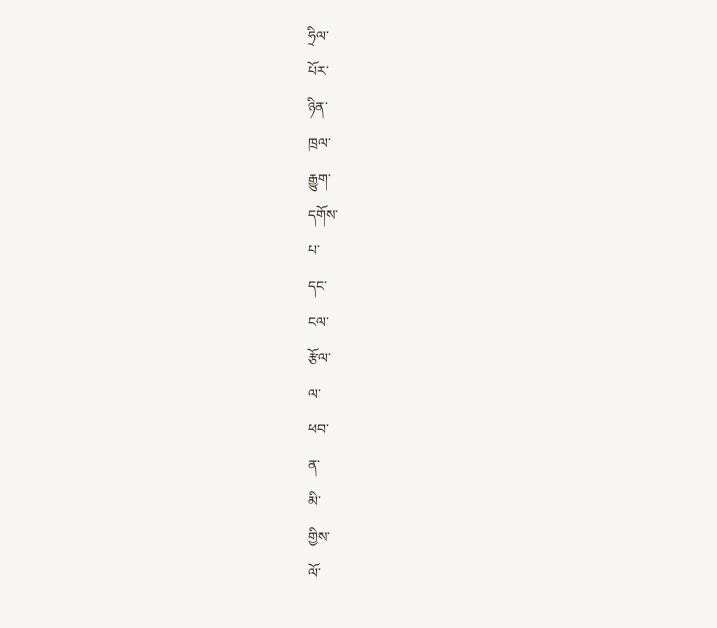ཧྲིལ་
པོར་
ཉིན་
ཁྲལ་
རྒྱུག་
དགོས་
པ་
དང་
ངལ་
རྩོལ་
ལ་
ཕབ་
ན་
མི་
གྱིས་
ལོ་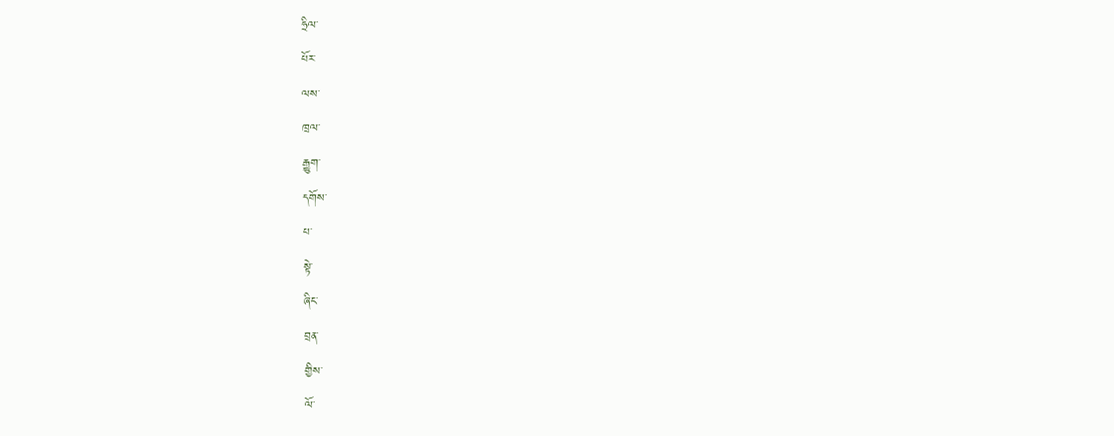ཧྲིལ་
པོར་
ལས་
ཁྲལ་
རྒྱུག་
དགོས་
པ་
སྟེ་
ཞིང་
བྲན་
གྱིས་
ལོ་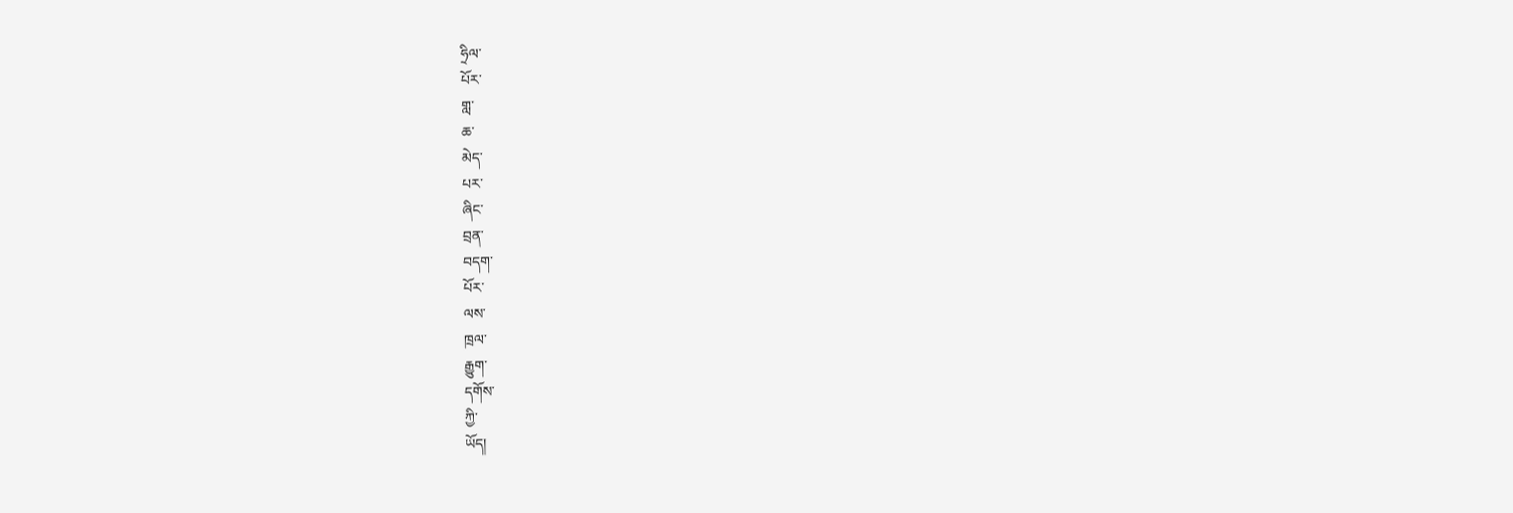ཧྲིལ་
པོར་
གླ་
ཆ་
མེད་
པར་
ཞིང་
བྲན་
བདག་
པོར་
ལས་
ཁྲལ་
རྒྱུག་
དགོས་
ཀྱི་
ཡོད།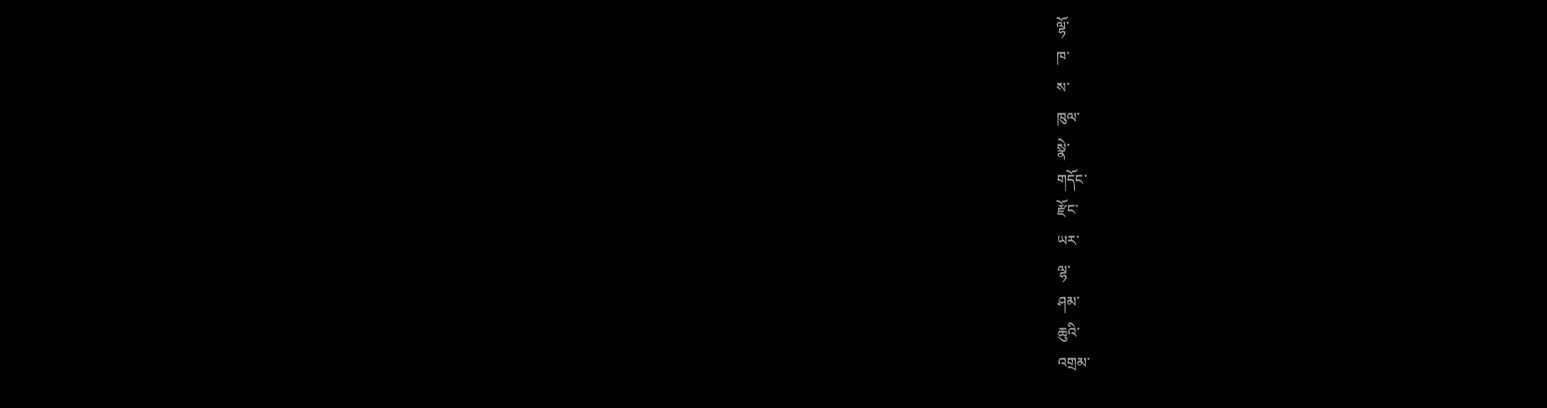ལྷོ་
ཁ་
ས་
ཁུལ་
སྣེ་
གདོང་
རྫོང་
ཡར་
ལྷ་
ཤམ་
ཆུའི་
འགྲམ་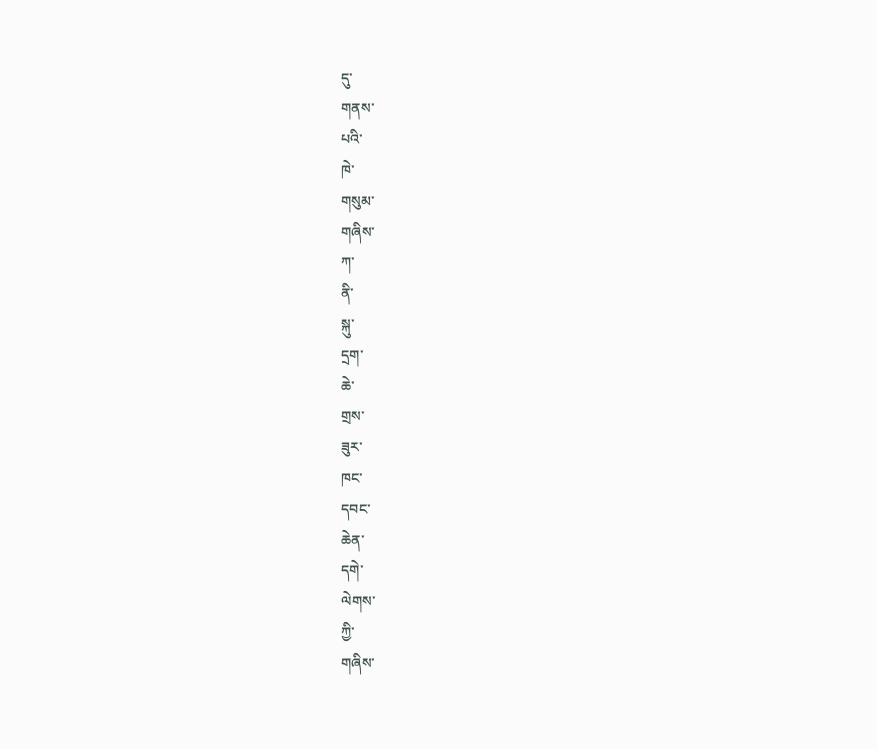དུ་
གནས་
པའི་
ཁེ་
གསུམ་
གཞིས་
ཀ་
ནི་
སྐུ་
དྲག་
ཆེ་
གྲས་
ཟུར་
ཁང་
དབང་
ཆེན་
དགེ་
ལེགས་
ཀྱི་
གཞིས་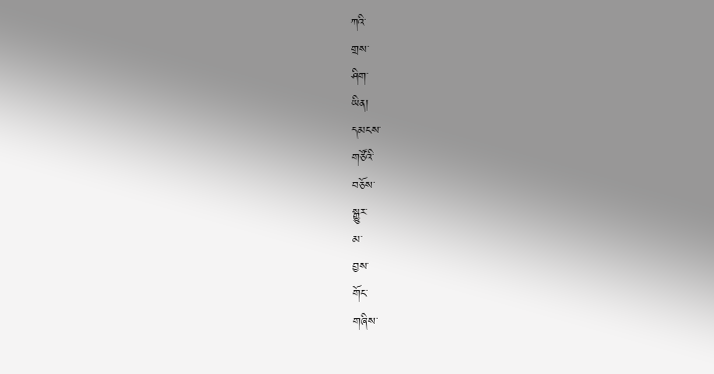ཀའི་
གྲས་
ཤིག་
ཡིན།
དམངས་
གཙོའི་
བཅོས་
སྒྱུར་
མ་
བྱས་
གོང་
གཞིས་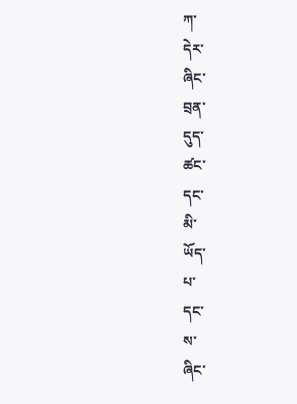ཀ་
དེར་
ཞིང་
བྲན་
དུད་
ཚང་
དང་
མི་
ཡོད་
པ་
དང་
ས་
ཞིང་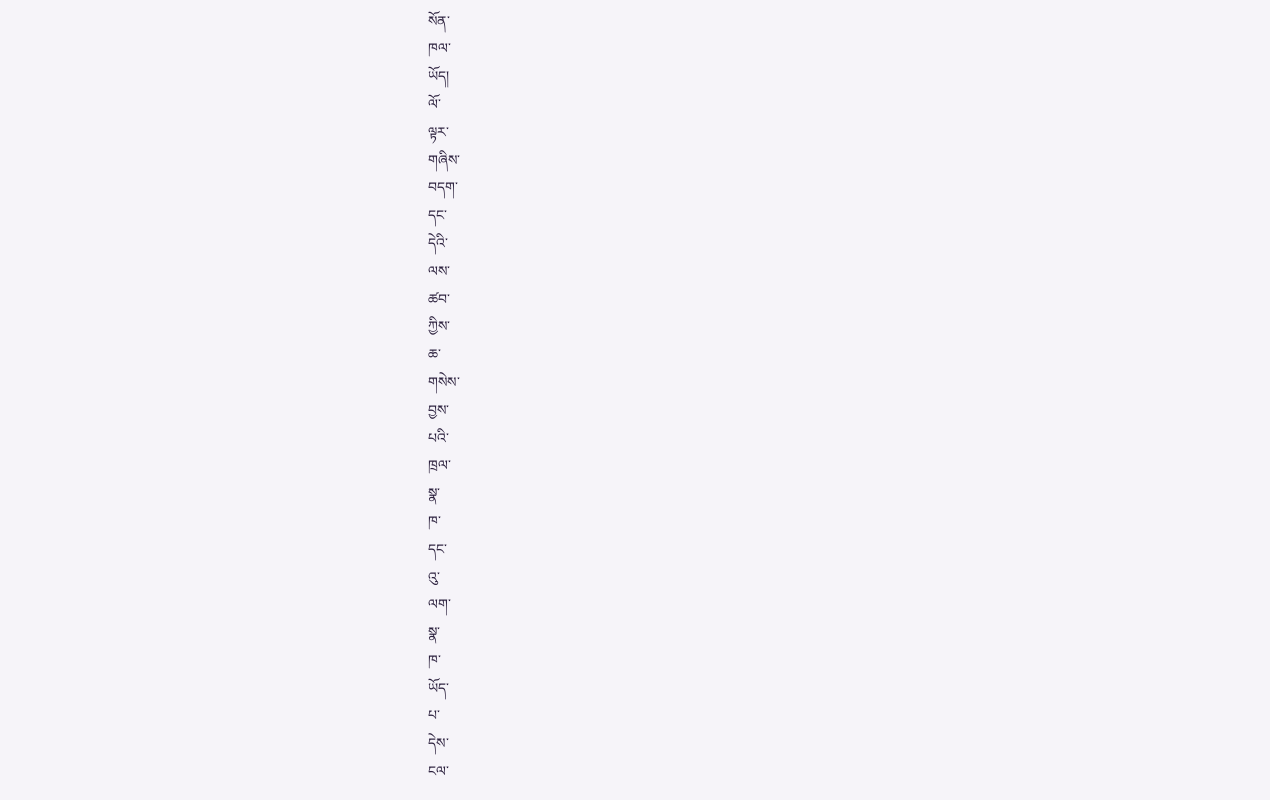སོན་
ཁལ་
ཡོད།
ལོ་
ལྟར་
གཞིས་
བདག་
དང་
དེའི་
ལས་
ཚབ་
ཀྱིས་
ཆ་
གསེས་
བྱས་
པའི་
ཁྲལ་
སྣ་
ཁ་
དང་
འུ་
ལག་
སྣ་
ཁ་
ཡོད་
པ་
དེས་
ངལ་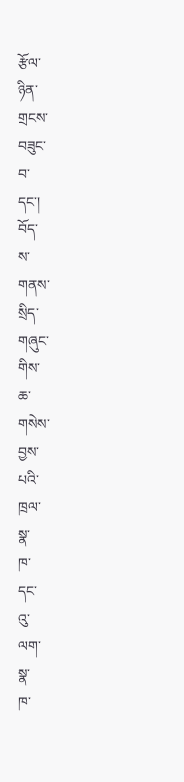རྩོལ་
ཉིན་
གྲངས་
བཟུང་
བ་
དང་།
བོད་
ས་
གནས་
སྲིད་
གཞུང་
གིས་
ཆ་
གསེས་
བྱས་
པའི་
ཁྲལ་
སྣ་
ཁ་
དང་
འུ་
ལག་
སྣ་
ཁ་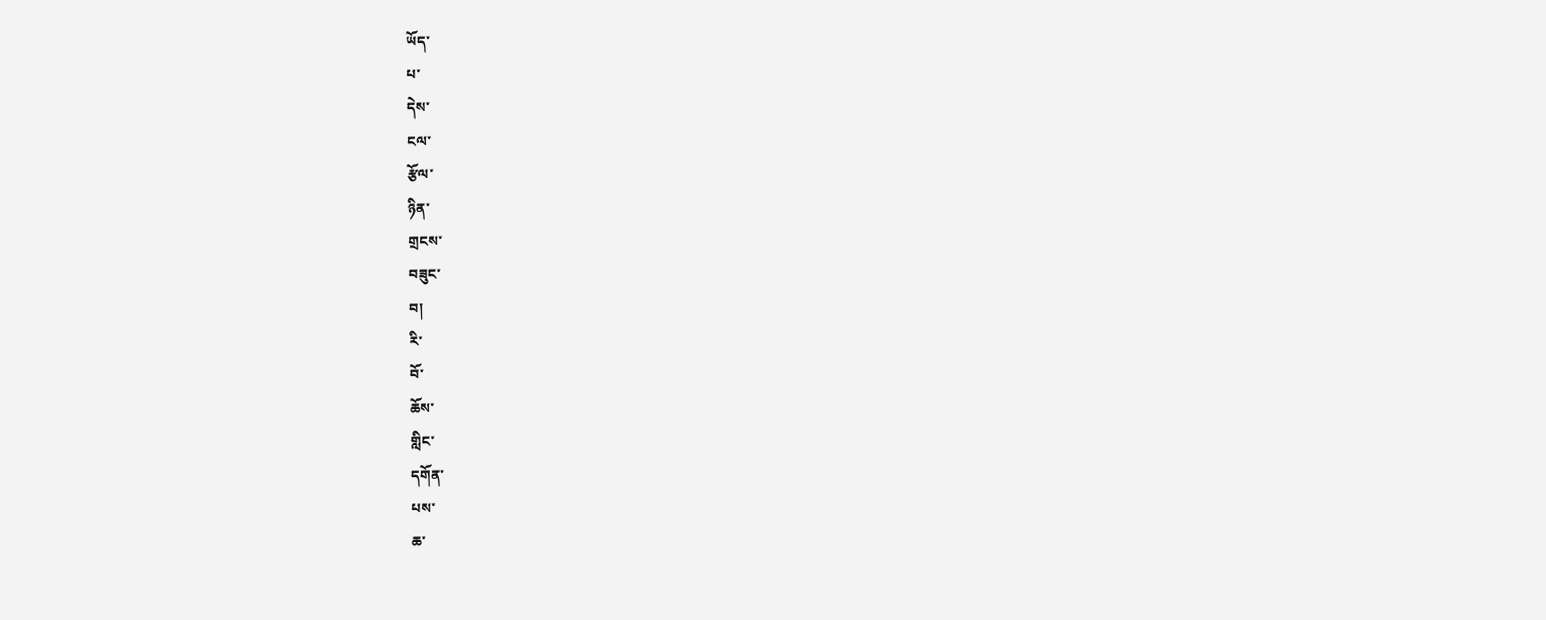ཡོད་
པ་
དེས་
ངལ་
རྩོལ་
ཉིན་
གྲངས་
བཟུང་
བ།
རི་
བོ་
ཆོས་
གླིང་
དགོན་
པས་
ཆ་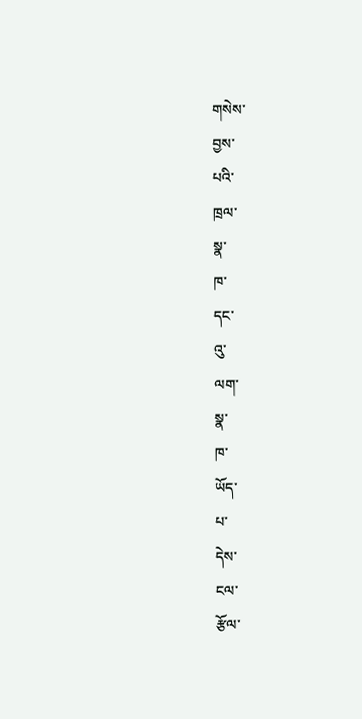གསེས་
བྱས་
པའི་
ཁྲལ་
སྣ་
ཁ་
དང་
འུ་
ལག་
སྣ་
ཁ་
ཡོད་
པ་
དེས་
ངལ་
རྩོལ་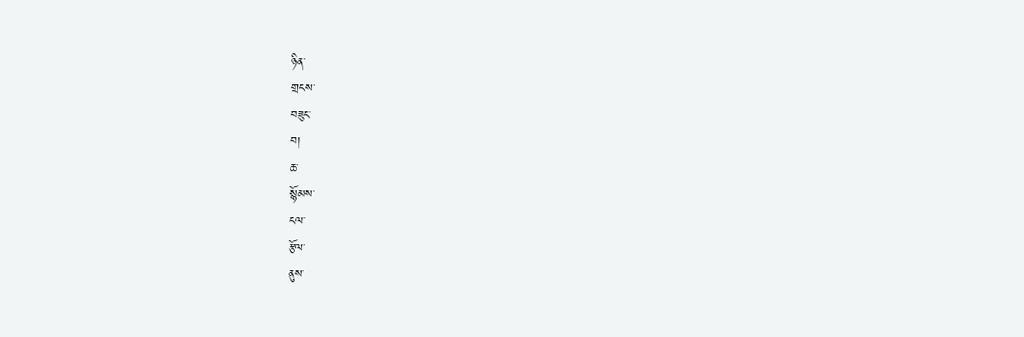ཉིན་
གྲངས་
བཟུང་
བ།
ཆ་
སྙོམས་
ངལ་
རྩོལ་
ནུས་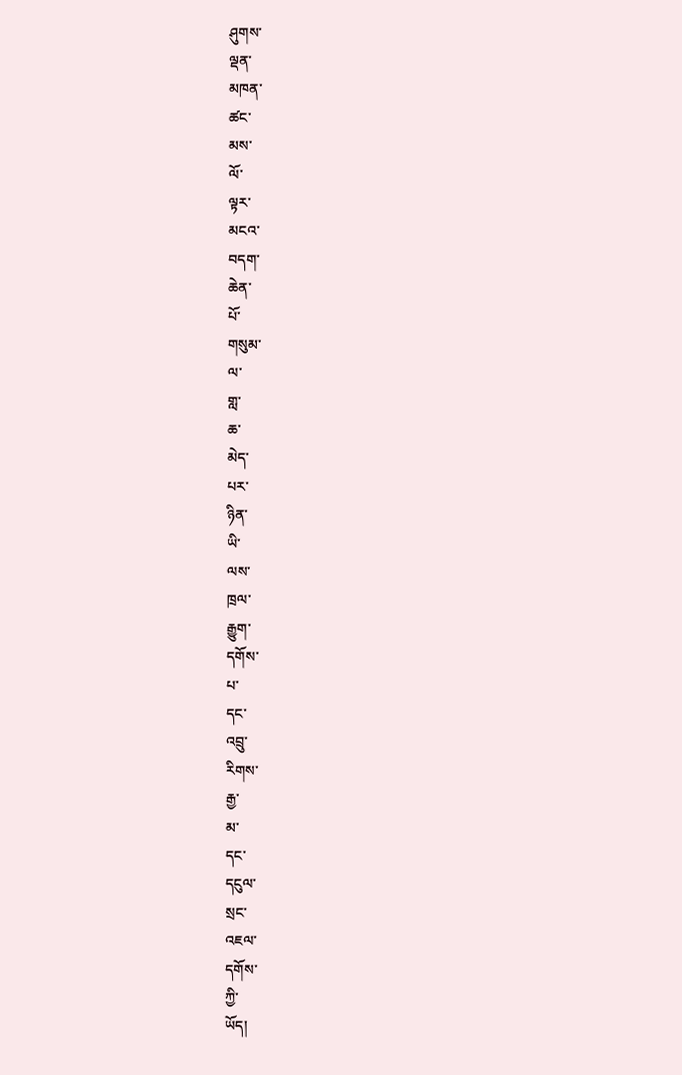ཤུགས་
ལྡན་
མཁན་
ཚང་
མས་
ལོ་
ལྟར་
མངའ་
བདག་
ཆེན་
པོ་
གསུམ་
ལ་
གླ་
ཆ་
མེད་
པར་
ཉིན་
ཡི་
ལས་
ཁྲལ་
རྒྱུག་
དགོས་
པ་
དང་
འབྲུ་
རིགས་
རྒྱ་
མ་
དང་
དངུལ་
སྲང་
འཇལ་
དགོས་
ཀྱི་
ཡོད།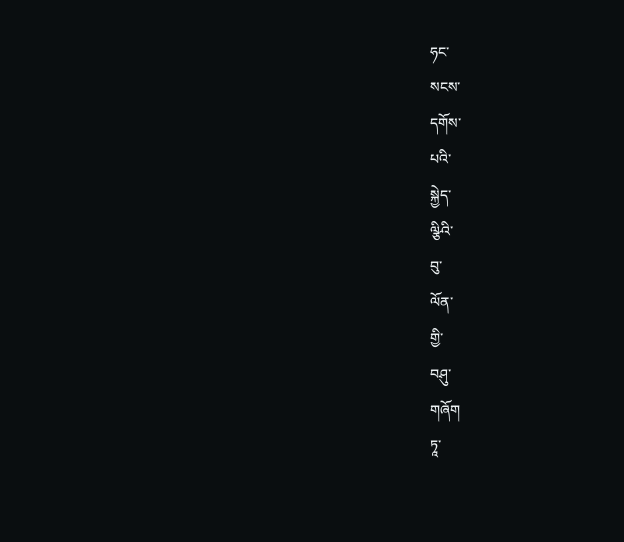ཧང་
སངས་
དགོས་
པའི་
སྐྱེད་
ལྩིའི་
བུ་
ལོན་
གྱི་
བཤུ་
གཞོག
ཏཱ་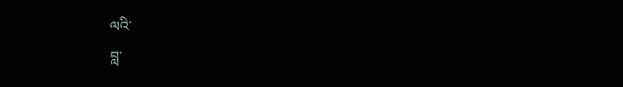ལའི་
བླ་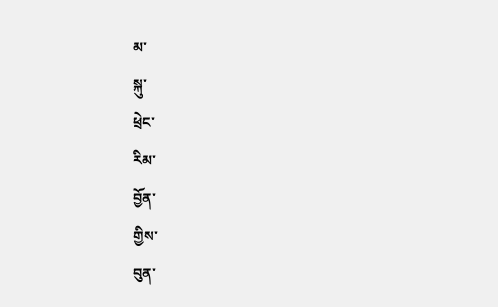མ་
སྐུ་
ཕྲེང་
རིམ་
བྱོན་
གྱིས་
བུན་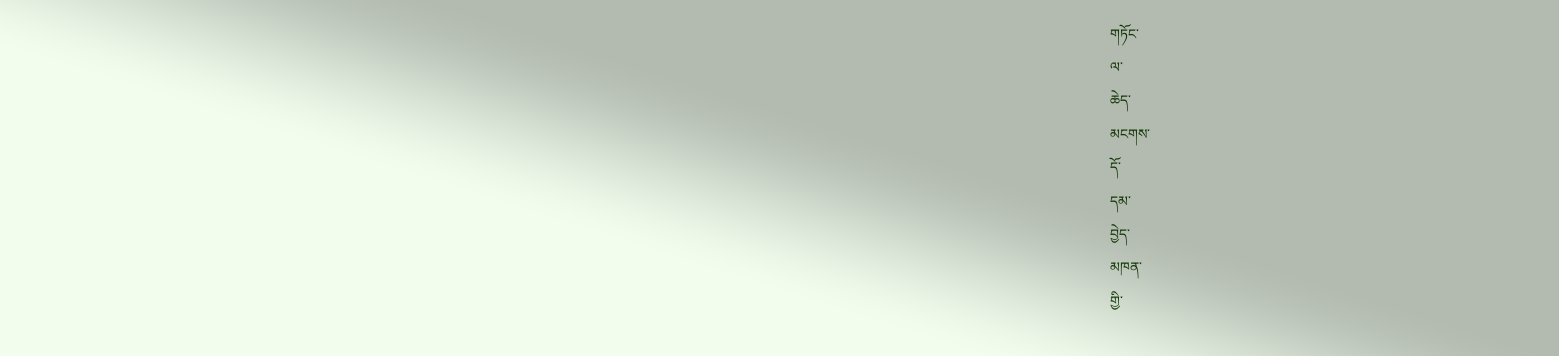གཏོང་
ལ་
ཆེད་
མངགས་
དོ་
དམ་
བྱེད་
མཁན་
གྱི་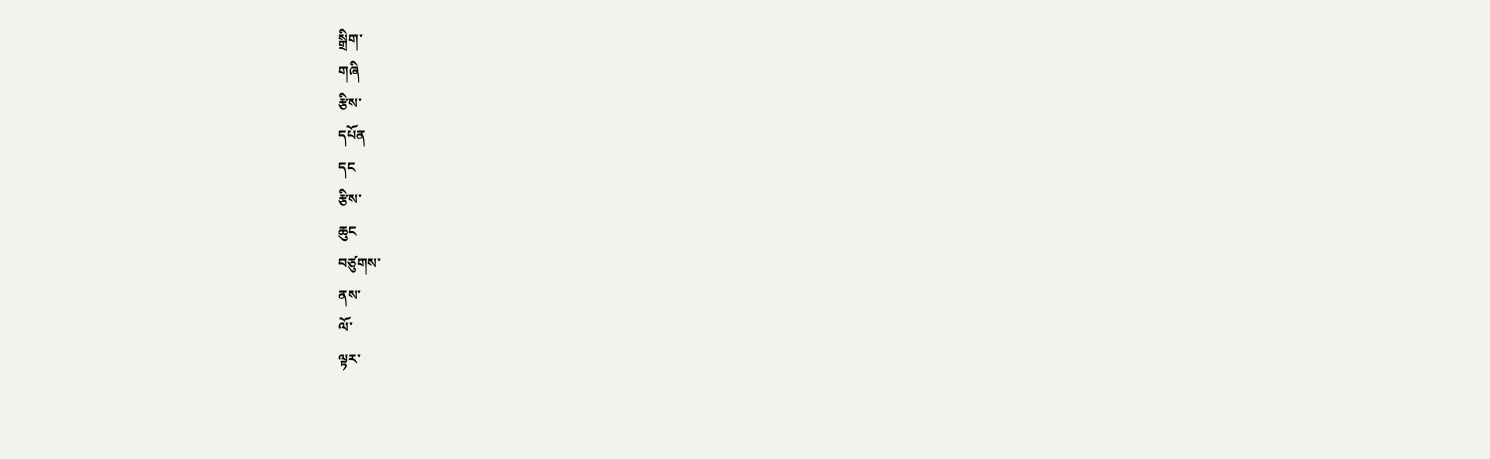སྒྲིག་
གཞི
རྩིས་
དཔོན
དང
རྩིས་
ཆུང
བཙུགས་
ནས་
ལོ་
ལྟར་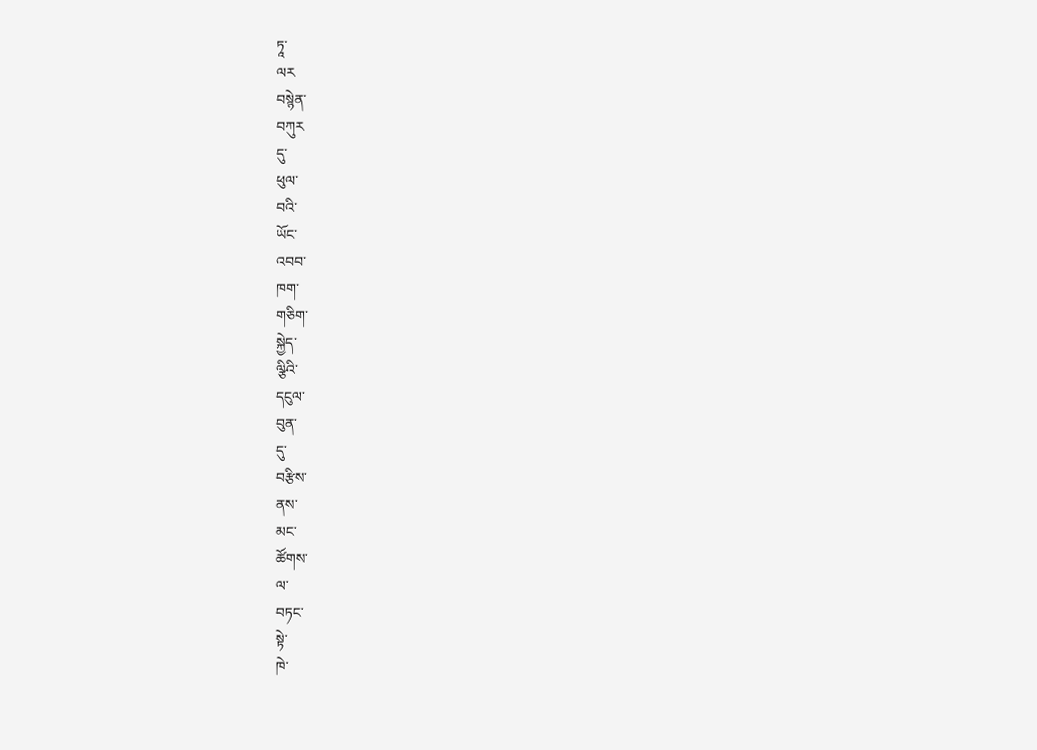ཏཱ་
ལར
བསྙེན་
བཀུར
དུ་
ཕུལ་
བའི་
ཡོང་
འབབ་
ཁག་
གཅིག་
སྐྱེད་
ལྩིའི་
དངུལ་
བུན་
དུ་
བརྩིས་
ནས་
མང་
ཚོགས་
ལ་
བཏང་
སྟེ་
ཁེ་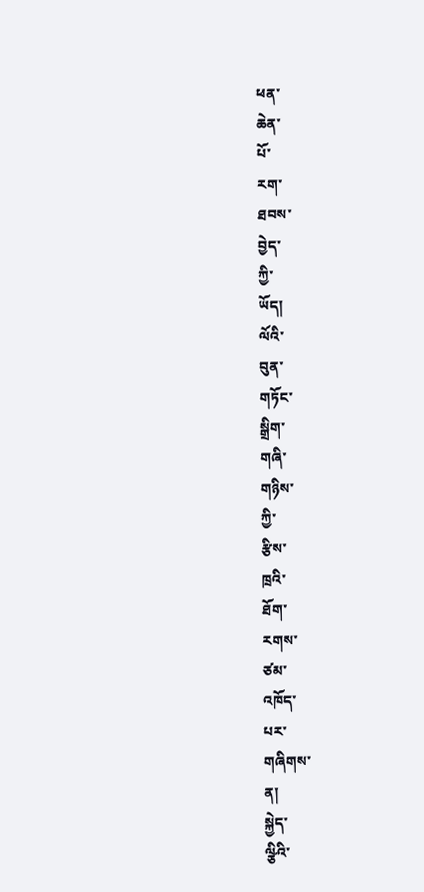ཕན་
ཆེན་
པོ་
རག་
ཐབས་
བྱེད་
ཀྱི་
ཡོད།
ལོའི་
བུན་
གཏོང་
སྒྲིག་
གཞི་
གཉིས་
ཀྱི་
རྩིས་
ཁྲའི་
ཐོག་
རགས་
ཙམ་
འཁོད་
པར་
གཞིགས་
ན།
སྐྱེད་
ལྩིའི་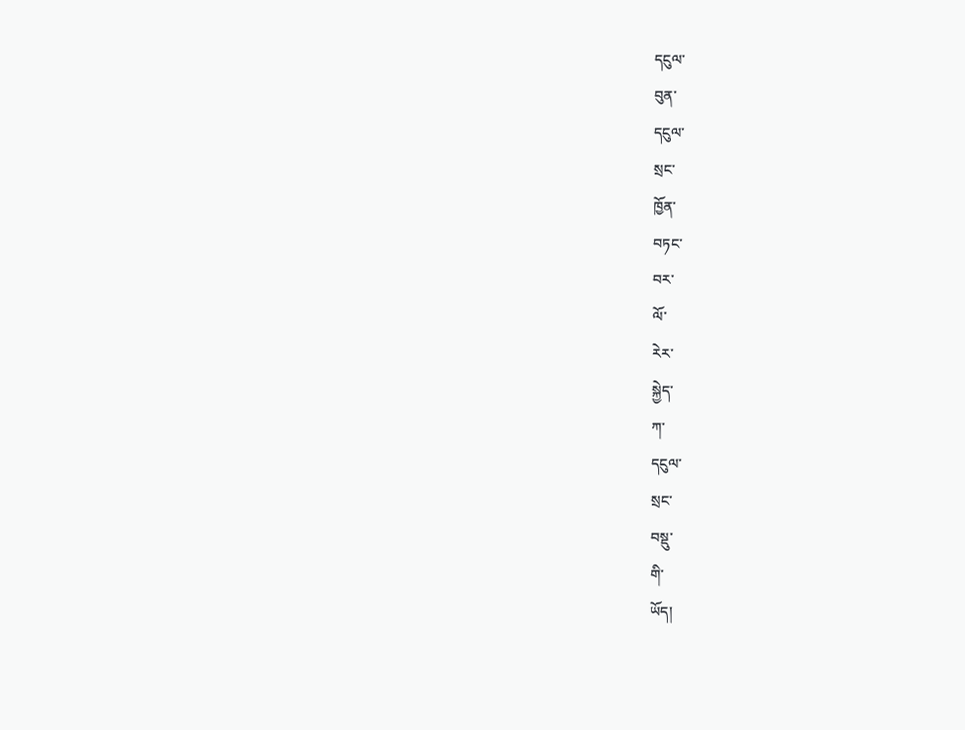དངུལ་
བུན་
དངུལ་
སྲང་
ཁྱོན་
བཏང་
བར་
ལོ་
རེར་
སྐྱེད་
ཀ་
དངུལ་
སྲང་
བསྡུ་
གི་
ཡོད།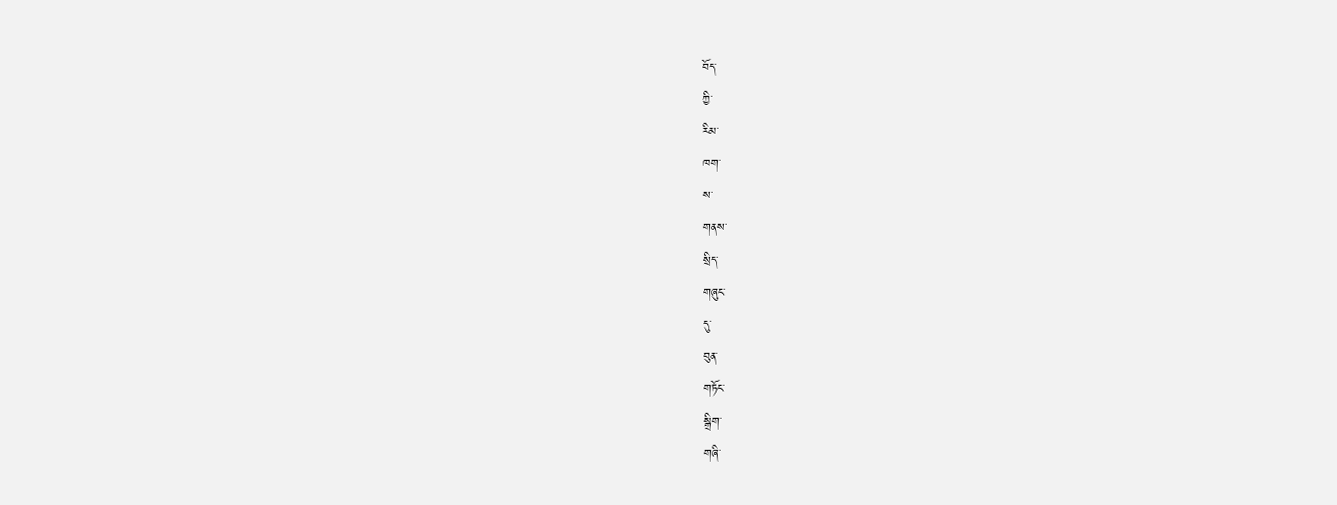བོད་
ཀྱི་
རིམ་
ཁག་
ས་
གནས་
སྲིད་
གཞུང་
དུ་
བུན་
གཏོང་
སྒྲིག་
གཞི་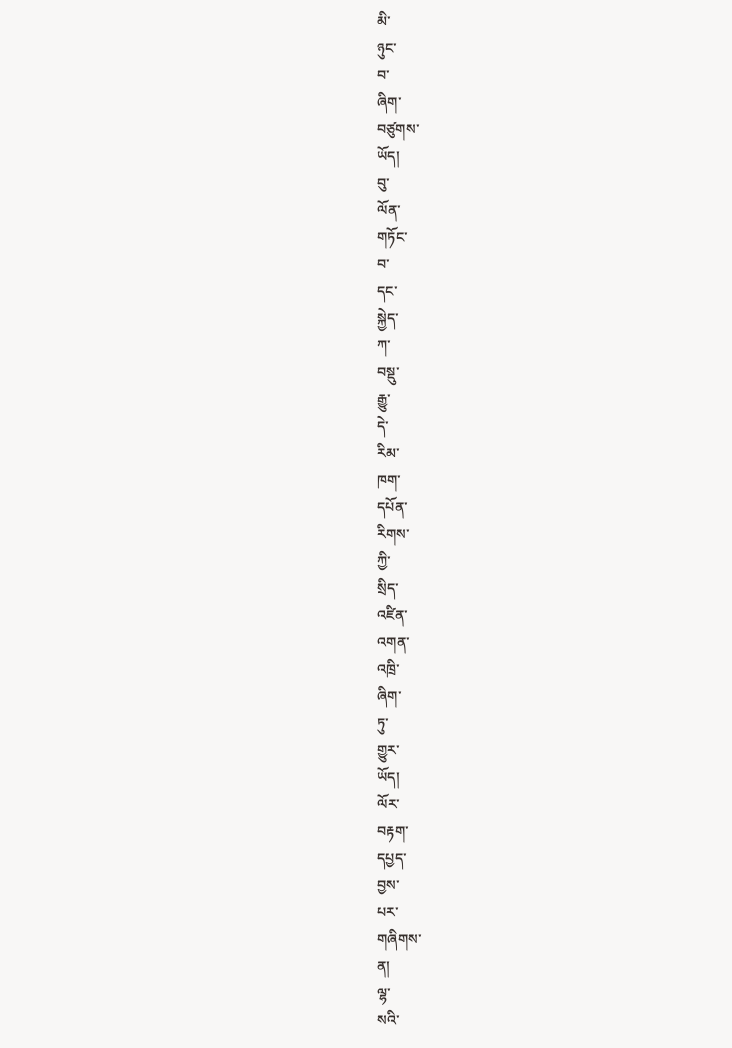མི་
ཉུང་
བ་
ཞིག་
བཙུགས་
ཡོད།
བུ་
ལོན་
གཏོང་
བ་
དང་
སྐྱེད་
ཀ་
བསྡུ་
རྒྱུ་
དེ་
རིམ་
ཁག་
དཔོན་
རིགས་
ཀྱི་
སྲིད་
འཛིན་
འགན་
འཁྲི་
ཞིག་
ཏུ་
གྱུར་
ཡོད།
ལོར་
བརྟག་
དཔྱད་
བྱས་
པར་
གཞིགས་
ན།
ལྷ་
སའི་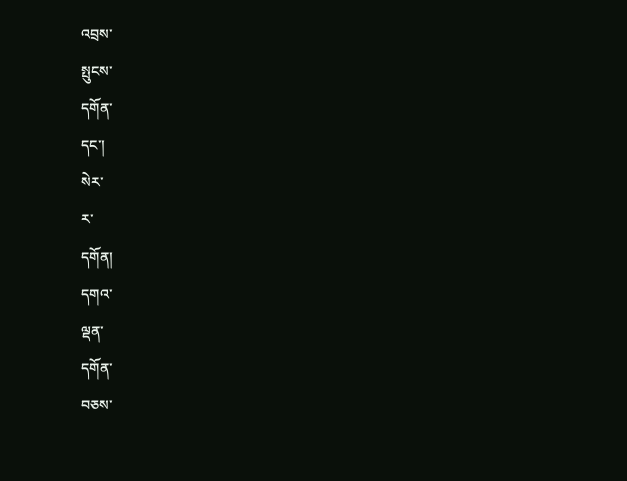འབྲས་
སྤུངས་
དགོན་
དང་།
སེར་
ར་
དགོན།
དགའ་
ལྡན་
དགོན་
བཅས་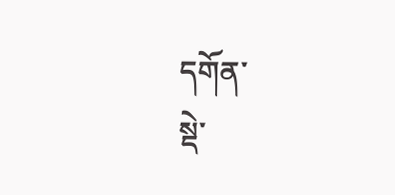དགོན་
སྡེ་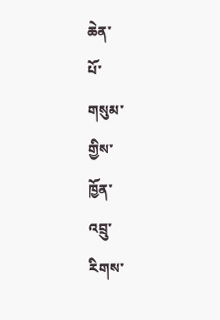ཆེན་
པོ་
གསུམ་
གྱིས་
ཁྱོན་
འབྲུ་
རིགས་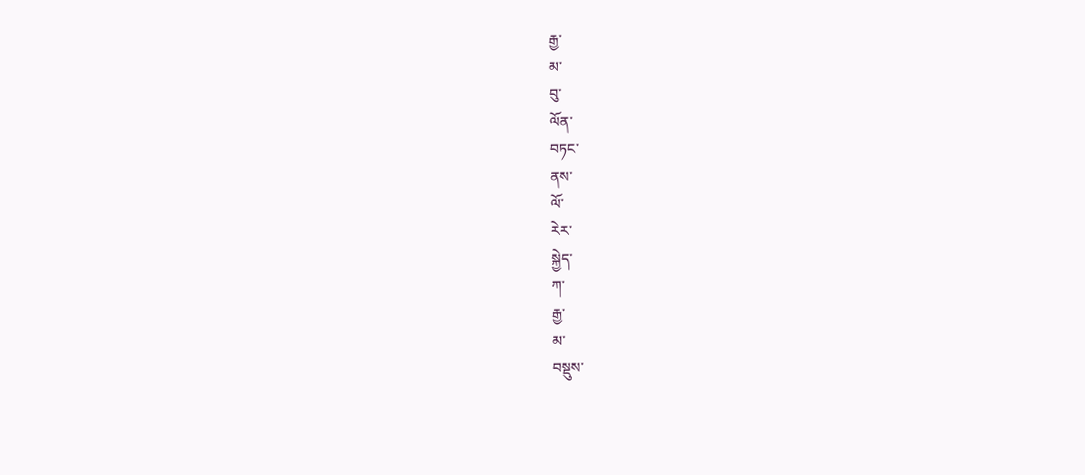རྒྱ་
མ་
བུ་
ལོན་
བཏང་
ནས་
ལོ་
རེར་
སྐྱེད་
ཀ་
རྒྱ་
མ་
བསྡུས་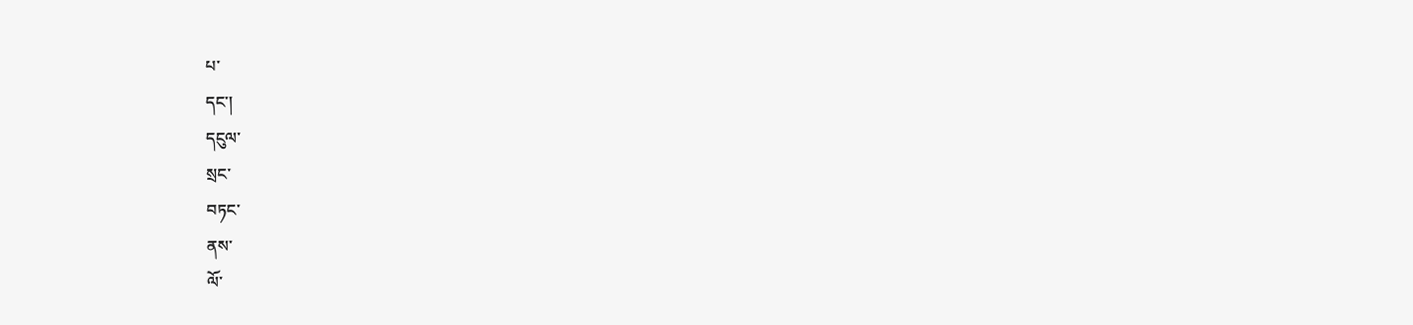པ་
དང་།
དངུལ་
སྲང་
བཏང་
ནས་
ལོ་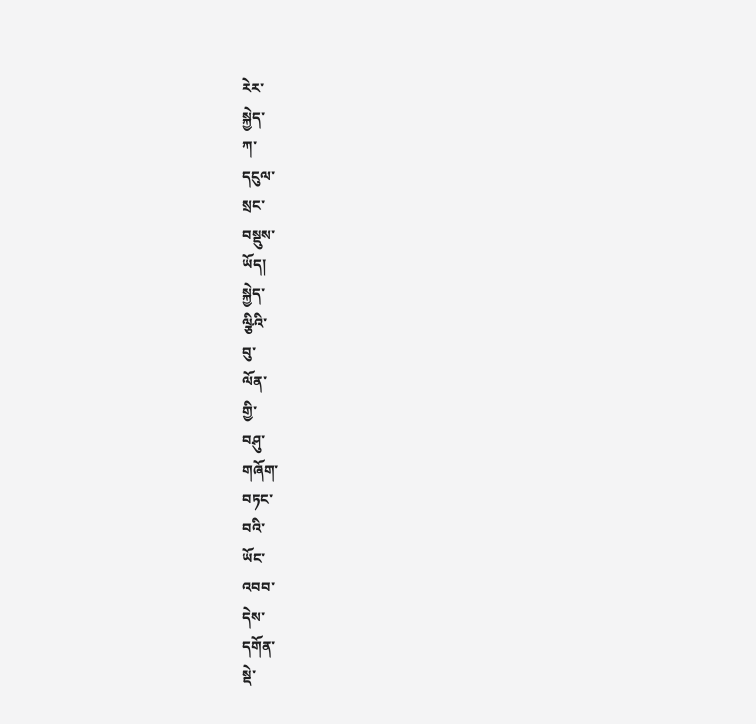རེར་
སྐྱེད་
ཀ་
དངུལ་
སྲང་
བསྡུས་
ཡོད།
སྐྱེད་
ལྩིའི་
བུ་
ལོན་
གྱི་
བཤུ་
གཞོག་
བཏང་
བའི་
ཡོང་
འབབ་
དེས་
དགོན་
སྡེ་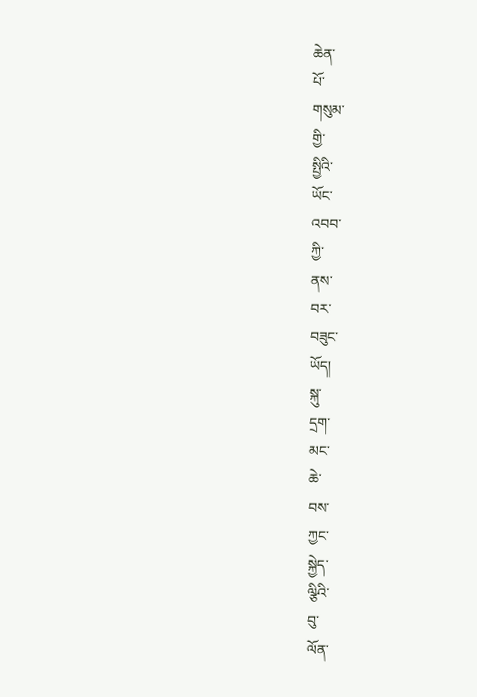ཆེན་
པོ་
གསུམ་
གྱི་
སྤྱིའི་
ཡོང་
འབབ་
ཀྱི་
ནས་
བར་
བཟུང་
ཡོད།
སྐུ་
དྲག་
མང་
ཆེ་
བས་
ཀྱང་
སྐྱེད་
ལྩིའི་
བུ་
ལོན་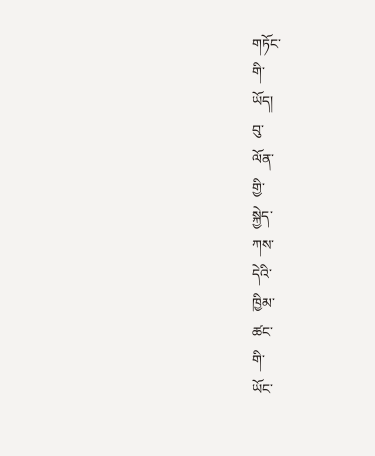གཏོང་
གི་
ཡོད།
བུ་
ལོན་
གྱི་
སྐྱེད་
ཀས་
དེའི་
ཁྱིམ་
ཚང་
གི་
ཡོང་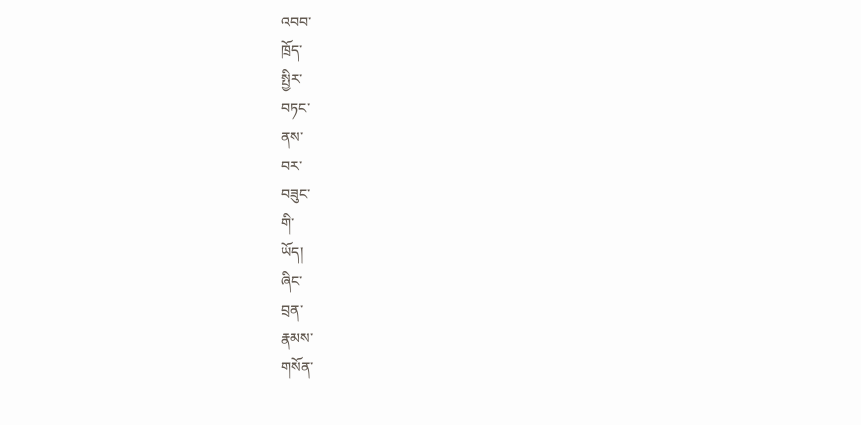འབབ་
ཁྲོད་
སྤྱིར་
བཏང་
ནས་
བར་
བཟུང་
གི་
ཡོད།
ཞིང་
བྲན་
རྣམས་
གསོན་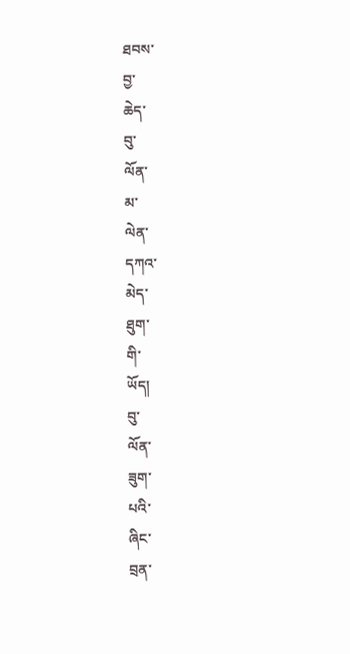ཐབས་
བྱ་
ཆེད་
བུ་
ལོན་
མ་
ལེན་
དཀའ་
མེད་
ཐུག་
གི་
ཡོད།
བུ་
ལོན་
ཟུག་
པའི་
ཞིང་
བྲན་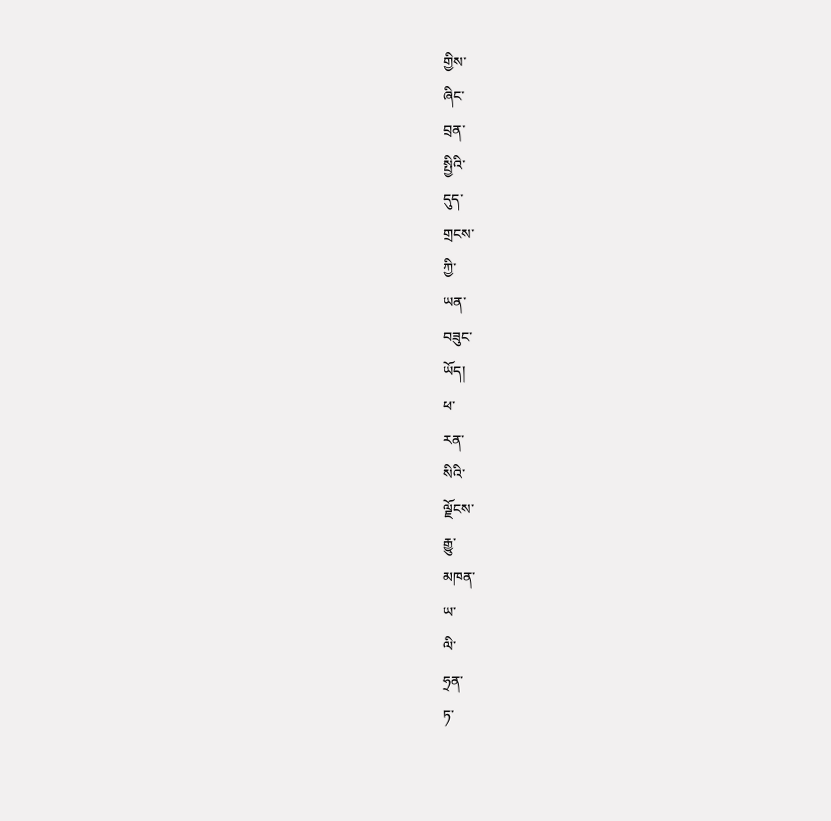གྱིས་
ཞིང་
བྲན་
སྤྱིའི་
དུད་
གྲངས་
ཀྱི་
ཡན་
བཟུང་
ཡོད།
ཕ་
རན་
སིའི་
ལྗོངས་
རྒྱུ་
མཁན་
ཡ་
ལི་
ཧྲན་
ཏ་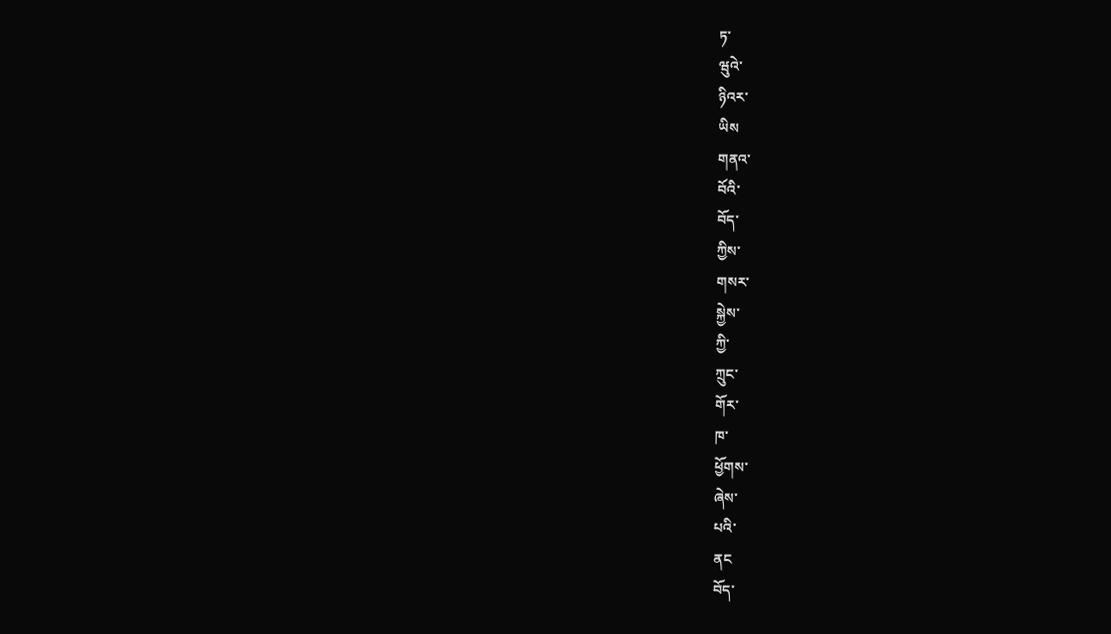ཏ་
ཝུའེ་
ཉིའར་
ཡིས
གནའ་
བོའི་
བོད་
ཀྱིས་
གསར་
སྐྱེས་
ཀྱི་
ཀྲུང་
གོར་
ཁ་
ཕྱོགས་
ཞེས་
པའི་
ནང
བོད་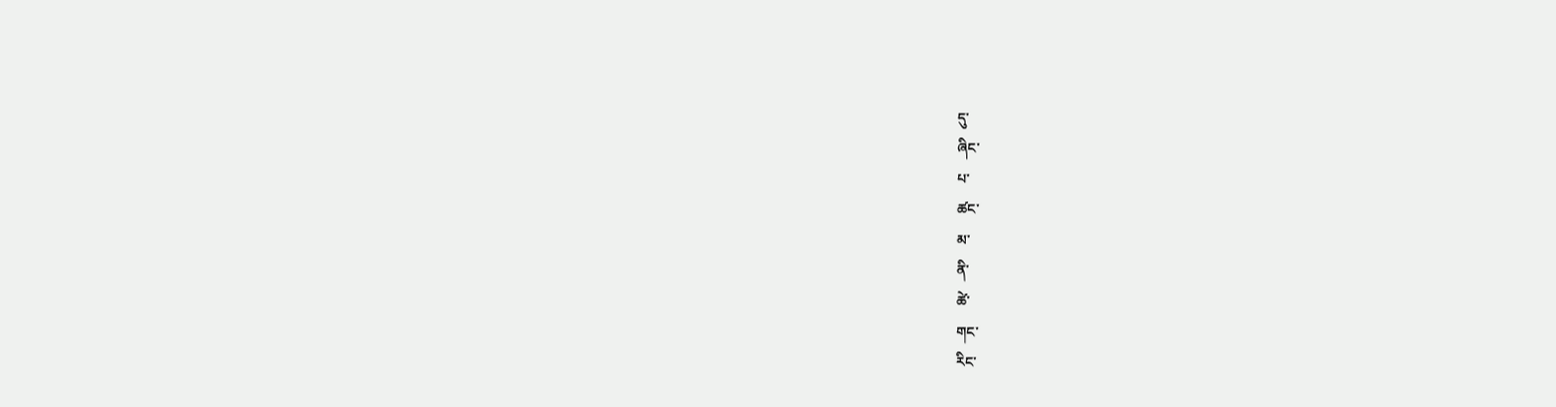དུ་
ཞིང་
པ་
ཚང་
མ་
ནི་
ཚེ་
གང་
རིང་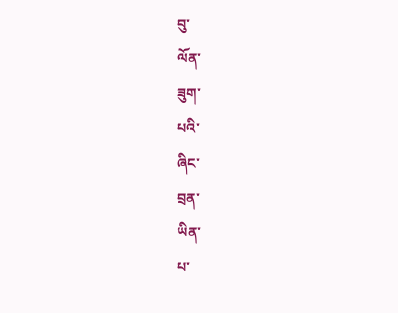བུ་
ལོན་
ཟུག་
པའི་
ཞིང་
བྲན་
ཡིན་
པ་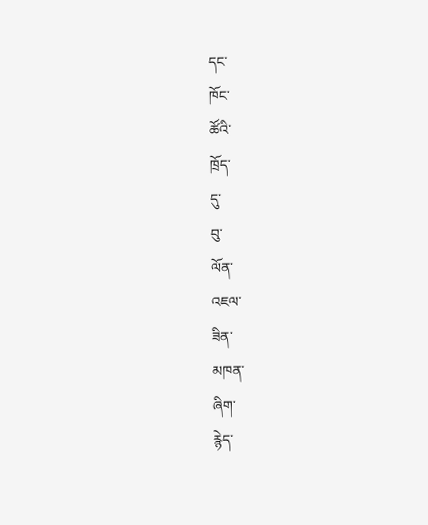དང་
ཁོང་
ཚོའི་
ཁྲོད་
དུ་
བུ་
ལོན་
འཇལ་
ཟིན་
མཁན་
ཞིག་
རྙེད་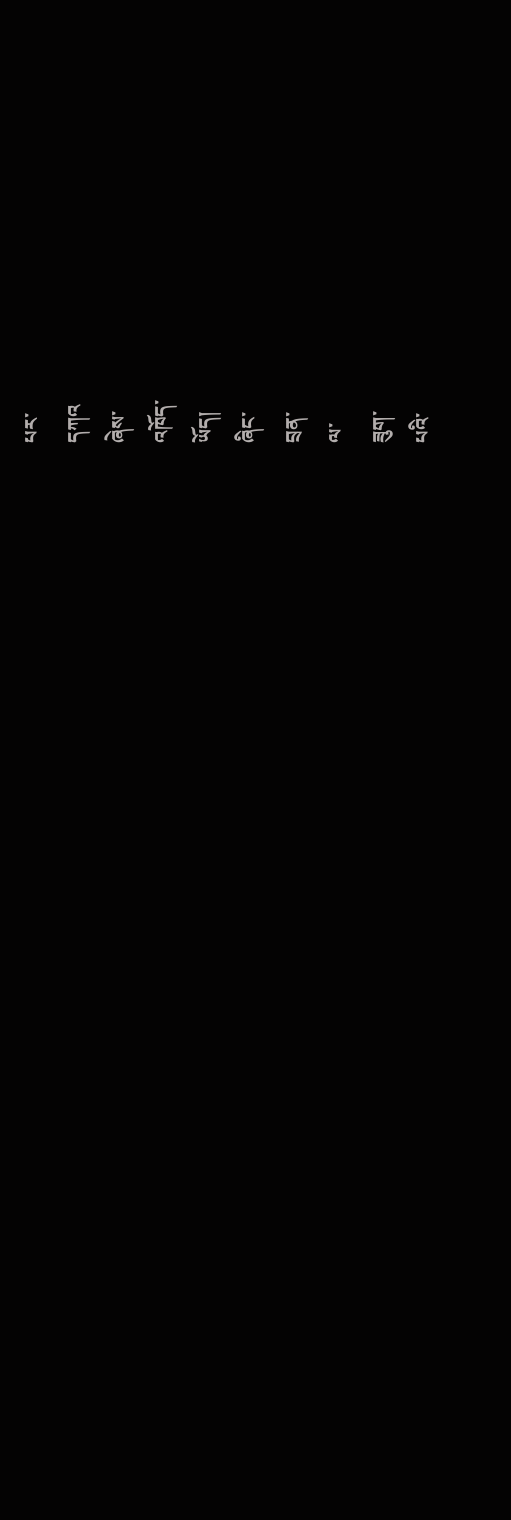པར་
དཀའ
ཞེས་
འཁོད་
ཡོད།
ཞིང་
བྲན་
ལ་
ཟུག་
པའི་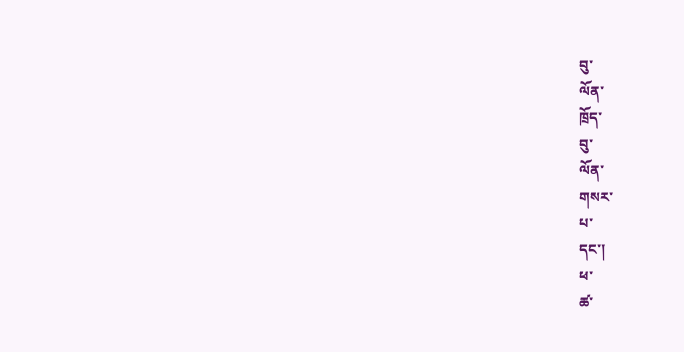བུ་
ལོན་
ཁྲོད་
བུ་
ལོན་
གསར་
པ་
དང་།
ཕ་
ཚ་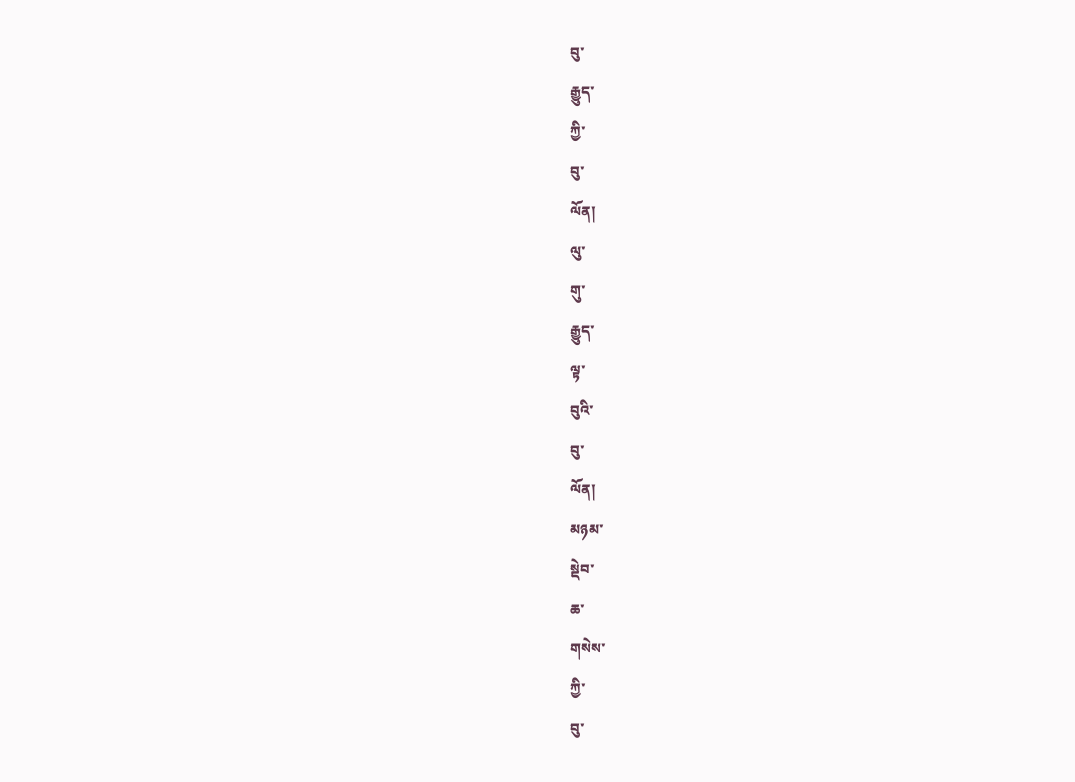བུ་
རྒྱུད་
ཀྱི་
བུ་
ལོན།
ལུ་
གུ་
རྒྱུད་
ལྟ་
བུའི་
བུ་
ལོན།
མཉམ་
སྡེབ་
ཆ་
གསེས་
ཀྱི་
བུ་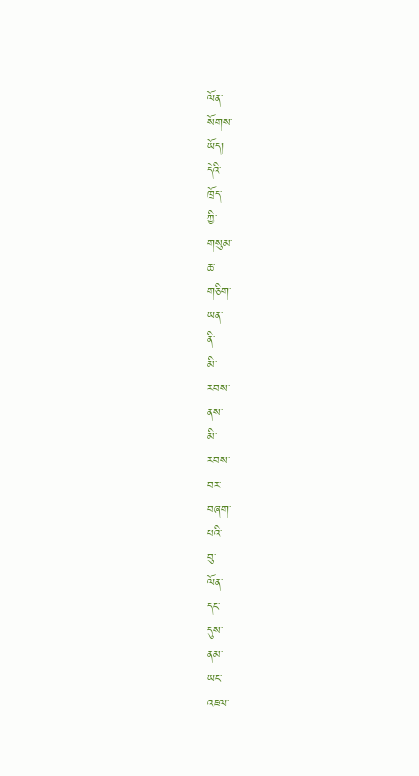ལོན་
སོགས་
ཡོད།
དེའི་
ཁྲོད་
ཀྱི་
གསུམ་
ཆ་
གཅིག་
ཡན་
ནི་
མི་
རབས་
ནས་
མི་
རབས་
བར་
བཞག་
པའི་
བུ་
ལོན་
དང་
དུས་
ནམ་
ཡང་
འཇལ་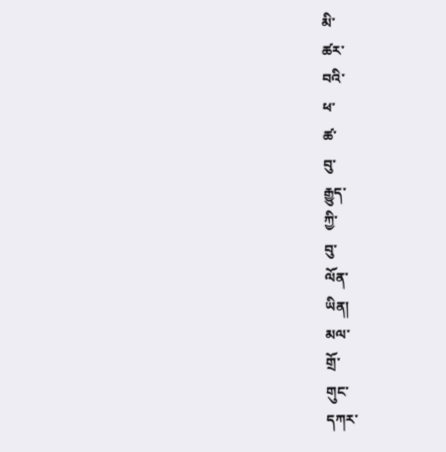མི་
ཚར་
བའི་
ཕ་
ཚ་
བུ་
རྒྱུད་
ཀྱི་
བུ་
ལོན་
ཡིན།
མལ་
གྲོ་
གུང་
དཀར་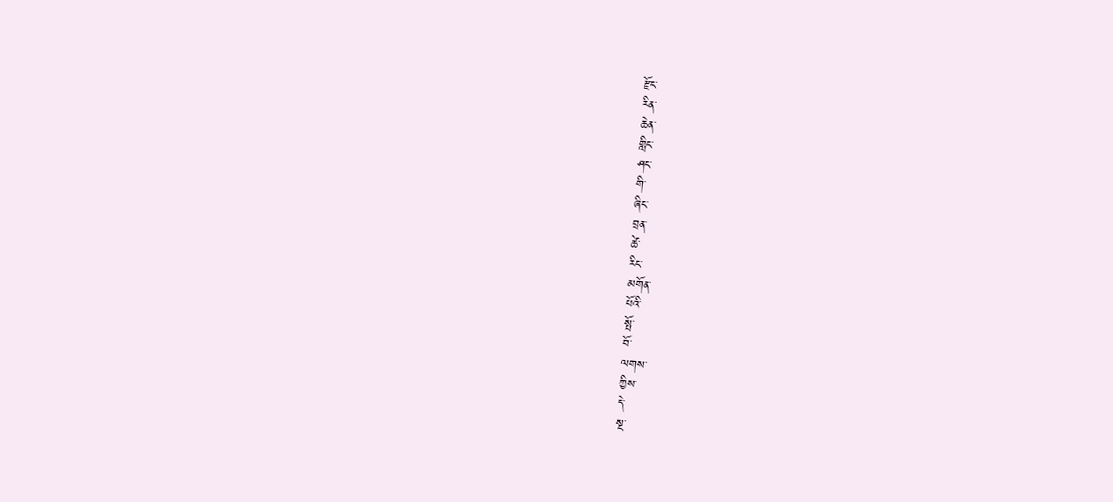རྫོང་
རིན་
ཆེན་
གླིང་
ཤང་
གི་
ཞིང་
བྲན་
ཚེ་
རིང་
མགོན་
པོའི་
སྤོ་
བོ་
ལགས་
ཀྱིས་
དེ་
སྔ་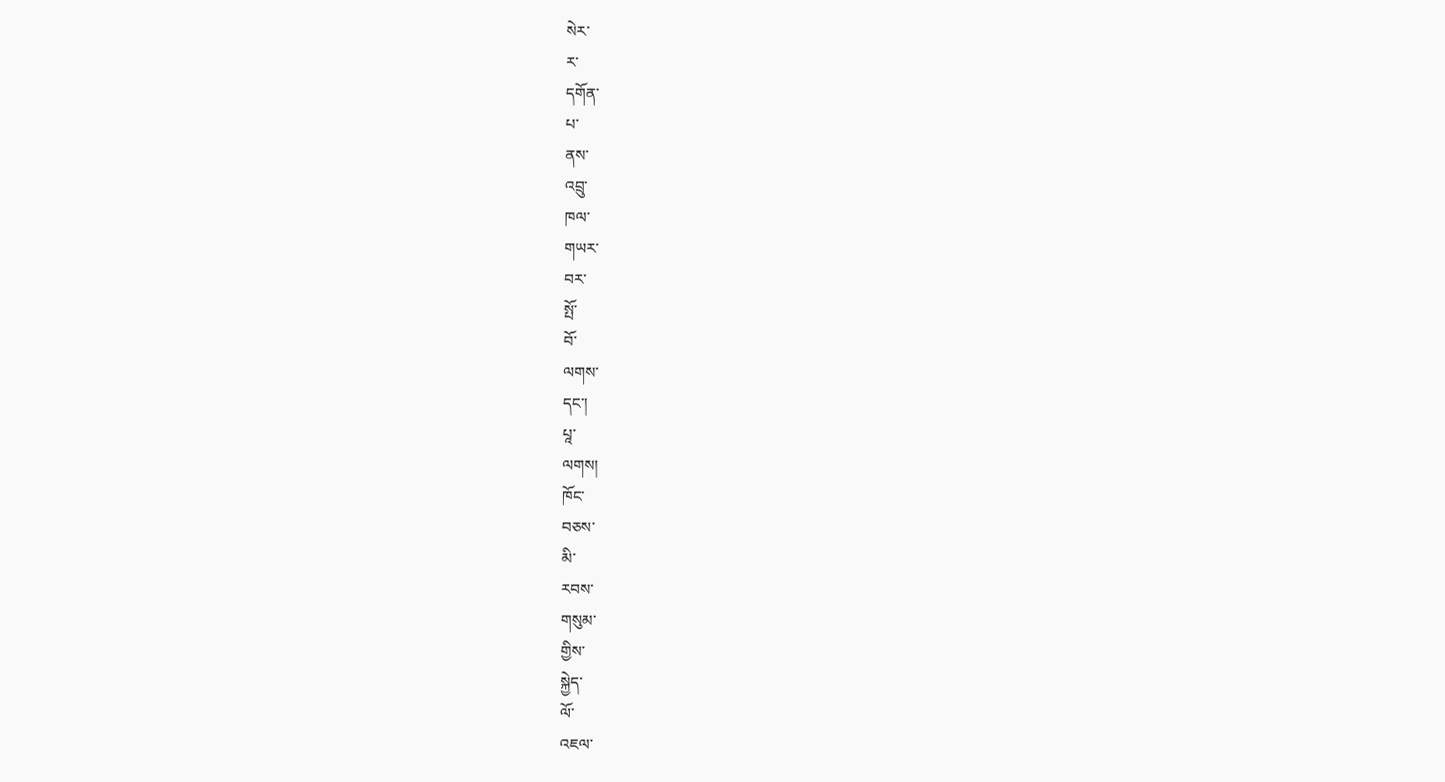སེར་
ར་
དགོན་
པ་
ནས་
འབྲུ་
ཁལ་
གཡར་
བར་
སྤོ་
བོ་
ལགས་
དང་།
པཱ་
ལགས།
ཁོང་
བཅས་
མི་
རབས་
གསུམ་
གྱིས་
སྐྱེད་
ལོ་
འཇལ་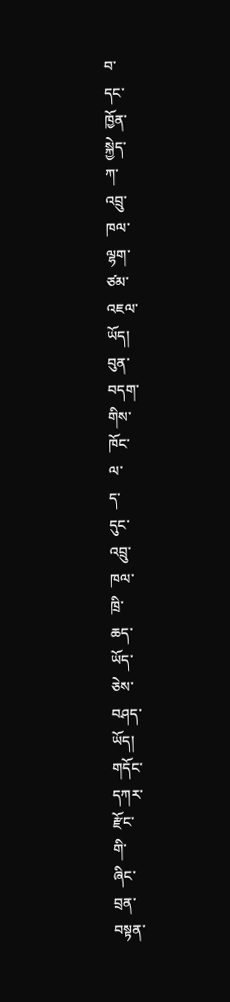བ་
དང་
ཁྱོན་
སྐྱེད་
ཀ་
འབྲུ་
ཁལ་
ལྷག་
ཙམ་
འཇལ་
ཡོད།
བུན་
བདག་
གིས་
ཁོང་
ལ་
ད་
དུང་
འབྲུ་
ཁལ་
ཁྲི་
ཆད་
ཡོད་
ཅེས་
བཤད་
ཡོད།
གདོང་
དཀར་
རྫོང་
གི་
ཞིང་
བྲན་
བསྟན་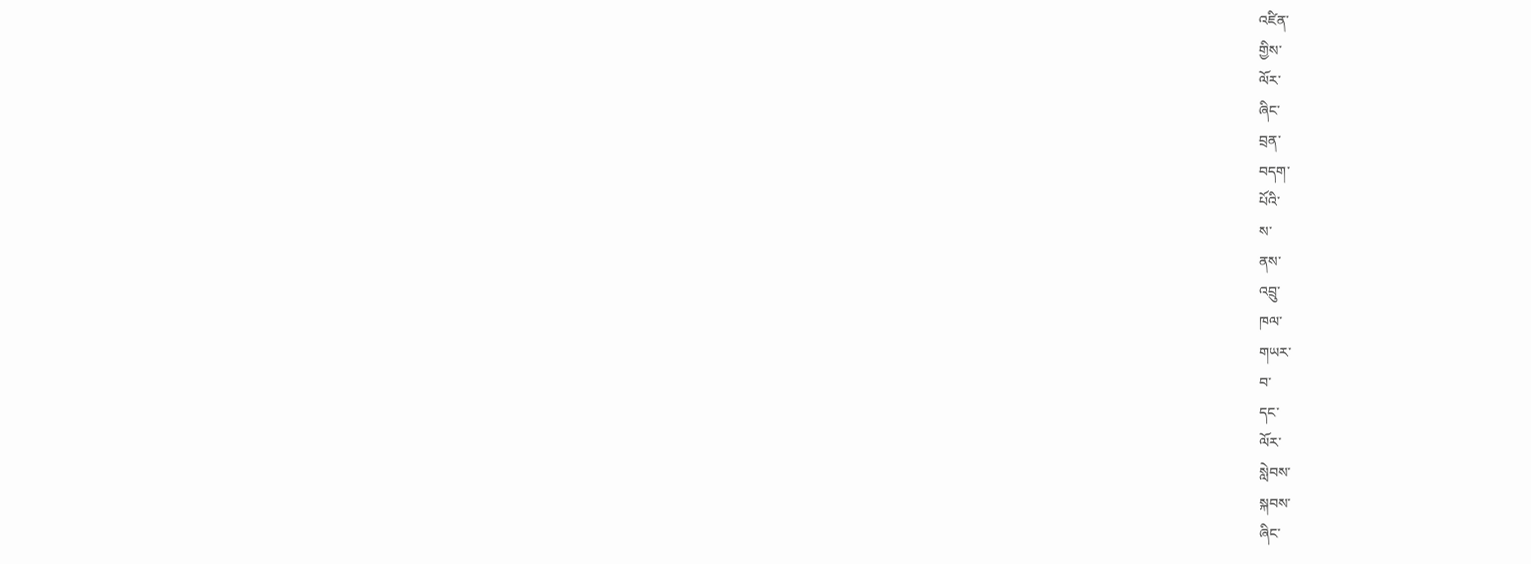འཛིན་
གྱིས་
ལོར་
ཞིང་
བྲན་
བདག་
པོའི་
ས་
ནས་
འབྲུ་
ཁལ་
གཡར་
བ་
དང་
ལོར་
སླེབས་
སྐབས་
ཞིང་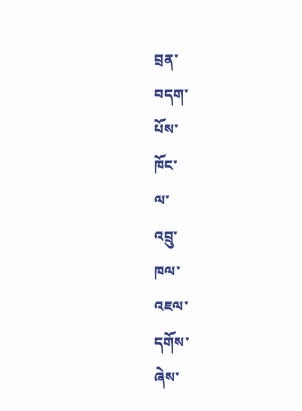བྲན་
བདག་
པོས་
ཁོང་
ལ་
འབྲུ་
ཁལ་
འཇལ་
དགོས་
ཞེས་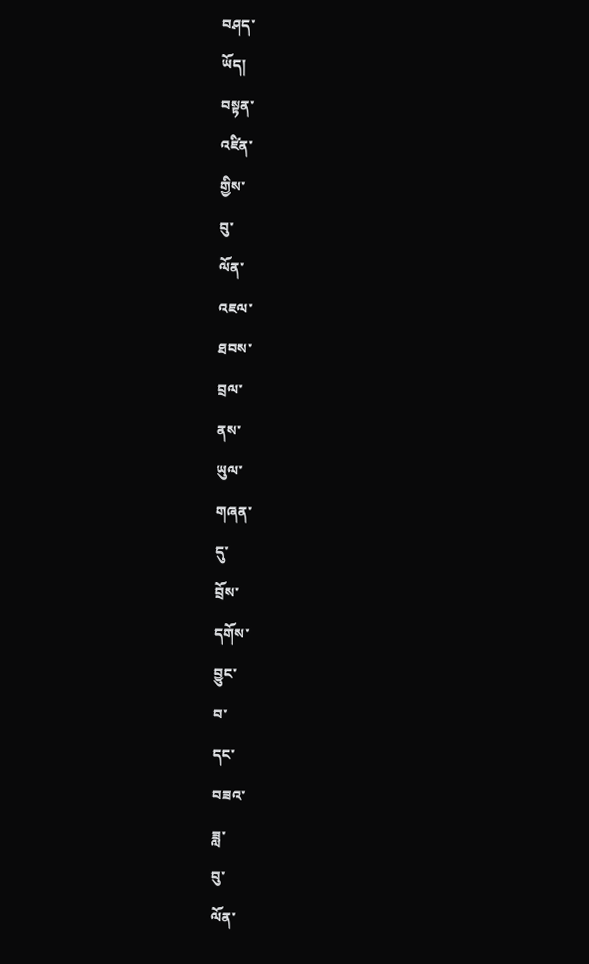བཤད་
ཡོད།
བསྟན་
འཛིན་
གྱིས་
བུ་
ལོན་
འཇལ་
ཐབས་
བྲལ་
ནས་
ཡུལ་
གཞན་
དུ་
བྲོས་
དགོས་
བྱུང་
བ་
དང་
བཟའ་
ཟླ་
བུ་
ལོན་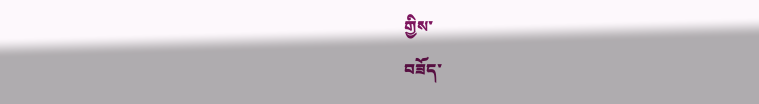གྱིས་
བཟོད་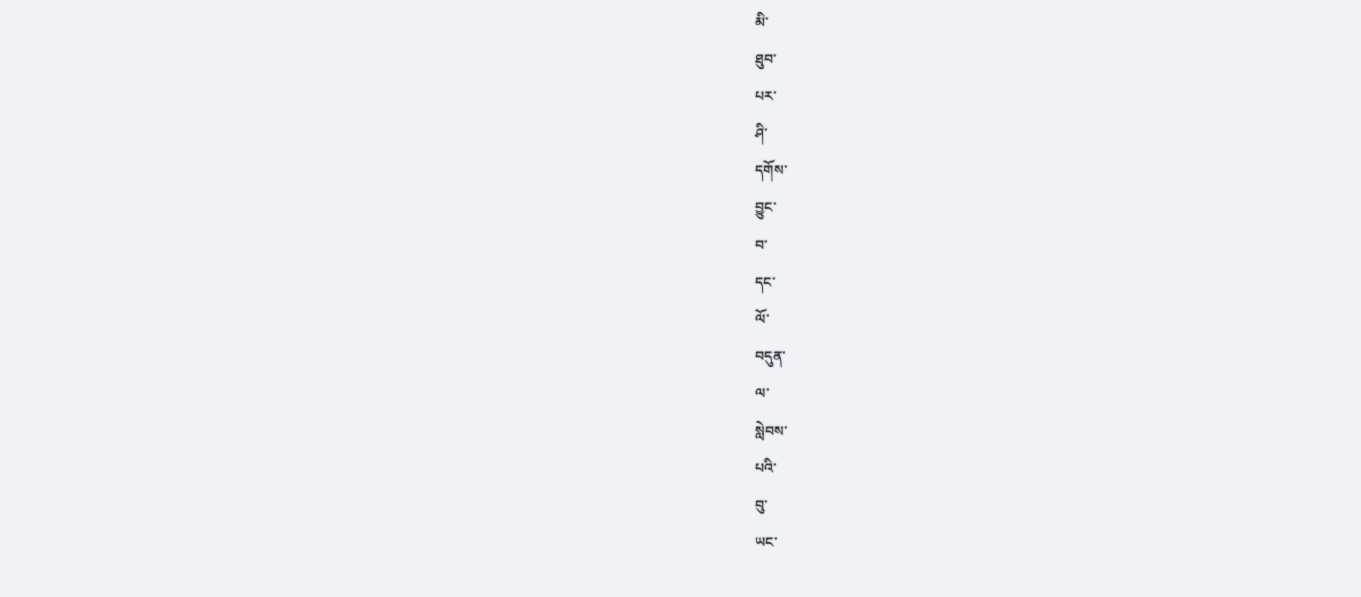མི་
ཐུབ་
པར་
ཤི་
དགོས་
བྱུང་
བ་
དང་
ལོ་
བདུན་
ལ་
སླེབས་
པའི་
བུ་
ཡང་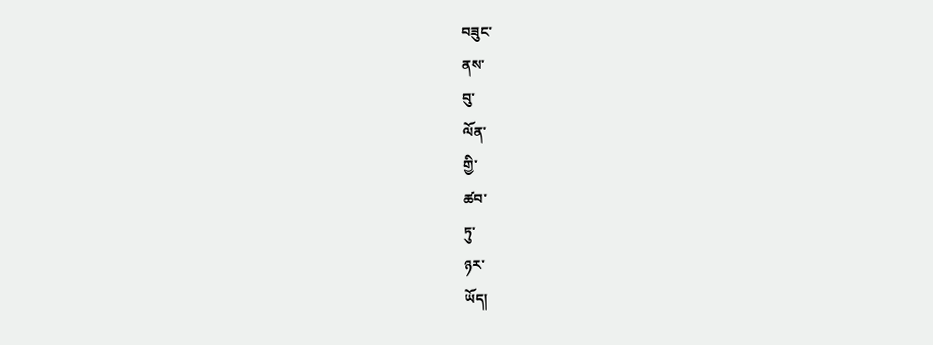བཟུང་
ནས་
བུ་
ལོན་
གྱི་
ཚབ་
ཏུ་
ཉར་
ཡོད།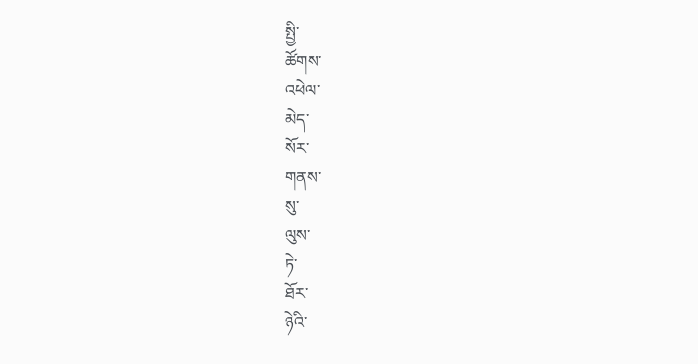སྤྱི་
ཚོགས་
འཕེལ་
མེད་
སོར་
གནས་
སུ་
ལུས་
ཏེ་
ཐོར་
ཉེའི་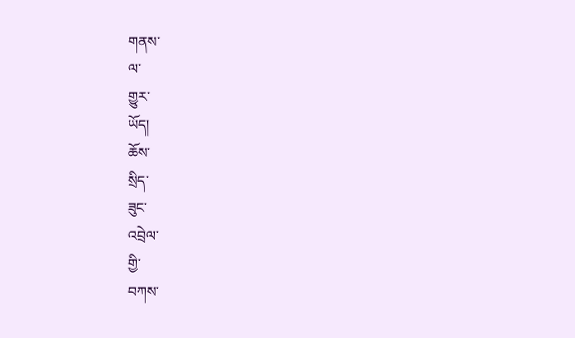གནས་
ལ་
གྱུར་
ཡོད།
ཆོས་
སྲིད་
ཟུང་
འབྲེལ་
གྱི་
བཀས་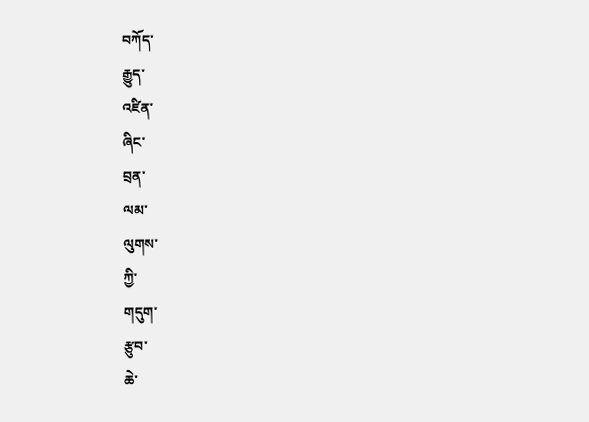བཀོད་
རྒྱུད་
འཛིན་
ཞིང་
བྲན་
ལམ་
ལུགས་
ཀྱི་
གདུག་
རྩུབ་
ཆེ་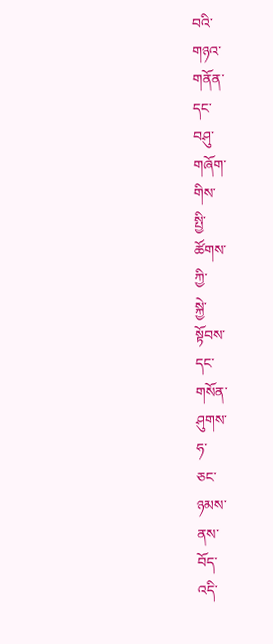བའི་
གཉའ་
གནོན་
དང་
བཤུ་
གཞོག་
གིས་
སྤྱི་
ཚོགས་
ཀྱི་
སྐྱེ་
སྟོབས་
དང་
གསོན་
ཤུགས་
ཧ་
ཅང་
ཉམས་
ནས་
བོད་
འདི་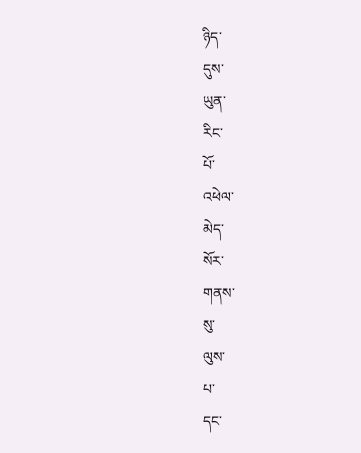ཉིད་
དུས་
ཡུན་
རིང་
པོ་
འཕེལ་
མེད་
སོར་
གནས་
སུ་
ལུས་
པ་
དང་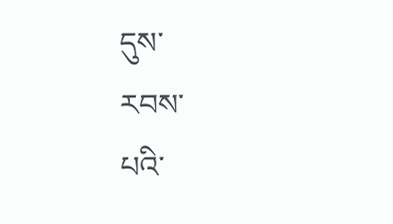དུས་
རབས་
པའི་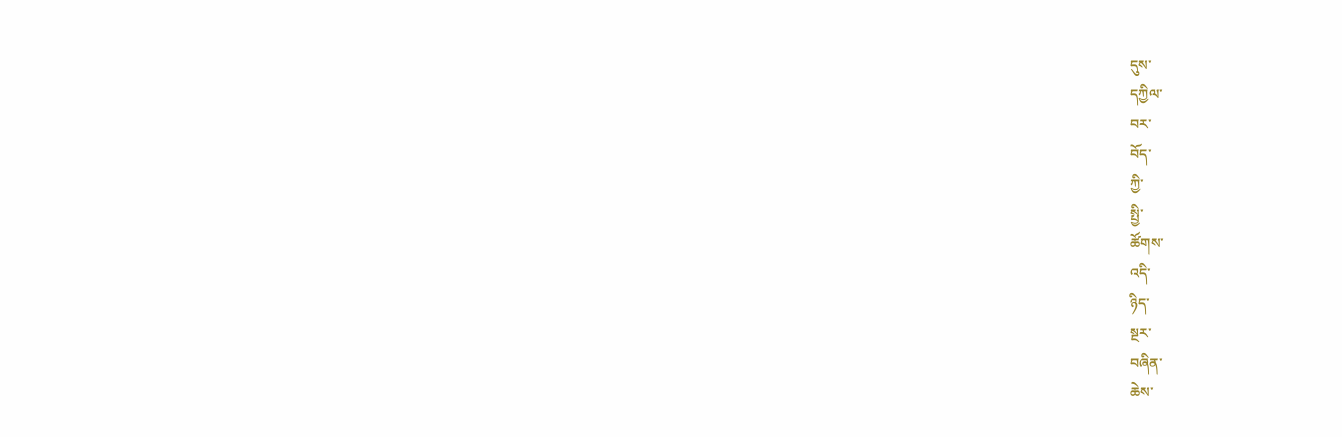དུས་
དཀྱིལ་
བར་
བོད་
ཀྱི་
སྤྱི་
ཚོགས་
འདི་
ཉིད་
སྔར་
བཞིན་
ཆེས་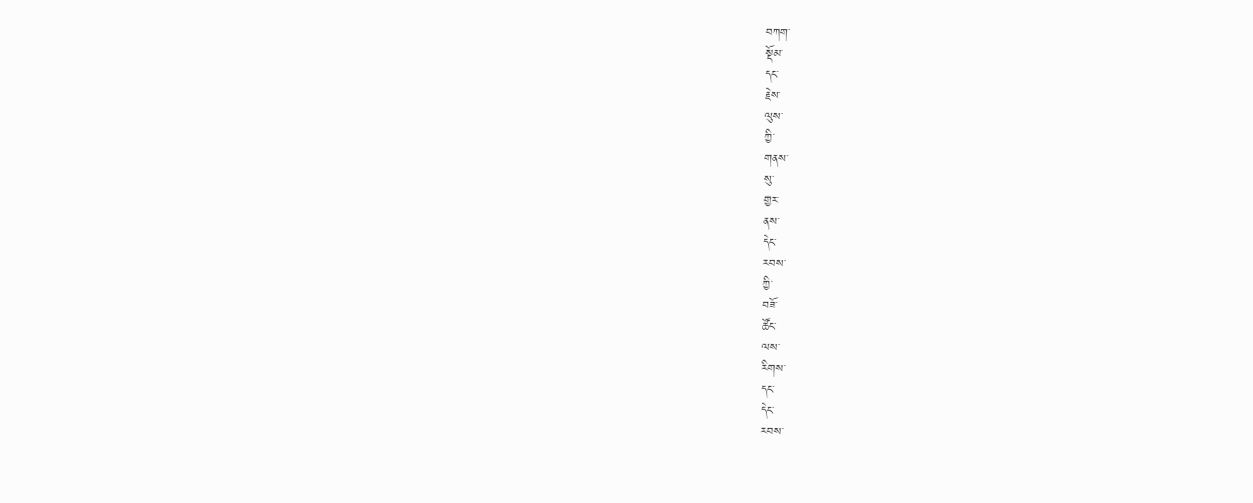བཀག་
སྡོམ་
དང་
རྗེས་
ལུས་
ཀྱི་
གནས་
སུ་
གྱར་
ནས་
དེང་
རབས་
ཀྱི་
བཟོ་
ཚོང་
ལས་
རིགས་
དང་
དེང་
རབས་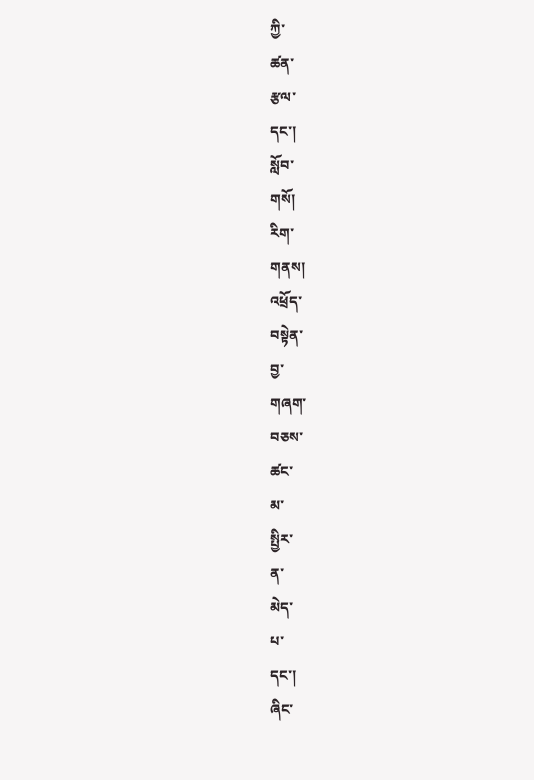ཀྱི་
ཚན་
རྩལ་
དང་།
སློབ་
གསོ།
རིག་
གནས།
འཕྲོད་
བསྟེན་
བྱ་
གཞག་
བཅས་
ཚང་
མ་
སྤྱིར་
ན་
མེད་
པ་
དང་།
ཞིང་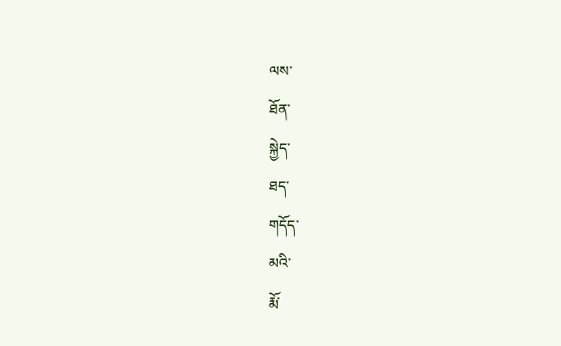ལས་
ཐོན་
སྐྱེད་
ཐད་
གདོད་
མའི་
རྨོ་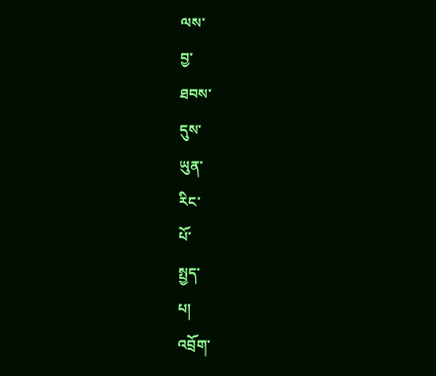ལས་
བྱ་
ཐབས་
དུས་
ཡུན་
རིང་
པོ་
སྤྱད་
པ།
འབྲོག་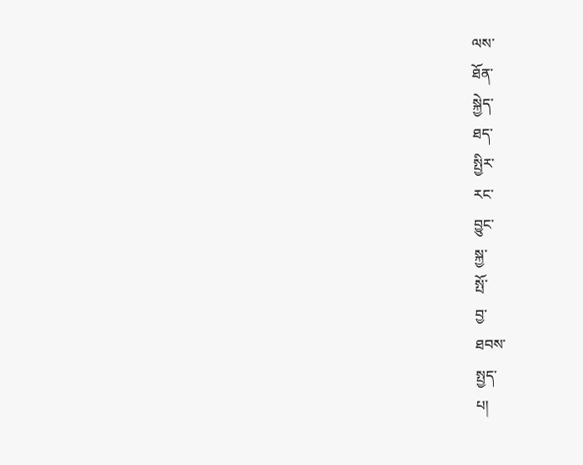ལས་
ཐོན་
སྐྱེད་
ཐད་
སྤྱིར་
རང་
བྱུང་
སྐྱ་
སྤོ་
བྱ་
ཐབས་
སྤྱད་
པ།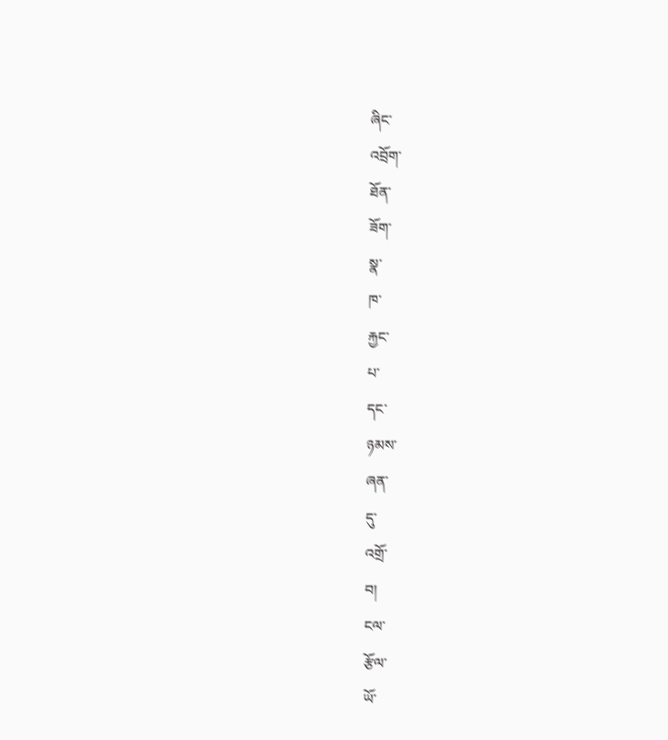ཞིང་
འབྲོག་
ཐོན་
ཟོག་
སྣ་
ཁ་
རྐྱང་
པ་
དང་
ཉམས་
ཞན་
དུ་
འགྲོ་
བ།
ངལ་
རྩོལ་
ཡོ་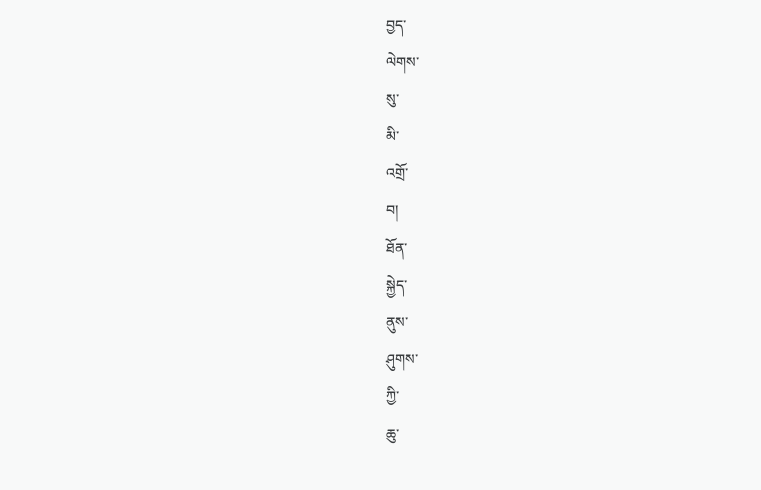བྱད་
ལེགས་
སུ་
མི་
འགྲོ་
བ།
ཐོན་
སྐྱེད་
ནུས་
ཤུགས་
ཀྱི་
ཆུ་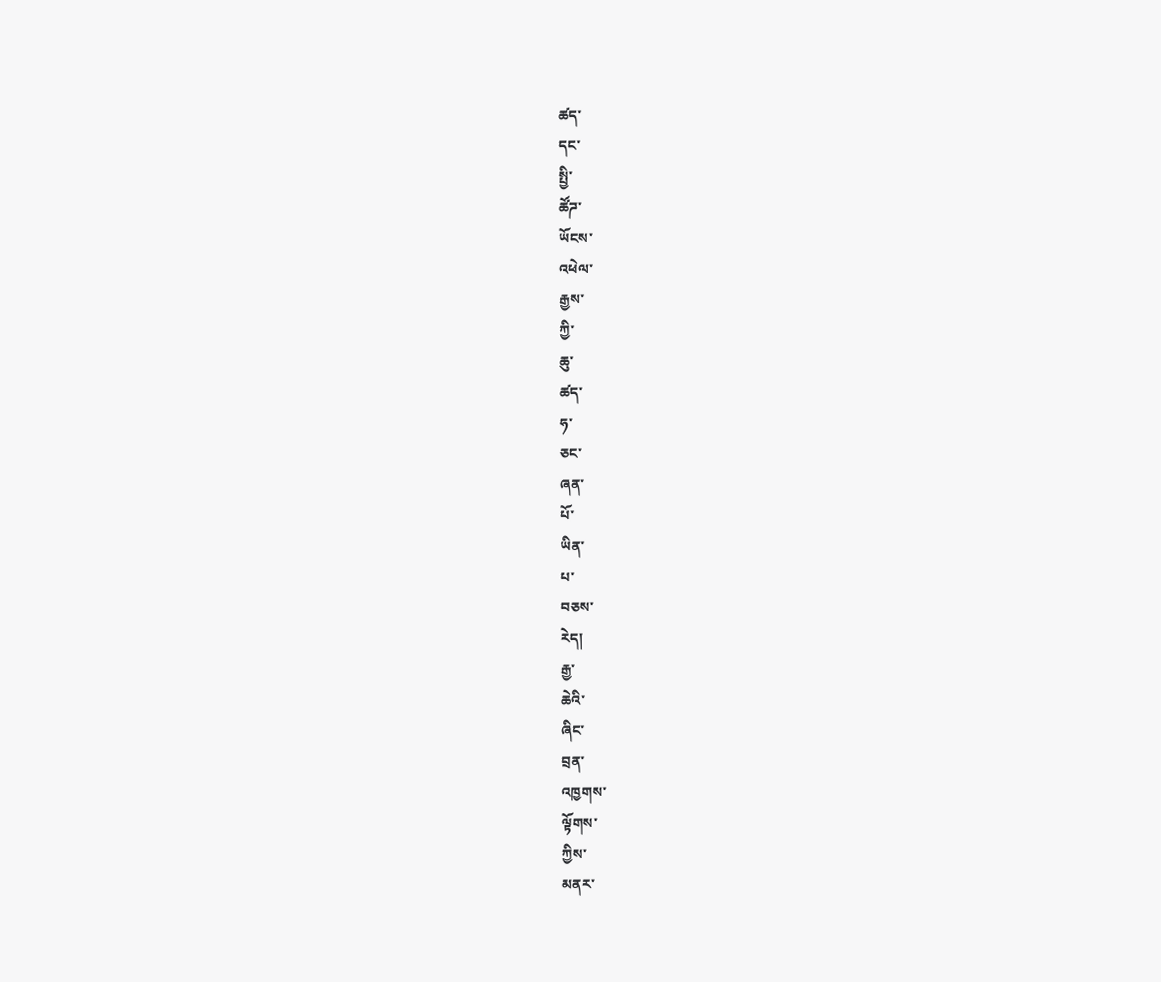ཚད་
དང་
སྤྱི་
ཚོཌ་
ཡོངས་
འཕེལ་
རྒྱས་
ཀྱི་
ཆུ་
ཚད་
ཧ་
ཅང་
ཞན་
པོ་
ཡིན་
པ་
བཅས་
རེད།
རྒྱ་
ཆེའི་
ཞིང་
བྲན་
འཁྱགས་
ལྟོགས་
ཀྱིས་
མནར་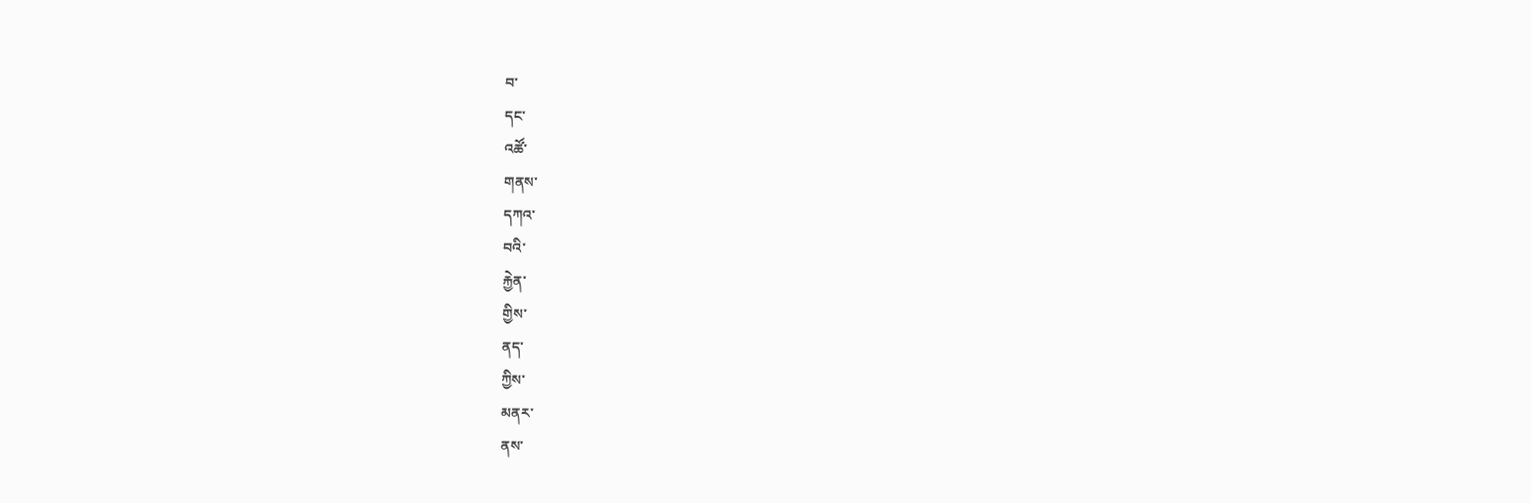བ་
དང་
འཚོ་
གནས་
དཀའ་
བའི་
རྐྱེན་
གྱིས་
ནད་
ཀྱིས་
མནར་
ནས་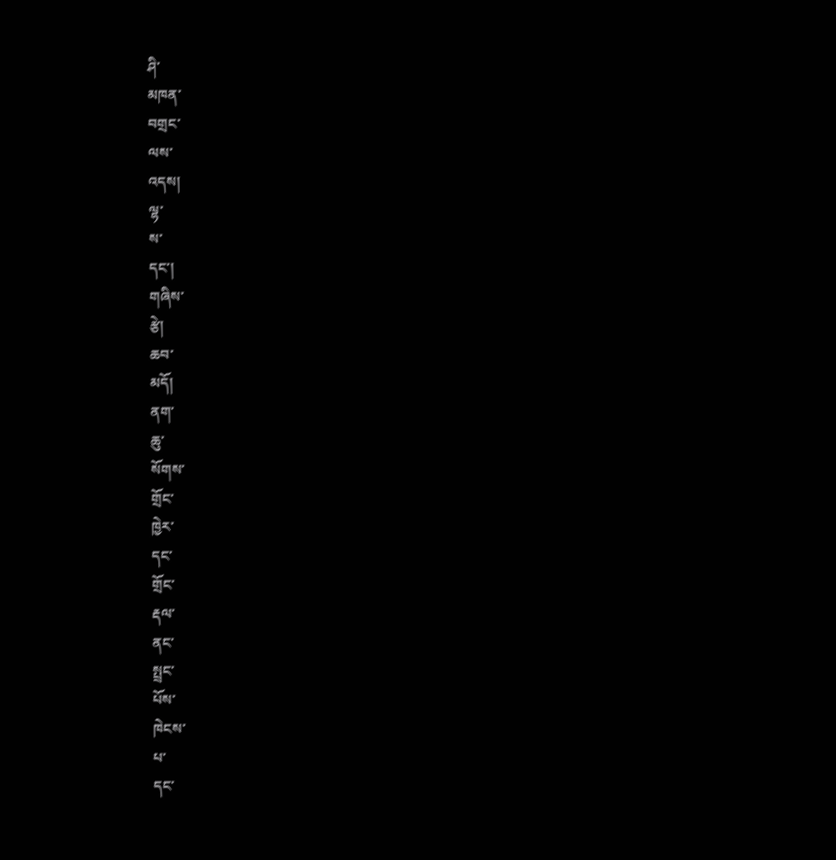ཤི་
མཁན་
བགྲང་
ལས་
འདས།
ལྷ་
ས་
དང་།
གཞིས་
རྩེ།
ཆབ་
མདོ།
ནག་
ཆུ་
སོགས་
གྲོང་
ཁྱེར་
དང་
གྲོང་
རྡལ་
ནང་
སྤྲང་
པོས་
ཁེངས་
པ་
དང་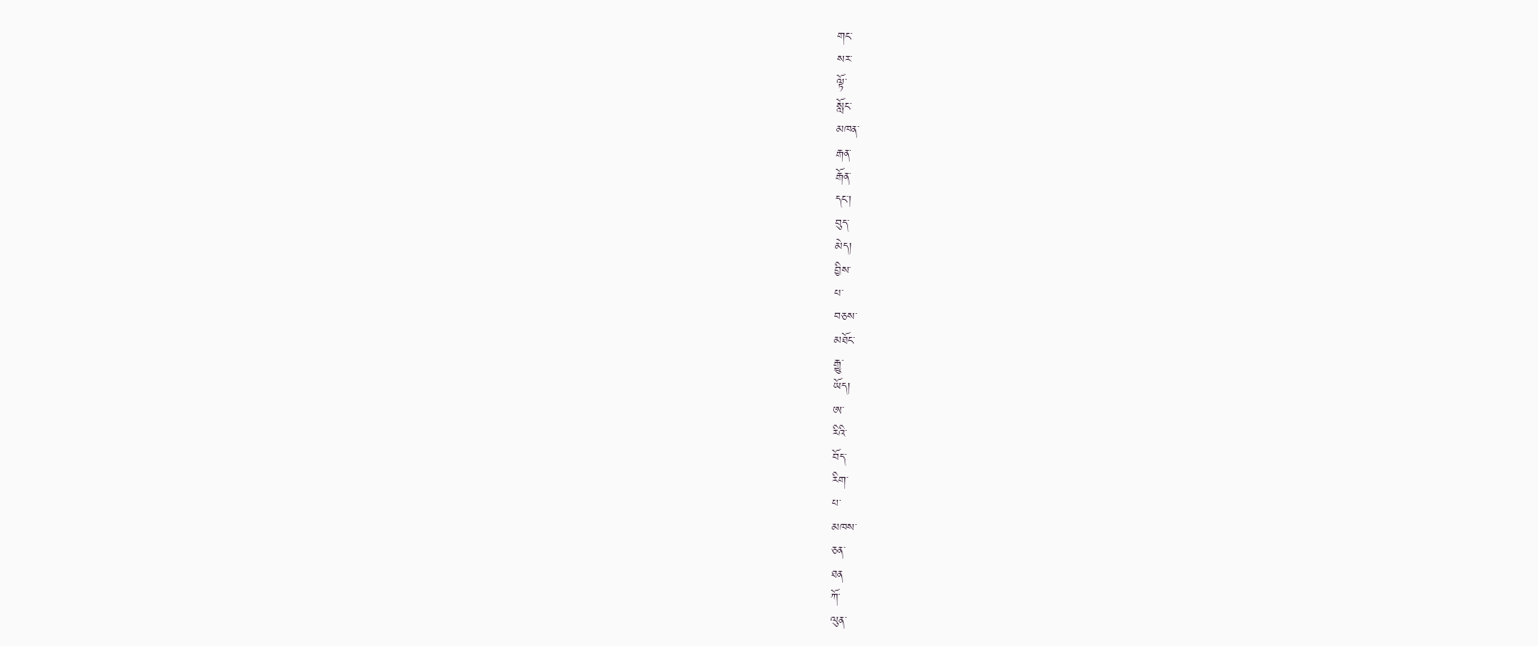གང་
སར་
ལྟོ་
སློང་
མཁན་
རྒན་
རྒོན་
དང་།
བུད་
མེད།
བྱིས་
པ་
བཅས་
མཐོང་
རྒྱུ་
ཡོད།
ཨ་
རིའི་
བོད་
རིག་
པ་
མཁས་
ཅན་
ཐན
ཀོ་
ལུན་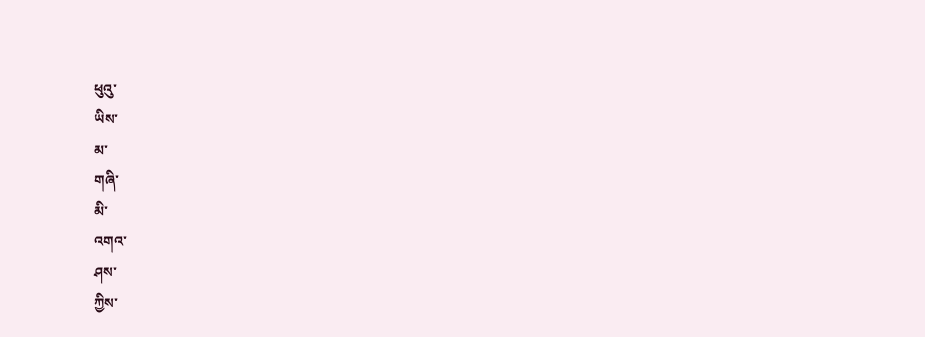ཕུའུ་
ཡིས་
མ་
གཞི་
མི་
འགའ་
ཤས་
ཀྱིས་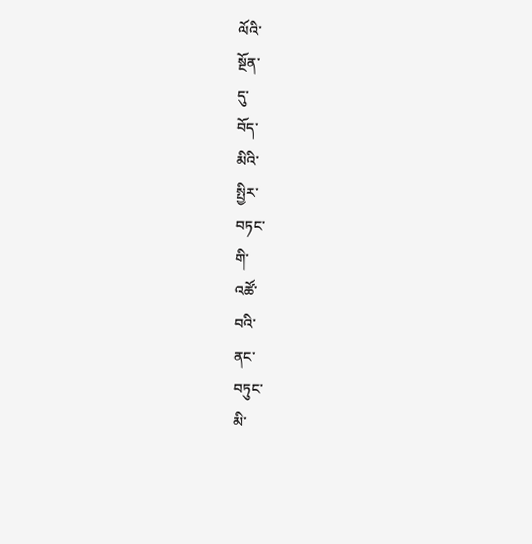ལོའི་
སྔོན་
དུ་
བོད་
མིའི་
སྤྱིར་
བཏང་
གི་
འཚོ་
བའི་
ནང་
བཏུང་
མི་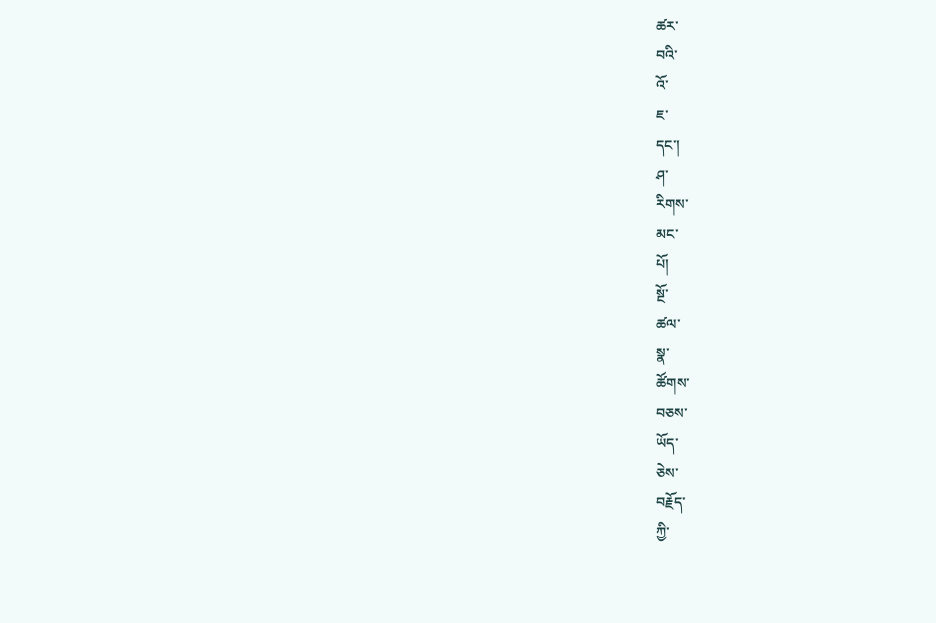ཚར་
བའི་
འོ་
ཇ་
དང་།
ཤ་
རིགས་
མང་
པོ།
སྔོ་
ཚལ་
སྣ་
ཚོགས་
བཅས་
ཡོད་
ཅེས་
བརྗོད་
ཀྱི་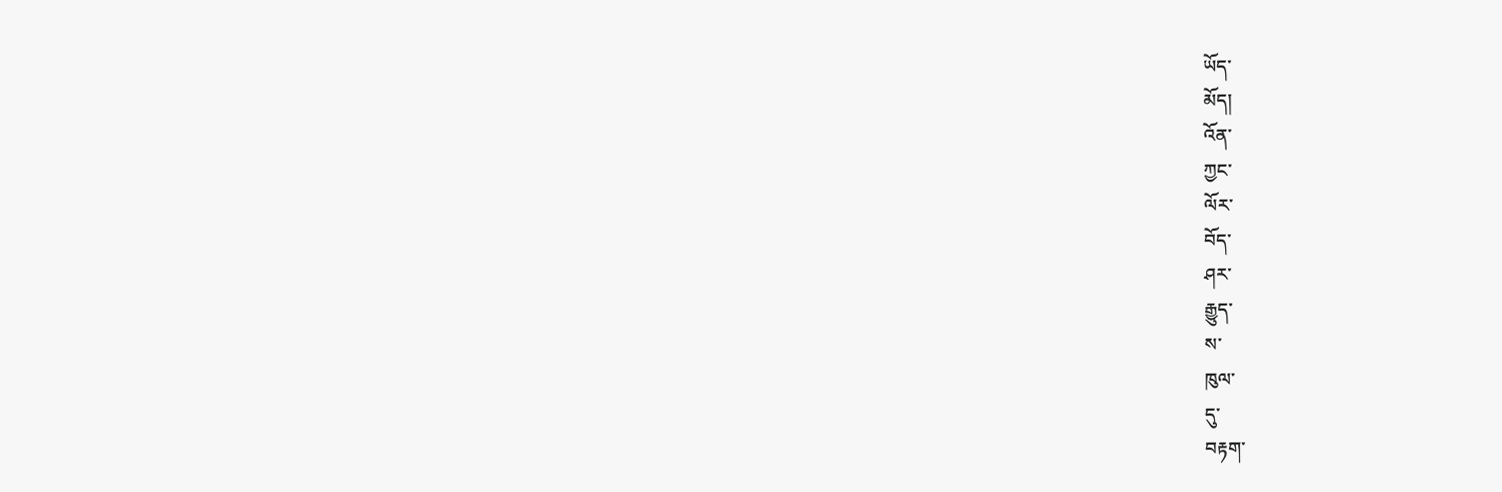ཡོད་
མོད།
འོན་
ཀྱང་
ལོར་
བོད་
ཤར་
རྒྱུད་
ས་
ཁུལ་
དུ་
བརྟག་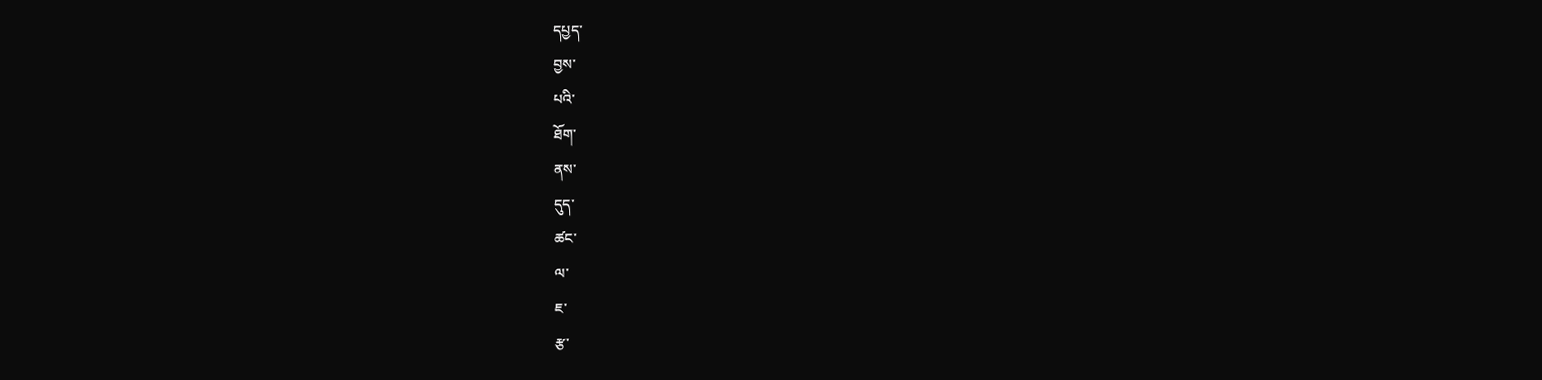དཔྱད་
བྱས་
པའི་
ཐོག་
ནས་
དུད་
ཚང་
ལ་
ཇ་
རྩ་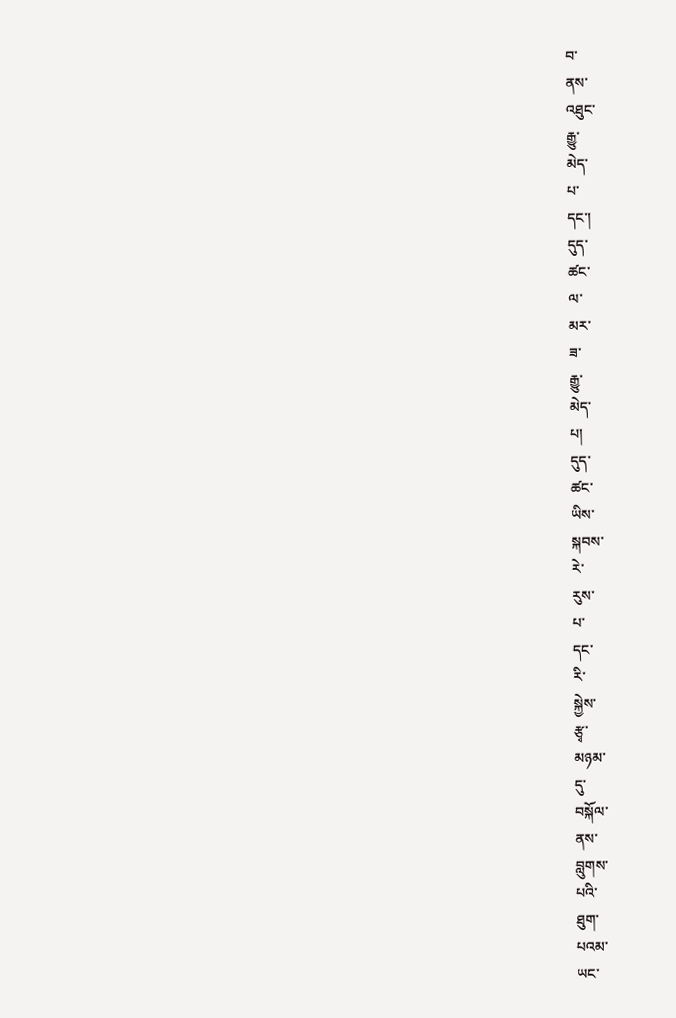བ་
ནས་
འཐུང་
རྒྱུ་
མེད་
པ་
དང་།
དུད་
ཚང་
ལ་
མར་
ཟ་
རྒྱུ་
མེད་
པ།
དུད་
ཚང་
ཡིས་
སྐབས་
རེ་
རུས་
པ་
དང་
རི་
སྐྱེས་
རྩྭ་
མཉམ་
དུ་
བསྐོལ་
ནས་
བླུགས་
པའི་
ཐུག་
པའམ་
ཡང་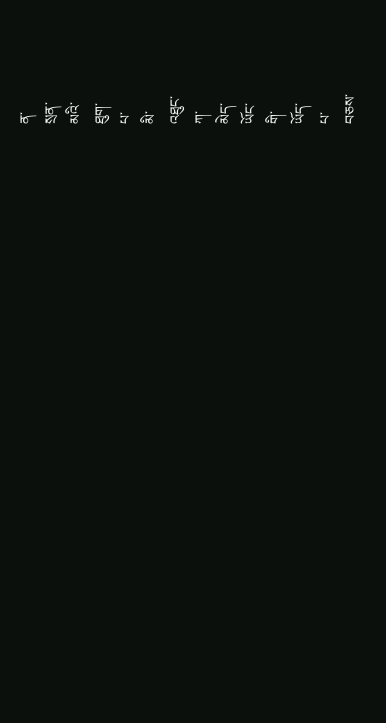ན་
སྲན་
མའི་
ཐུག་
པ་
མི་
འཐུང་
ཀ་
མེད་
ཡོང་
གི་
ཡོད་
པ་
བཅས་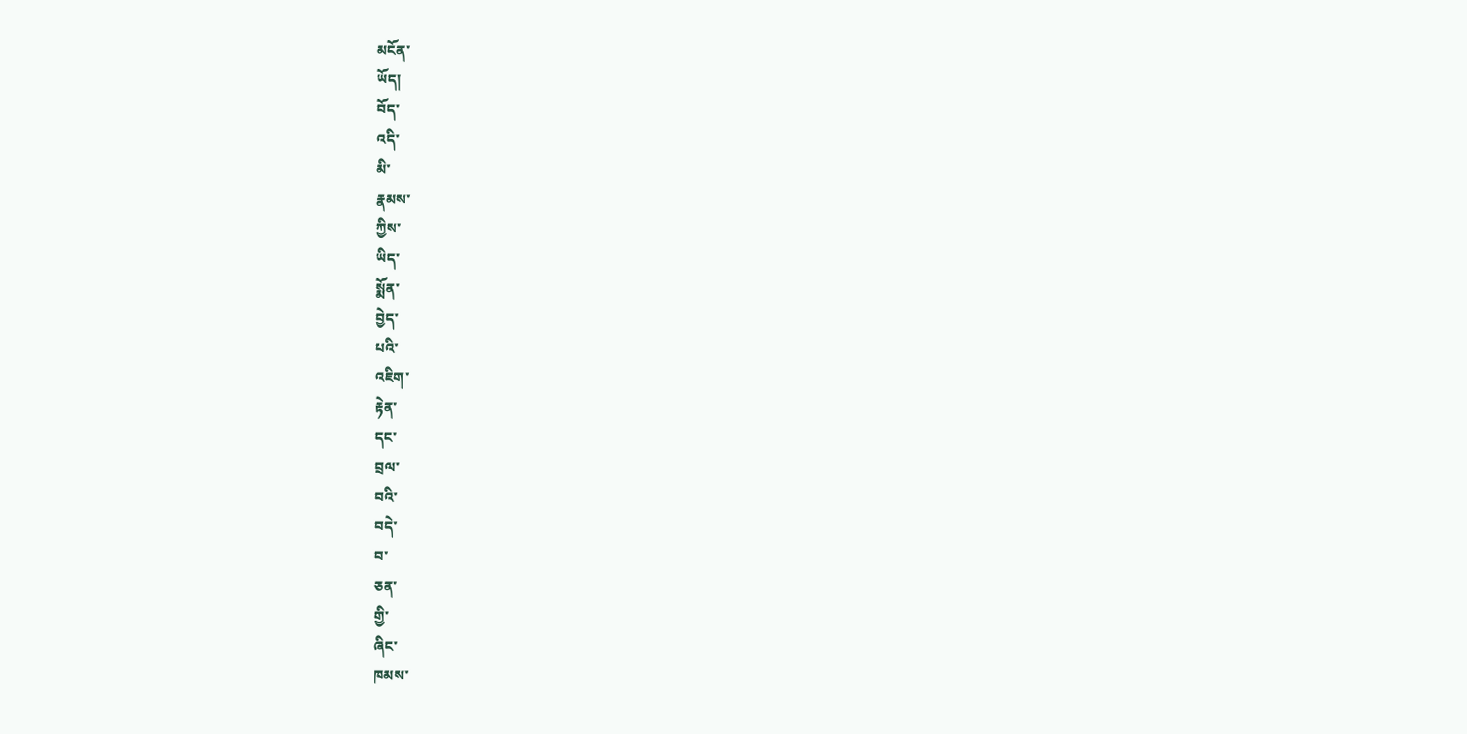མངོན་
ཡོད།
བོད་
འདི་
མི་
རྣམས་
ཀྱིས་
ཡིད་
སྨོན་
བྱེད་
པའི་
འཇིག་
རྟེན་
དང་
བྲལ་
བའི་
བདེ་
བ་
ཅན་
གྱི་
ཞིང་
ཁམས་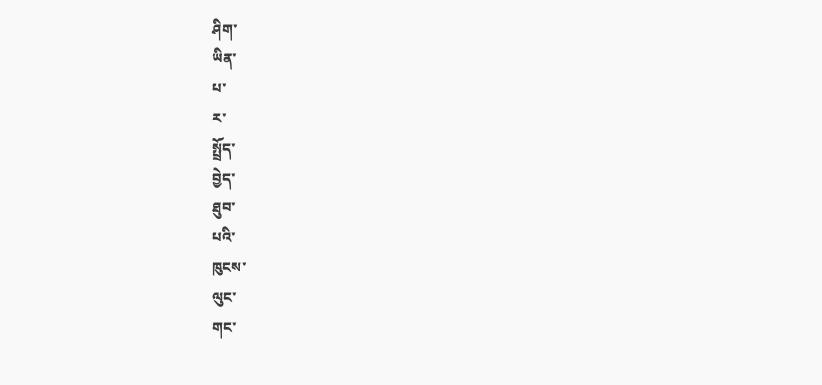ཤིག་
ཡིན་
པ་
ར་
སྤྲོད་
བྱེད་
ཐུབ་
པའི་
ཁུངས་
ལུང་
གང་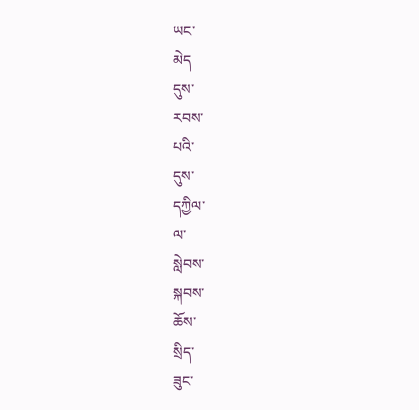ཡང་
མེད
དུས་
རབས་
པའི་
དུས་
དཀྱིལ་
ལ་
སླེབས་
སྐབས་
ཆོས་
སྲིད་
ཟུང་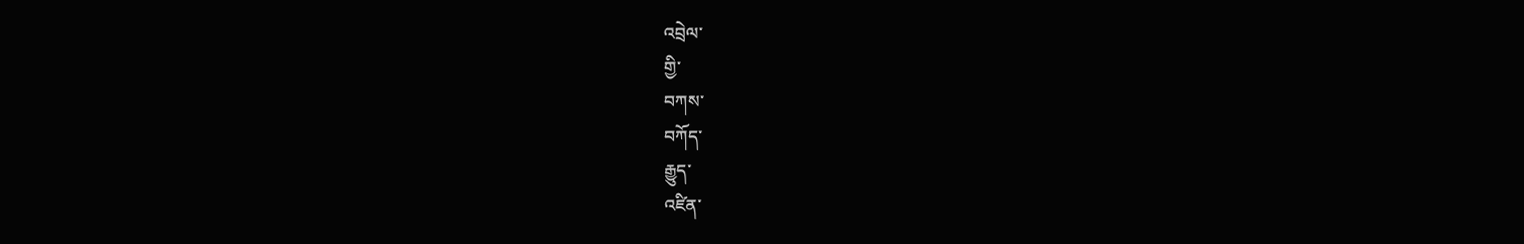འབྲེལ་
གྱི་
བཀས་
བཀོད་
རྒྱུད་
འཛིན་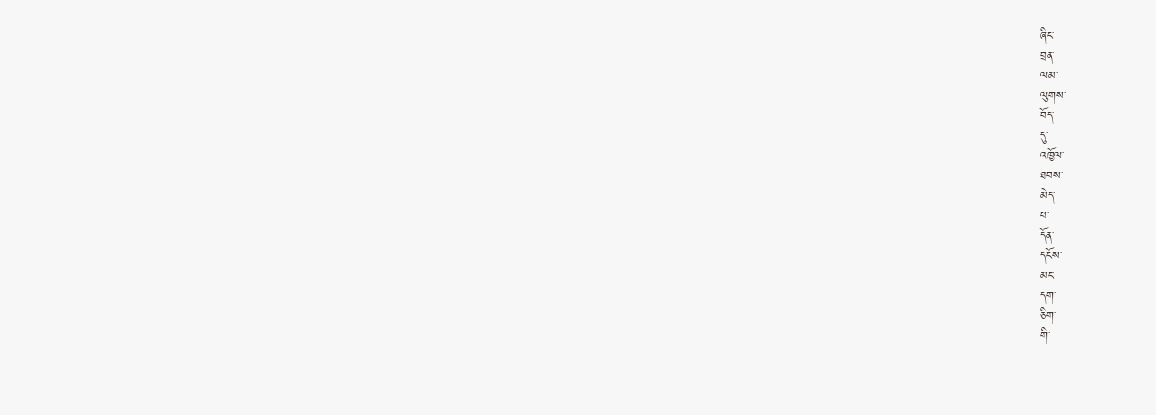ཞིང་
བྲན་
ལམ་
ལུགས་
བོད་
དུ་
འཁྱོལ་
ཐབས་
མེད་
པ་
དོན་
དངོས་
མང་
དག་
ཅིག་
གི་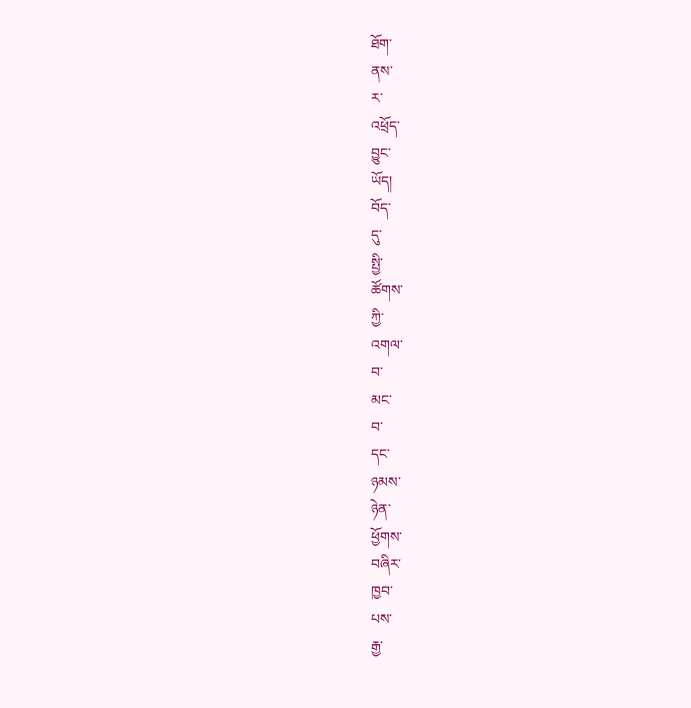ཐོག་
ནས་
ར་
འཕྲོད་
བྱུང་
ཡོད།
བོད་
དུ་
སྤྱི་
ཚོགས་
ཀྱི་
འགལ་
བ་
མང་
བ་
དང་
ཉམས་
ཉེན་
ཕྱོགས་
བཞིར་
ཁྱབ་
པས་
རྒྱ་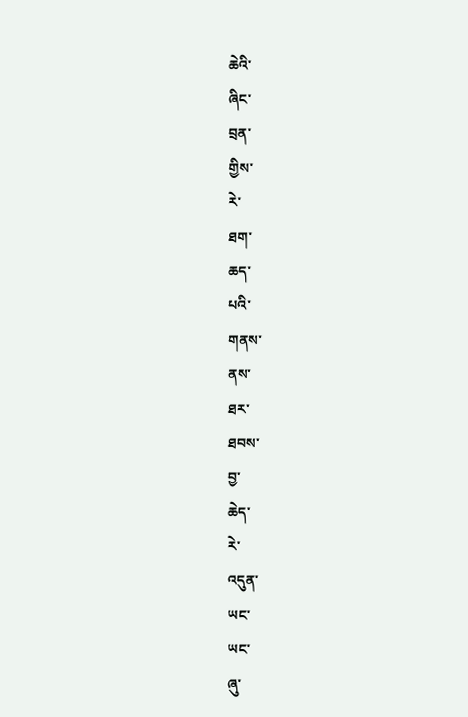ཆེའི་
ཞིང་
བྲན་
གྱིས་
རེ་
ཐག་
ཆད་
པའི་
གནས་
ནས་
ཐར་
ཐབས་
བྱ་
ཆེད་
རེ་
འདུན་
ཡང་
ཡང་
ཞུ་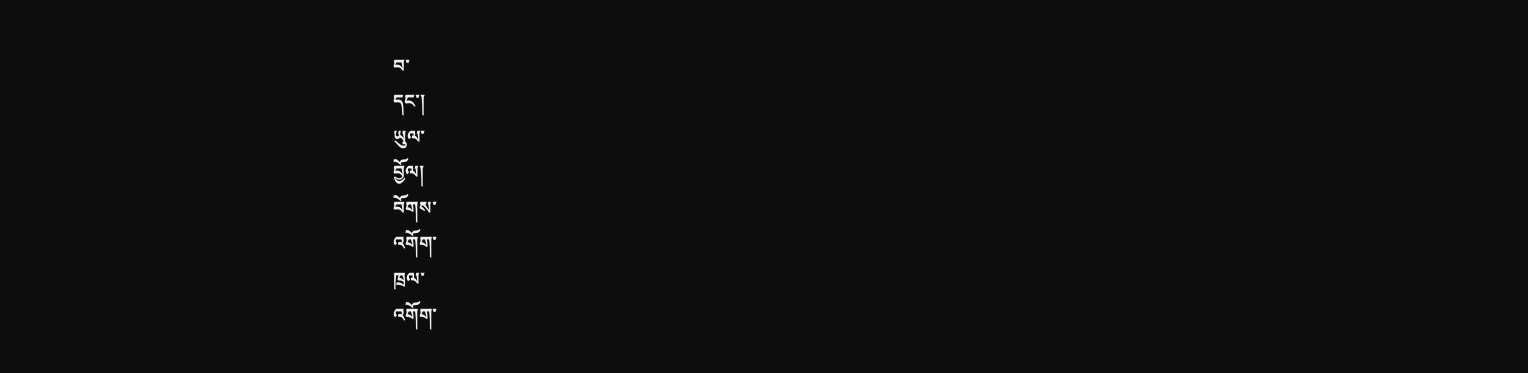བ་
དང་།
ཡུལ་
བྱོལ།
བོགས་
འགོག་
ཁྲལ་
འགོག་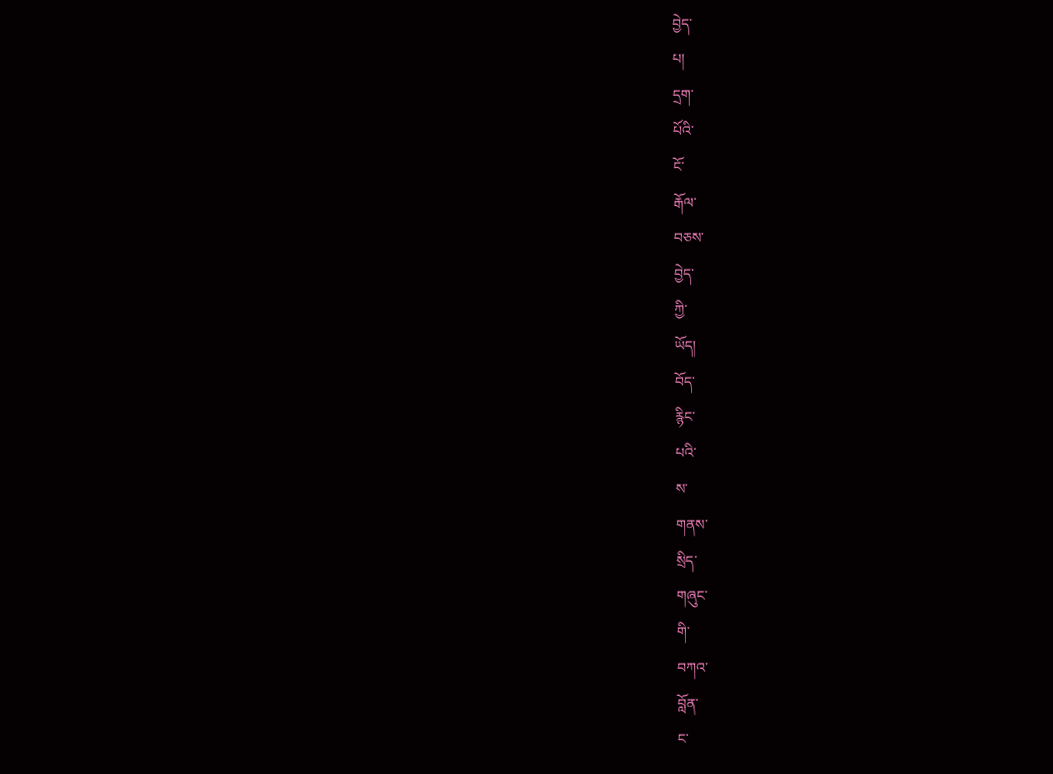བྱེད་
པ།
དྲག་
པོའི་
ངོ་
རྒོལ་
བཅས་
བྱེད་
ཀྱི་
ཡོད།
བོད་
རྙིང་
པའི་
ས་
གནས་
སྲིད་
གཞུང་
གི་
བཀའ་
བློན་
ང་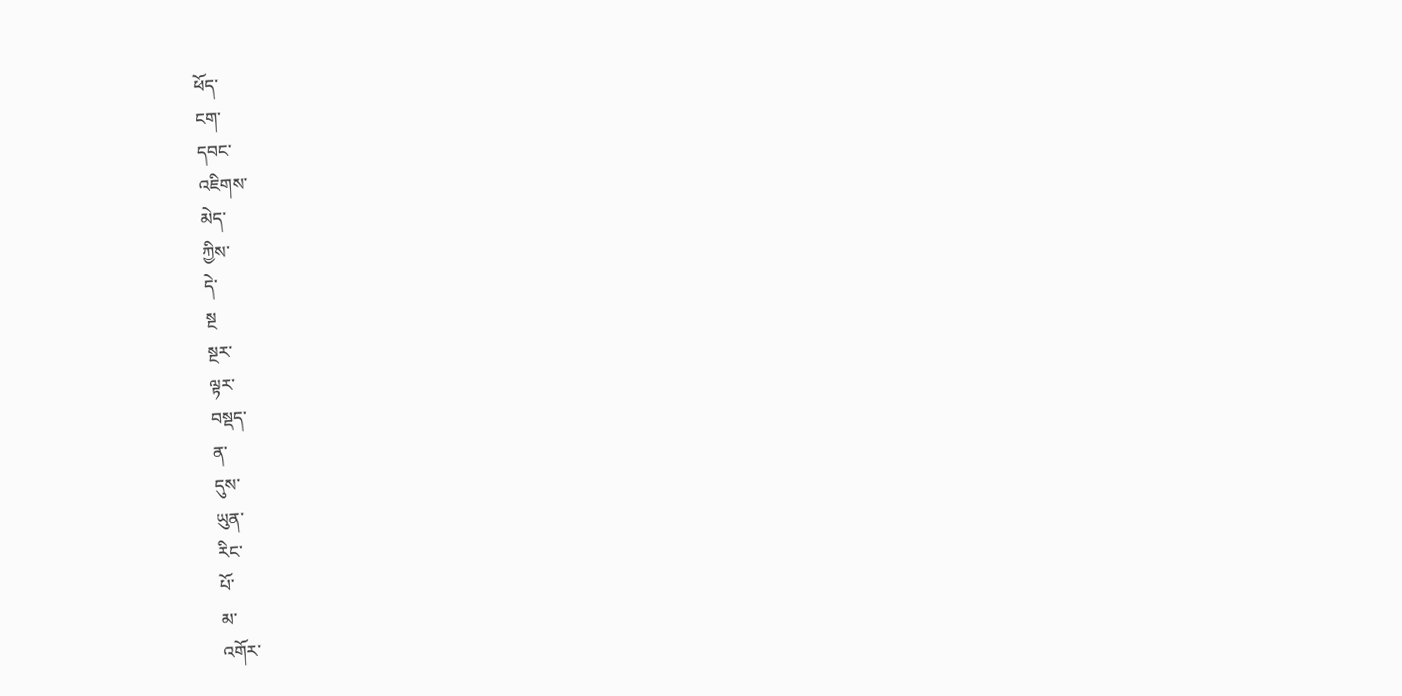ཕོད་
ངག་
དབང་
འཇིགས་
མེད་
ཀྱིས་
དེ་
སྔ
སྔར་
ལྟར་
བསྡད་
ན་
དུས་
ཡུན་
རིང་
པོ་
མ་
འགོར་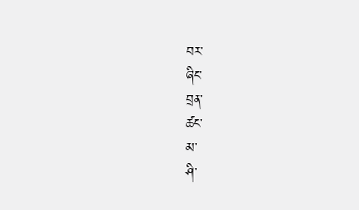བར་
ཞིང་
བྲན་
ཚང་
མ་
ཤི་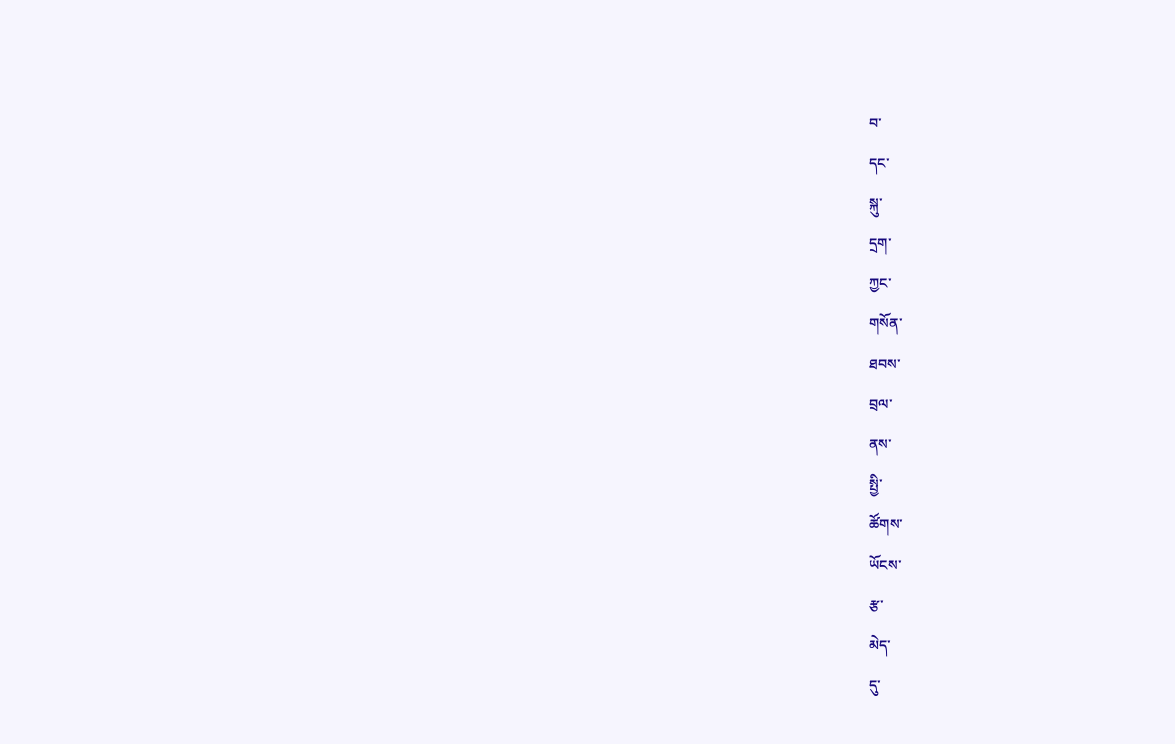བ་
དང་
སྐུ་
དྲག་
ཀྱང་
གསོན་
ཐབས་
བྲལ་
ནས་
སྤྱི་
ཚོགས་
ཡོངས་
རྩ་
མེད་
དུ་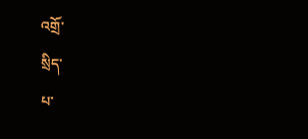འགྲོ་
སྲིད་
པ་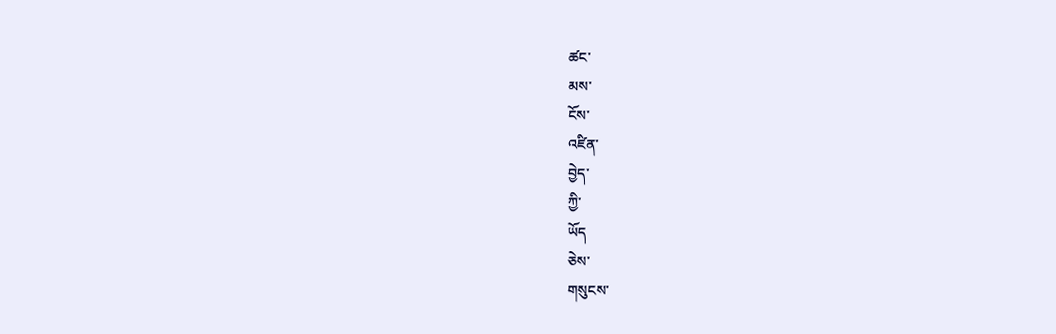ཚང་
མས་
ངོས་
འཛིན་
བྱེད་
ཀྱི་
ཡོད
ཅེས་
གསུངས་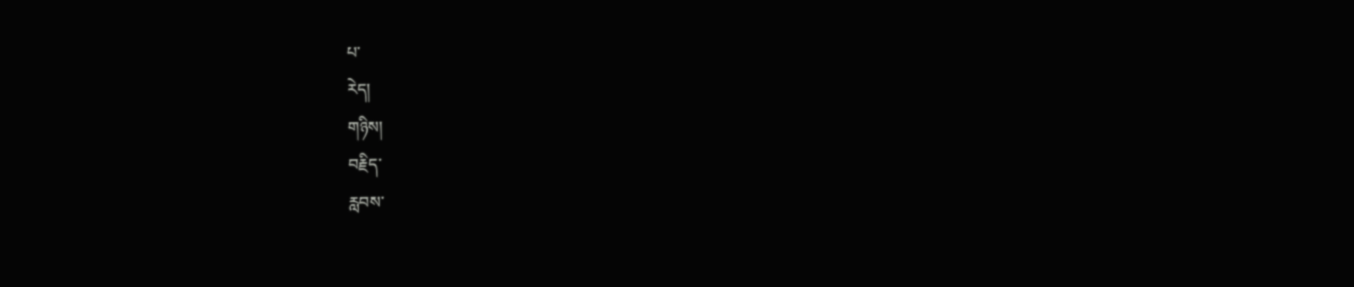པ་
རེད།
གཉིས།
བརྗིད་
རླབས་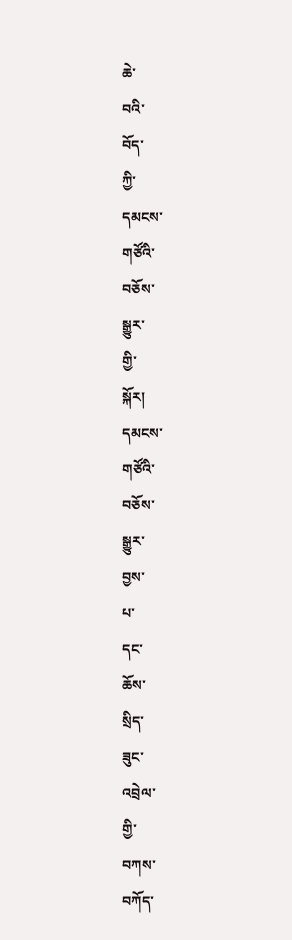ཆེ་
བའི་
བོད་
ཀྱི་
དམངས་
གཙོའི་
བཅོས་
སྒྱུར་
གྱི་
སྐོར།
དམངས་
གཙོའི་
བཅོས་
སྒྱུར་
བྱས་
པ་
དང་
ཆོས་
སྲིད་
ཟུང་
འབྲེལ་
གྱི་
བཀས་
བཀོད་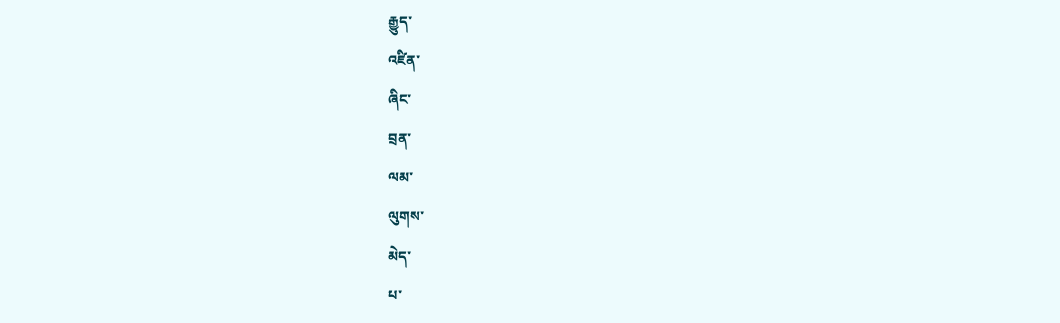རྒྱུད་
འཛིན་
ཞིང་
བྲན་
ལམ་
ལུགས་
མེད་
པ་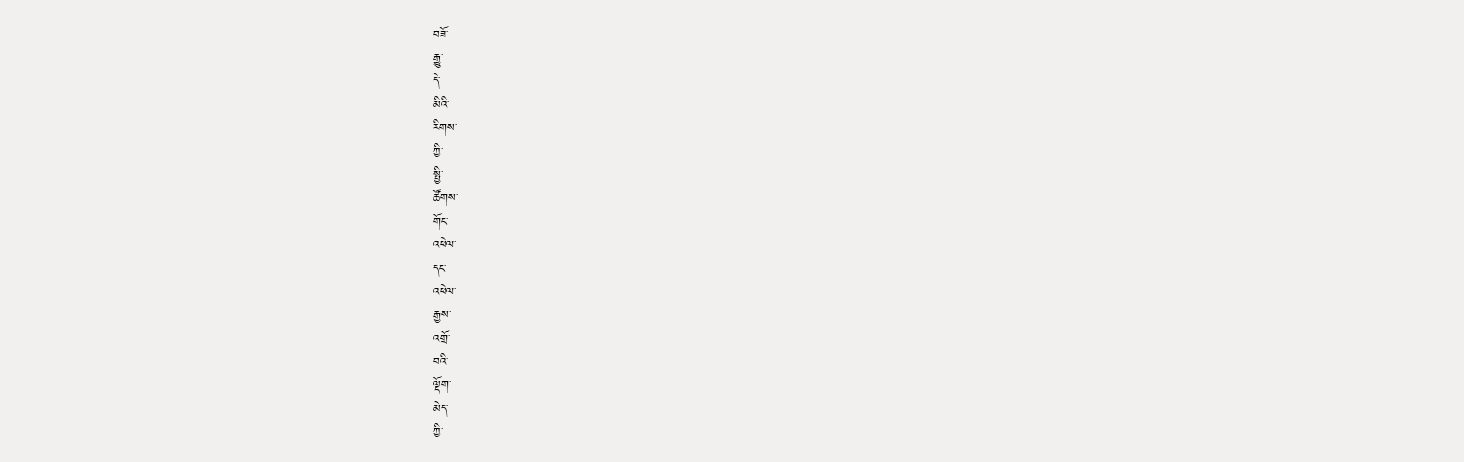བཟོ་
རྒྱུ་
དེ་
མིའི་
རིགས་
ཀྱི་
སྤྱི་
ཚོགས་
གོང་
འཕེལ་
དང་
འཕེལ་
རྒྱས་
འགྲོ་
བའི་
ལྡོག་
མེད་
ཀྱི་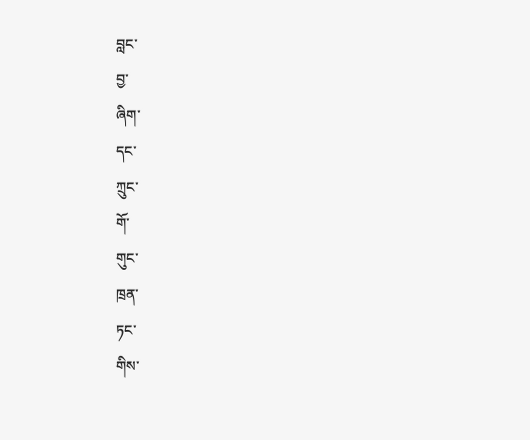བླང་
བྱ་
ཞིག་
དང་
ཀྲུང་
གོ་
གུང་
ཁྲན་
ཏང་
གིས་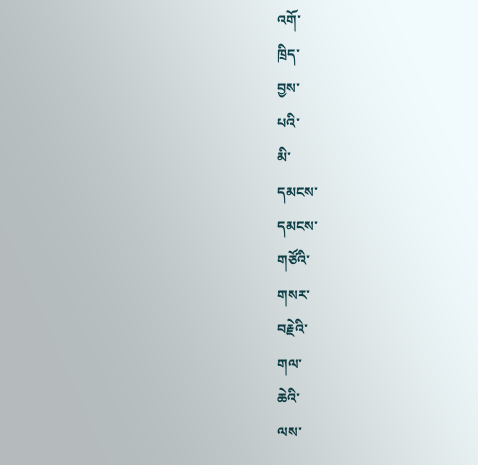འགོ་
ཁྲིད་
བྱས་
པའི་
མི་
དམངས་
དམངས་
གཙོའི་
གསར་
བརྗེའི་
གལ་
ཆེའི་
ལས་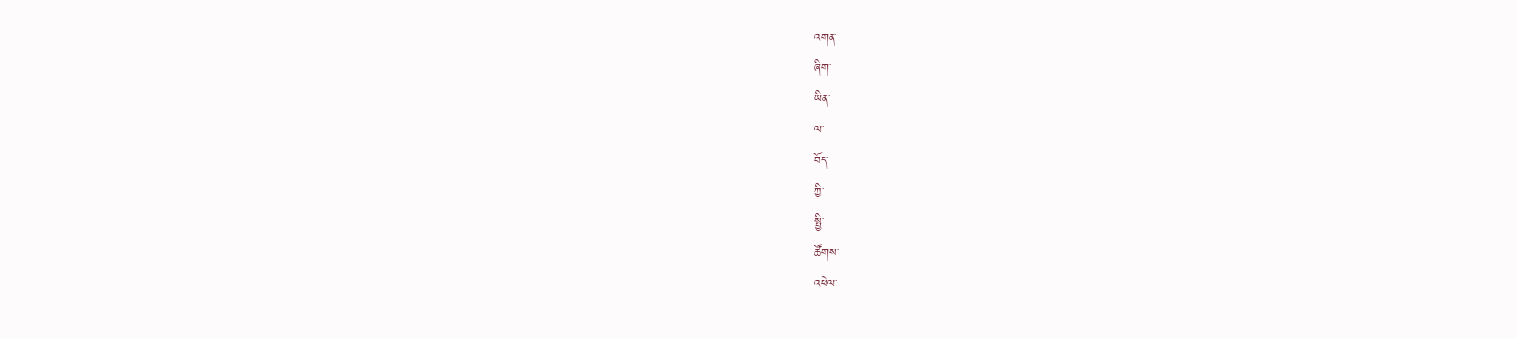འགན་
ཞིག་
ཡིན་
ལ་
བོད་
ཀྱི་
སྤྱི་
ཚོགས་
འཕེལ་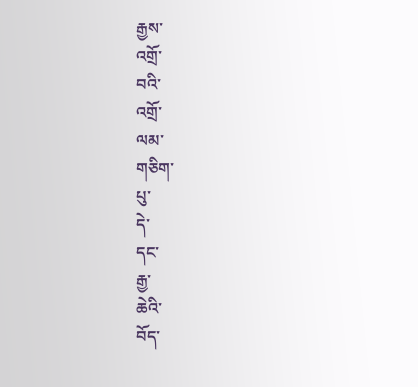རྒྱས་
འགྲོ་
བའི་
འགྲོ་
ལམ་
གཅིག་
པུ་
དེ་
དང་
རྒྱ་
ཆེའི་
བོད་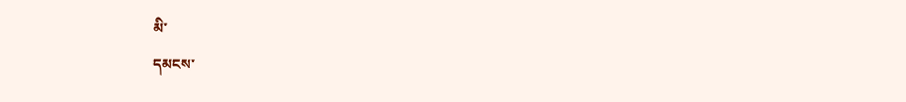མི་
དམངས་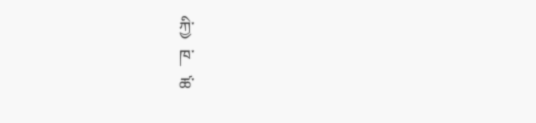ཀྱི་
ཁ་
ཚ་